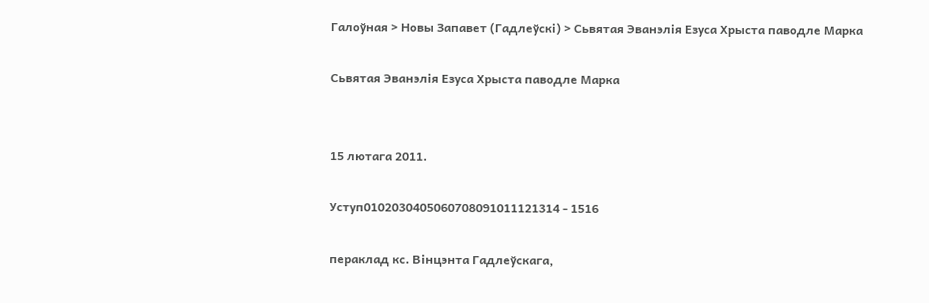Галоўная > Новы Запавет (Гадлеўскі) > Сьвятая Эванэлія Езуса Хрыста паводле Марка

Сьвятая Эванэлія Езуса Хрыста паводле Марка


15 лютага 2011.

Уступ0102030405060708091011121314 - 1516

пераклад кс. Вінцэнта Гадлеўскага,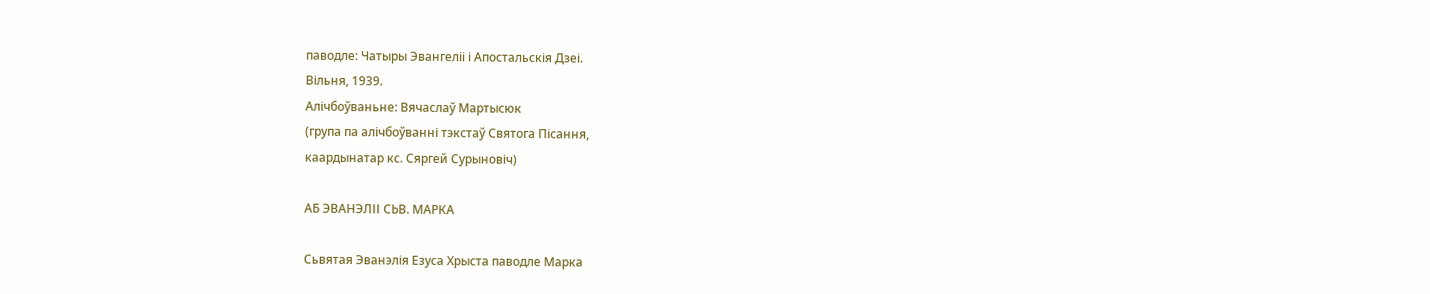паводле: Чатыры Эвангеліі і Апостальскія Дзеі.
Вільня, 1939.
Алічбоўваньне: Вячаслаў Мартысюк
(група па алічбоўванні тэкстаў Святога Пісання,
каардынатар кс. Сяргей Сурыновіч)

АБ ЭВАНЭЛІІ СЬВ. МАРКА

Сьвятая Эванэлія Езуса Хрыста паводле Марка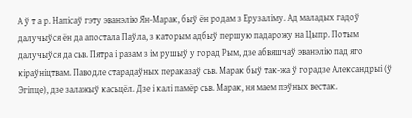А ў т а р. Напісаў гэту эванэлію Ян-Марак, быў ён родам з Ерузаліму. Ад маладых гадоў далучыўся ён да апостала Паўла, з каторым адбыў першую падарожу на Цыпр. Потым далучыўся да сьв. Пятра і разам з ім рушыў у горад Рым, дзе абвяшчаў эванэлію пад яго кіраўніцтвам. Паводле старадаўных пераказаў сьв. Марак быў так-жа ў горадзе Александрыі (ў Эгіпце), дзе залажыў касьцёл. Дзе і калі памёр сьв. Марак, ня маем пэўных вестак.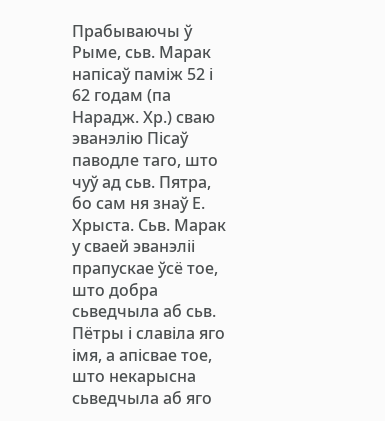Прабываючы ў Рыме, сьв. Марак напісаў паміж 52 і 62 годам (па Нарадж. Хр.) сваю эванэлію Пісаў паводле таго, што чуў ад сьв. Пятра, бо сам ня знаў Е. Хрыста. Сьв. Марак у сваей эванэліі прапускае ўсё тое, што добра сьведчыла аб сьв. Пётры і славіла яго імя, а апісвае тое, што некарысна сьведчыла аб яго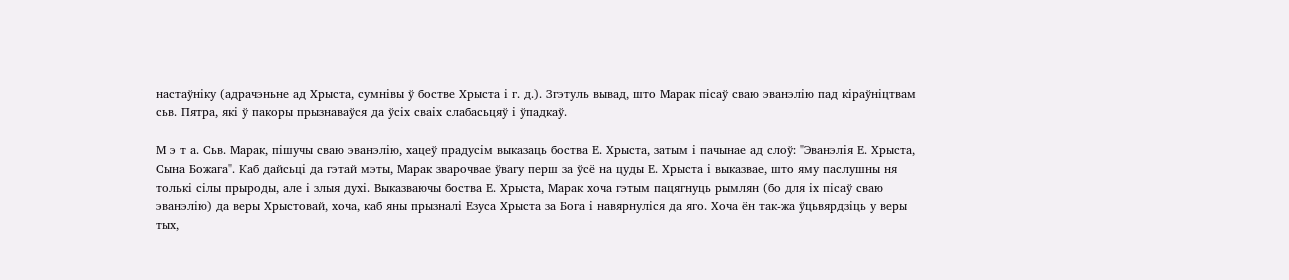настаўніку (адрачэньне ад Хрыста, сумнівы ў бостве Хрыста і г. д.). Згэтуль вывад, што Марак пісаў сваю эванэлію пад кіраўніцтвам сьв. Пятра, які ў пакоры прызнаваўся да ўсіх сваіх слабасьцяў і ўпадкаў.

М э т а. Сьв. Марак, пішучы сваю эванэлію, хацеў прадусім выказаць боства Е. Хрыста, затым і пачынае ад слоў: "Эванэлія Е. Хрыста, Сына Божага". Каб дайсьці да гэтай мэты, Марак зварочвае ўвагу перш за ўсё на цуды Е. Хрыста і выказвае, што яму паслушны ня толькі сілы прыроды, але і злыя духі. Выказваючы боства Е. Хрыста, Марак хоча гэтым пацягнуць рымлян (бо для іх пісаў сваю эванэлію) да веры Хрыстовай, хоча, каб яны прызналі Езуса Хрыста за Бога і навярнуліся да яго. Хоча ён так-жа ўцьвярдзіць у веры тых,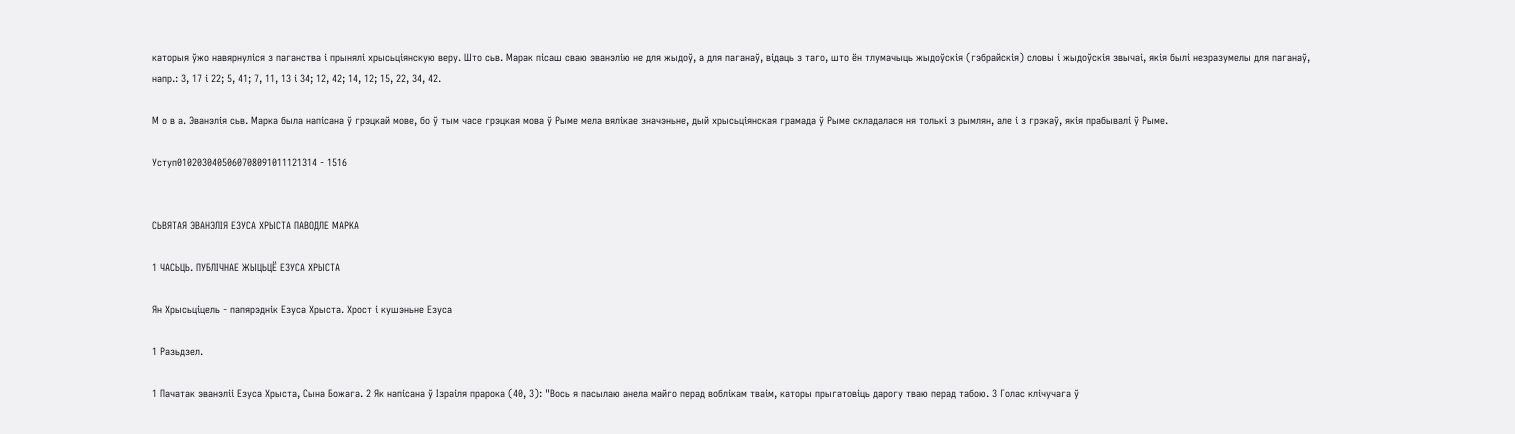каторыя ўжо навярнуліся з паганства і прынялі хрысьціянскую веру. Што сьв. Марак пісаш сваю эванэлію не для жыдоў, а для паганаў, відаць з таго, што ён тлумачыць жыдоўскія (гэбрайскія) словы і жыдоўскія звычаі, якія былі незразумелы для паганаў, напр.: 3, 17 і 22; 5, 41; 7, 11, 13 і 34; 12, 42; 14, 12; 15, 22, 34, 42.

М о в а. Эванэлія сьв. Марка была напісана ў грэцкай мове, бо ў тым часе грэцкая мова ў Рыме мела вялікае значэньне, дый хрысьціянская грамада ў Рыме складалася ня толькі з рымлян, але і з грэкаў, якія прабывалі ў Рыме.

Уступ0102030405060708091011121314 - 1516


СЬВЯТАЯ ЭВАНЭЛІЯ ЕЗУСА ХРЫСТА ПАВОДЛЕ МАРКА

1 ЧАСЬЦЬ. ПУБЛІЧНАЕ ЖЫЦЬЦЁ ЕЗУСА ХРЫСТА

Ян Хрысьціцель - папярэднік Езуса Хрыста. Хрост і кушэньне Езуса

1 Разьдзел.

1 Пачатак эванэліі Езуса Хрыста, Сына Божага. 2 Як напісана ў Ізраіля прарока (40, 3): "Вось я пасылаю анела майго перад воблікам тваім, каторы прыгатовіць дарогу тваю перад табою. 3 Голас клічучага ў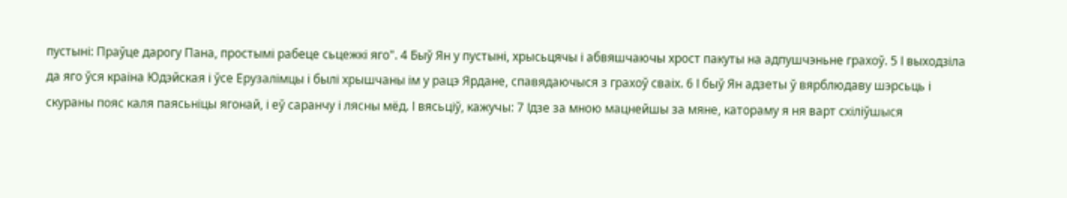пустыні: Праўце дарогу Пана, простымі рабеце сьцежкі яго". 4 Быў Ян у пустыні, хрысьцячы і абвяшчаючы хрост пакуты на адпушчэньне грахоў. 5 І выходзіла да яго ўся краіна Юдэйская і ўсе Ерузалімцы і былі хрышчаны ім у рацэ Ярдане, спавядаючыся з грахоў сваіх. 6 І быў Ян адзеты ў вярблюдаву шэрсьць і скураны пояс каля паясьніцы ягонай, і еў саранчу і лясны мёд. І вясьціў, кажучы: 7 Ідзе за мною мацнейшы за мяне, катораму я ня варт схіліўшыся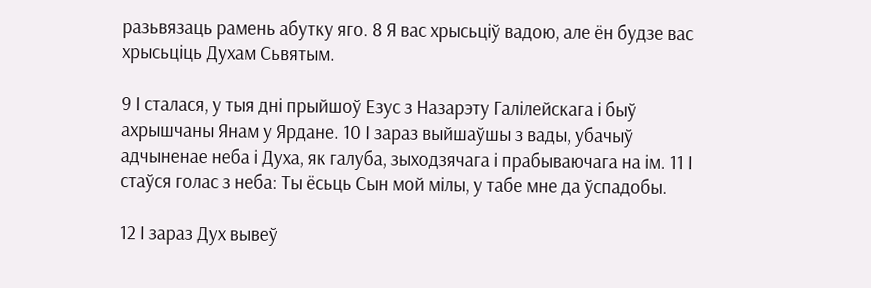разьвязаць рамень абутку яго. 8 Я вас хрысьціў вадою, але ён будзе вас хрысьціць Духам Сьвятым.

9 І сталася, у тыя дні прыйшоў Езус з Назарэту Галілейскага і быў ахрышчаны Янам у Ярдане. 10 І зараз выйшаўшы з вады, убачыў адчыненае неба і Духа, як галуба, зыходзячага і прабываючага на ім. 11 І стаўся голас з неба: Ты ёсьць Сын мой мілы, у табе мне да ўспадобы.

12 І зараз Дух вывеў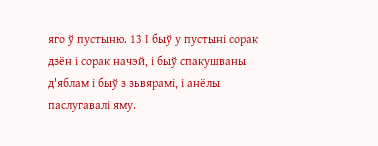яго ў пустыню. 13 І быў у пустыні сорак дзён і сорак начэй, і быў спакушваны д'яблам і быў з зьвярамі, і анёлы паслугавалі яму.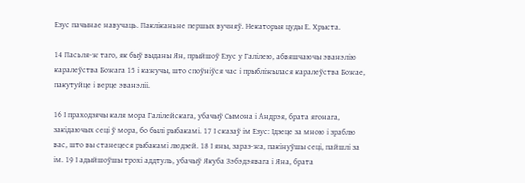Езус пачынае навучаць. Пакліканьне першых вучняў. Некаторыя цуды Е. Хрыста.

14 Пасьля-ж таго, як быў выданы Ян, прыйшоў Езус у Галілею, абвяшчаючы эванэлію каралеўства Божага 15 і кажучы, што споўніўся час і прыбліжылася каралеўства Божае, пакутуйце і верце эванэліі.

16 І праходзячы каля мора Галілейскага, убачыў Сымона і Андрэя, брата ягонага, закідаючых сеці ў мора, бо былі рыбакамі. 17 І сказаў ім Езус: Ідзеце за мною і зраблю вас, што вы станецеся рыбакамі людзей. 18 І яны, зараз-жа, пакінуўшы сеці, пайшлі за ім. 19 І адыйшоўшы трохі аддтуль, убачыў Якуба Зэбэдэявага і Яна, брата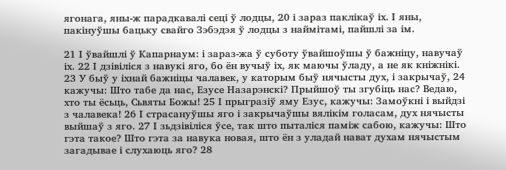ягонага, яны-ж парадкавалі сеці ў лодцы, 20 і зараз паклікаў іх. І яны, пакінуўшы бацьку свайго Зэбэдэя ў лодцы з наймітамі, пайшлі за ім.

21 І ўвайшлі ў Капарнаум: і зараз-жа ў суботу ўвайшоўшы ў бажніцу, навучаў іх. 22 І дзівіліся з навукі яго, бо ён вучыў іх, як маючы ўладу, а не як кніжнікі. 23 У быў у іхнай бажніцы чалавек, у каторым быў нячысты дух, і закрычаў, 24 кажучы: Што табе да нас, Езусе Назарэнскі? Прыйшоў ты згубіць нас? Ведаю, хто ты ёсьць, Сьвяты Божы! 25 І прыгразіў яму Езус, кажучы: Замоўкні і выйдзі з чалавека! 26 І страсануўшы яго і закрычаўшы вялікім голасам, дух нячысты выйшаў з яго. 27 І зьдзівіліся ўсе, так што пыталіся паміж сабою, кажучы: Што гэта такое? Што гэта за навука новая, што ён з уладай нават духам нячыстым загадывае і слухаюць яго? 28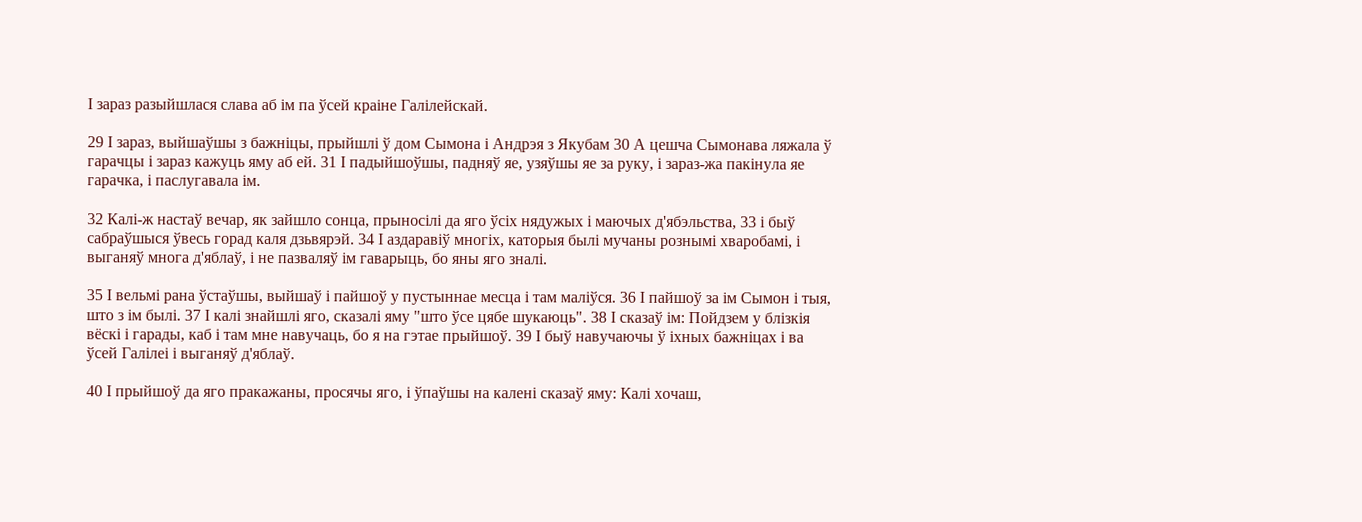І зараз разыйшлася слава аб ім па ўсей краіне Галілейскай.

29 І зараз, выйшаўшы з бажніцы, прыйшлі ў дом Сымона і Андрэя з Якубам 30 А цешча Сымонава ляжала ў гарачцы і зараз кажуць яму аб ей. 31 І падыйшоўшы, падняў яе, узяўшы яе за руку, і зараз-жа пакінула яе гарачка, і паслугавала ім.

32 Калі-ж настаў вечар, як зайшло сонца, прыносілі да яго ўсіх нядужых і маючых д'ябэльства, 33 і быў сабраўшыся ўвесь горад каля дзьвярэй. 34 І аздаравіў многіх, каторыя былі мучаны рознымі хваробамі, і выганяў многа д'яблаў, і не пазваляў ім гаварыць, бо яны яго зналі.

35 І вельмі рана ўстаўшы, выйшаў і пайшоў у пустыннае месца і там маліўся. 36 І пайшоў за ім Сымон і тыя, што з ім былі. 37 І калі знайшлі яго, сказалі яму "што ўсе цябе шукаюць". 38 І сказаў ім: Пойдзем у блізкія вёскі і гарады, каб і там мне навучаць, бо я на гэтае прыйшоў. 39 І быў навучаючы ў іхных бажніцах і ва ўсей Галілеі і выганяў д'яблаў.

40 І прыйшоў да яго пракажаны, просячы яго, і ўпаўшы на калені сказаў яму: Калі хочаш,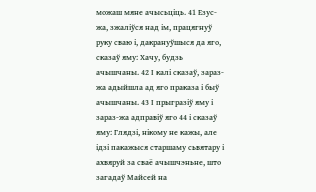можаш мяне ачысьціць. 41 Езус-жа, зжаліўся над ім, працягнуў руку сваю і, дакрануўшыся да яго, сказаў яму: Хачу, будзь ачышчаны. 42 І калі сказаў, зараз-жа адыйшла ад яго праказа і быў ачышчаны. 43 І прыгразіў яму і зараз-жа адправіў яго 44 і сказаў яму: Глядзі, нікому не кажы, але ідзі пакажыся старшаму сьвятару і ахвяруй за сваё ачышчэньне, што загадаў Майсей на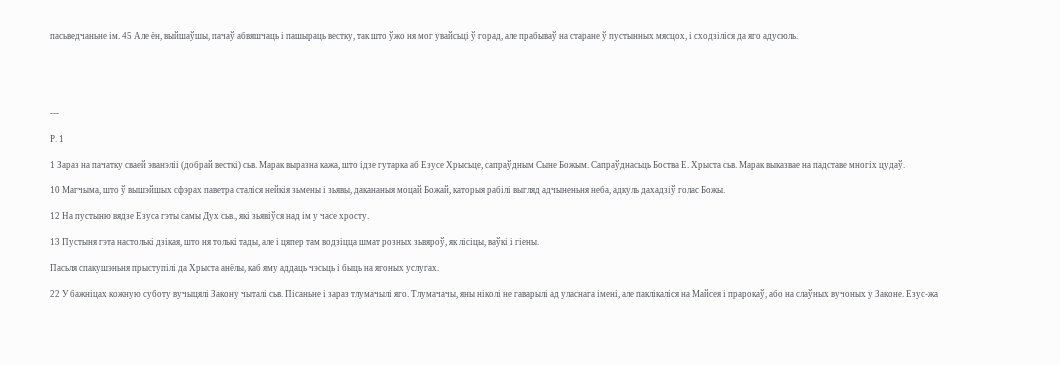пасьведчаньне ім. 45 Але ён, выйшаўшы, пачаў абвяшчаць і пашыраць вестку, так што ўжо ня мог увайсьці ў горад, але прабываў на старане ў пустынных мясцох, і сходзіліся да яго адусюль.





---

Р. 1

1 Зараз на пачатку сваей эванэліі (добрай весткі) сьв. Марак выразна кажа, што ідзе гутарка аб Езусе Хрысьце, сапраўдным Сыне Божым. Сапраўднасьць Боства Е. Хрыста сьв. Марак выказвае на падставе многіх цудаў.

10 Магчыма, што ў вышэйшых сфэрах паветра сталіся нейкія зьмены і зьявы, дакананыя моцай Божай, каторыя рабілі выгляд адчыненьня неба, адкуль дахадзіў голас Божы.

12 На пустыню вядзе Езуса гэты самы Дух сьв., які зьявіўся над ім у часе хросту.

13 Пустыня гэта настолькі дзікая, што ня толькі тады, але і цяпер там водзіцца шмат розных зьвяроў, як лісіцы, ваўкі і гіены.

Пасьля спакушэньня прыступілі да Хрыста анёлы, каб яму аддаць чэсьць і быць на ягоных услугах.

22 У бажніцах кожную суботу вучыцялі Закону чыталі сьв. Пісаньне і зараз тлумачылі яго. Тлумачачы, яны ніколі не гаварылі ад уласнага імені, але паклікаліся на Майсея і прарокаў, або на слаўных вучоных у Законе. Езус-жа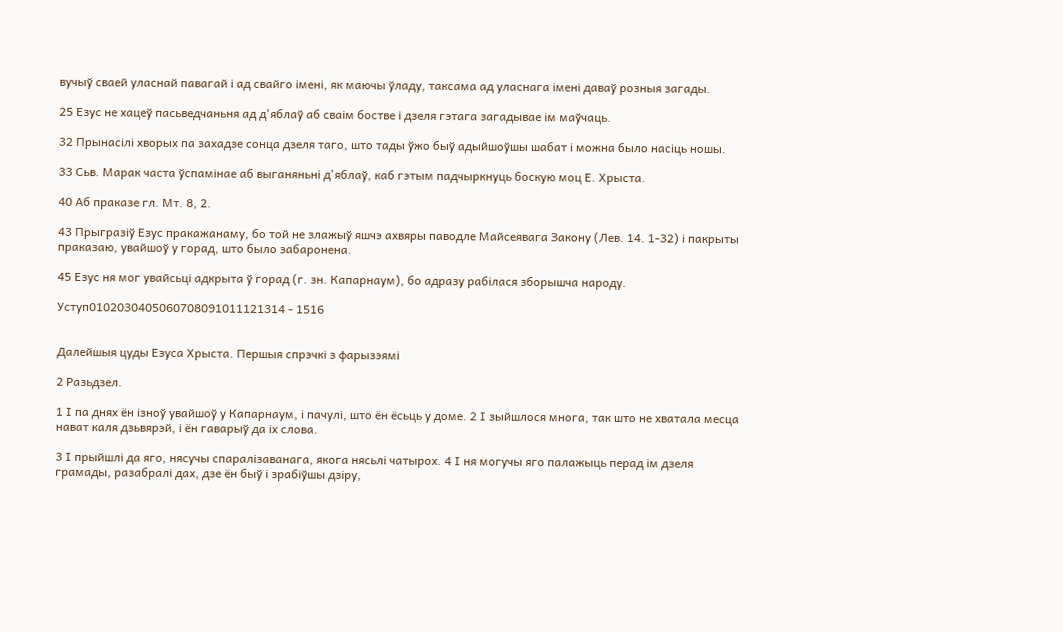вучыў сваей уласнай павагай і ад свайго імені, як маючы ўладу, таксама ад уласнага імені даваў розныя загады.

25 Езус не хацеў пасьведчаньня ад д'яблаў аб сваім бостве і дзеля гэтага загадывае ім маўчаць.

32 Прынасілі хворых па захадзе сонца дзеля таго, што тады ўжо быў адыйшоўшы шабат і можна было насіць ношы.

33 Сьв. Марак часта ўспамінае аб выганяньні д'яблаў, каб гэтым падчыркнуць боскую моц Е. Хрыста.

40 Аб праказе гл. Мт. 8, 2.

43 Прыгразіў Езус пракажанаму, бо той не злажыў яшчэ ахвяры паводле Майсеявага Закону (Лев. 14. 1-32) і пакрыты праказаю, увайшоў у горад, што было забаронена.

45 Езус ня мог увайсьці адкрыта ў горад (г. зн. Капарнаум), бо адразу рабілася зборышча народу.

Уступ0102030405060708091011121314 - 1516


Далейшыя цуды Езуса Хрыста. Першыя спрэчкі з фарызэямі

2 Разьдзел.

1 І па днях ён ізноў увайшоў у Капарнаум, і пачулі, што ён ёсьць у доме. 2 І зыйшлося многа, так што не хватала месца нават каля дзьвярэй, і ён гаварыў да іх слова.

3 І прыйшлі да яго, нясучы спаралізаванага, якога нясьлі чатырох. 4 І ня могучы яго палажыць перад ім дзеля грамады, разабралі дах, дзе ён быў і зрабіўшы дзіру,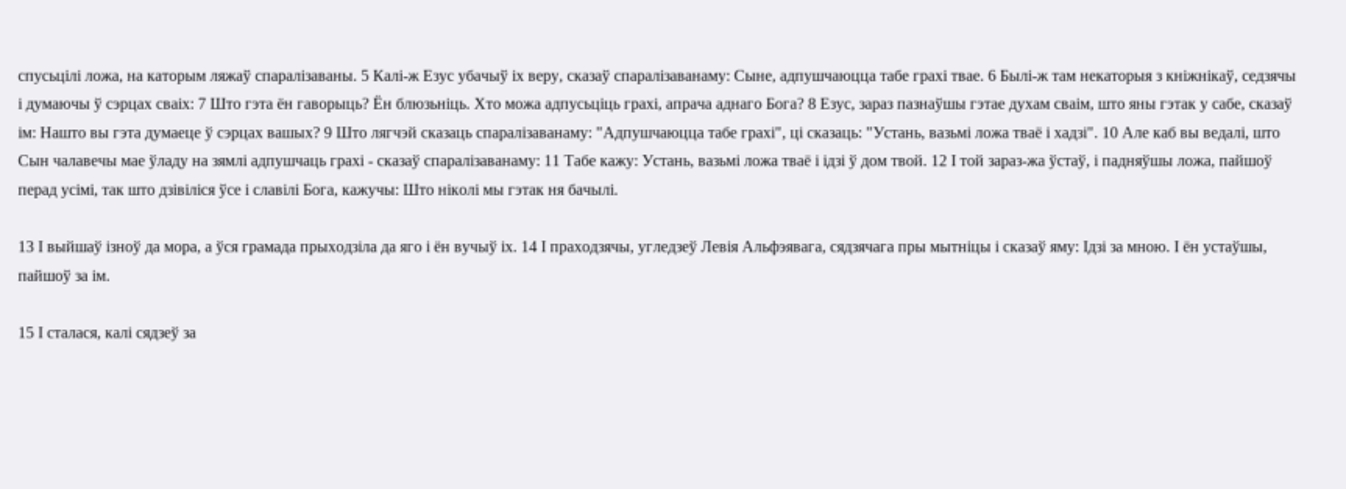спусьцілі ложа, на каторым ляжаў спаралізаваны. 5 Калі-ж Езус убачыў іх веру, сказаў спаралізаванаму: Сыне, адпушчаюцца табе грахі твае. 6 Былі-ж там некаторыя з кніжнікаў, седзячы і думаючы ў сэрцах сваіх: 7 Што гэта ён гаворыць? Ён блюзьніць. Хто можа адпусьціць грахі, апрача аднаго Бога? 8 Езус, зараз пазнаўшы гэтае духам сваім, што яны гэтак у сабе, сказаў ім: Нашто вы гэта думаеце ў сэрцах вашых? 9 Што лягчэй сказаць спаралізаванаму: "Адпушчаюцца табе грахі", ці сказаць: "Устань, вазьмі ложа тваё і хадзі". 10 Але каб вы ведалі, што Сын чалавечы мае ўладу на зямлі адпушчаць грахі - сказаў спаралізаванаму: 11 Табе кажу: Устань, вазьмі ложа тваё і ідзі ў дом твой. 12 І той зараз-жа ўстаў, і падняўшы ложа, пайшоў перад усімі, так што дзівіліся ўсе і славілі Бога, кажучы: Што ніколі мы гэтак ня бачылі.

13 І выйшаў ізноў да мора, а ўся грамада прыходзіла да яго і ён вучыў іх. 14 І праходзячы, угледзеў Левія Альфэявага, сядзячага пры мытніцы і сказаў яму: Ідзі за мною. І ён устаўшы, пайшоў за ім.

15 І сталася, калі сядзеў за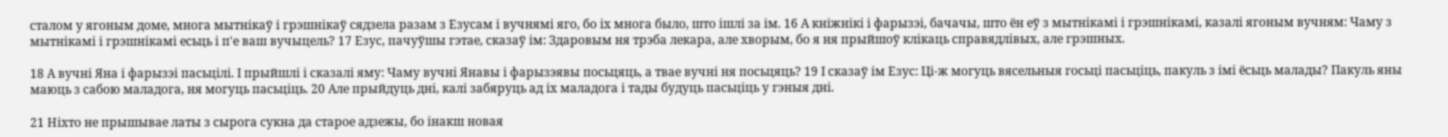сталом у ягоным доме, многа мытнікаў і грэшнікаў сядзела разам з Езусам і вучнямі яго, бо іх многа было, што ішлі за ім. 16 А кніжнікі і фарызэі, бачачы, што ён еў з мытнікамі і грэшнікамі, казалі ягоным вучням: Чаму з мытнікамі і грэшнікамі есьць і п'е ваш вучыцель? 17 Езус, пачуўшы гэтае, сказаў ім: Здаровым ня трэба лекара, але хворым, бо я ня прыйшоў клікаць справядлівых, але грэшных.

18 А вучні Яна і фарызэі пасьцілі. І прыйшлі і сказалі яму: Чаму вучні Янавы і фарызэявы посьцяць, а твае вучні ня посьцяць? 19 І сказаў ім Езус: Ці-ж могуць вясельныя госьці пасьціць, пакуль з імі ёсьць малады? Пакуль яны маюць з сабою маладога, ня могуць пасьціць. 20 Але прыйдуць дні, калі забяруць ад іх маладога і тады будуць пасьціць у гэныя дні.

21 Ніхто не прышывае латы з сырога сукна да старое адзежы, бо інакш новая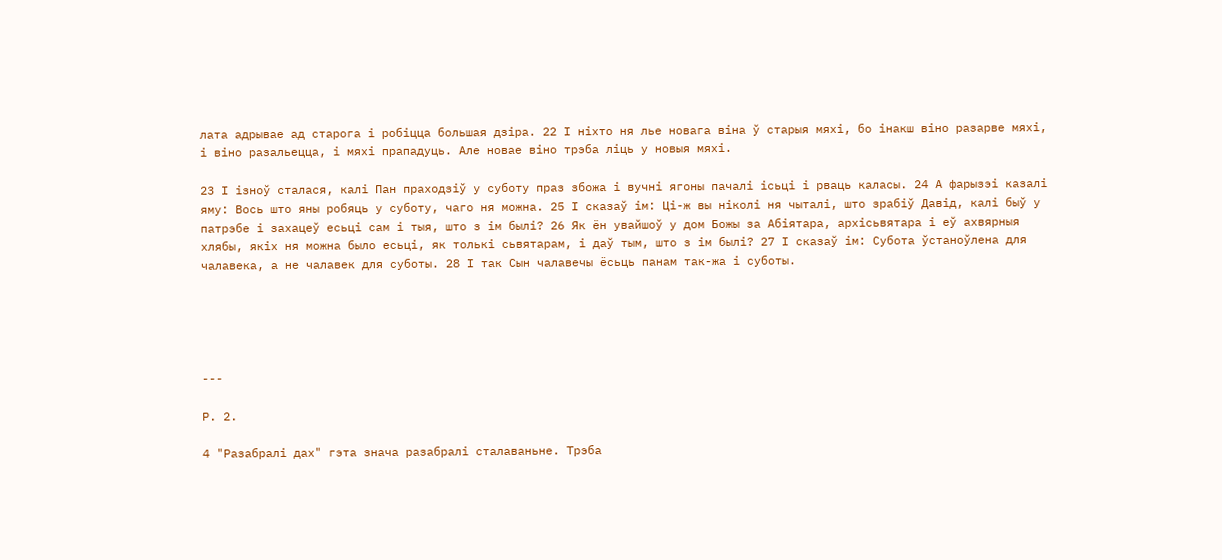лата адрывае ад старога і робіцца большая дзіра. 22 І ніхто ня лье новага віна ў старыя мяхі, бо інакш віно разарве мяхі, і віно разальецца, і мяхі прападуць. Але новае віно трэба ліць у новыя мяхі.

23 І ізноў сталася, калі Пан праходзіў у суботу праз збожа і вучні ягоны пачалі ісьці і рваць каласы. 24 А фарызэі казалі яму: Вось што яны робяць у суботу, чаго ня можна. 25 І сказаў ім: Ці-ж вы ніколі ня чыталі, што зрабіў Давід, калі быў у патрэбе і захацеў есьці сам і тыя, што з ім былі? 26 Як ён увайшоў у дом Божы за Абіятара, архісьвятара і еў ахвярныя хлябы, якіх ня можна было есьці, як толькі сьвятарам, і даў тым, што з ім былі? 27 І сказаў ім: Субота ўстаноўлена для чалавека, а не чалавек для суботы. 28 І так Сын чалавечы ёсьць панам так-жа і суботы.





---

Р. 2.

4 "Разабралі дах" гэта знача разабралі сталаваньне. Трэба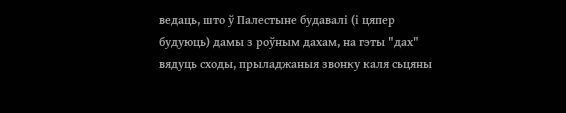ведаць, што ў Палестыне будавалі (і цяпер будуюць) дамы з роўным дахам, на гэты "дах" вядуць сходы, прыладжаныя звонку каля сьцяны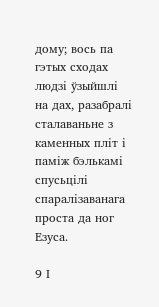дому; вось па гэтых сходах людзі ўзыйшлі на дах, разабралі сталаваньне з каменных пліт і паміж бэлькамі спусьцілі спаралізаванага проста да ног Езуса.

9 І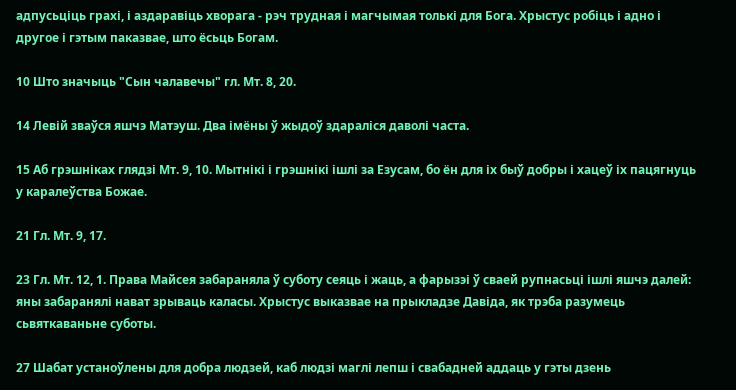адпусьціць грахі, і аздаравіць хворага - рэч трудная і магчымая толькі для Бога. Хрыстус робіць і адно і другое і гэтым паказвае, што ёсьць Богам.

10 Што значыць "Сын чалавечы" гл. Мт. 8, 20.

14 Левій зваўся яшчэ Матэуш. Два імёны ў жыдоў здараліся даволі часта.

15 Аб грэшніках глядзі Мт. 9, 10. Мытнікі і грэшнікі ішлі за Езусам, бо ён для іх быў добры і хацеў іх пацягнуць у каралеўства Божае.

21 Гл. Мт. 9, 17.

23 Гл. Мт. 12, 1. Права Майсея забараняла ў суботу сеяць і жаць, а фарызэі ў сваей рупнасьці ішлі яшчэ далей: яны забаранялі нават зрываць каласы. Хрыстус выказвае на прыкладзе Давіда, як трэба разумець сьвяткаваньне суботы.

27 Шабат устаноўлены для добра людзей, каб людзі маглі лепш і свабадней аддаць у гэты дзень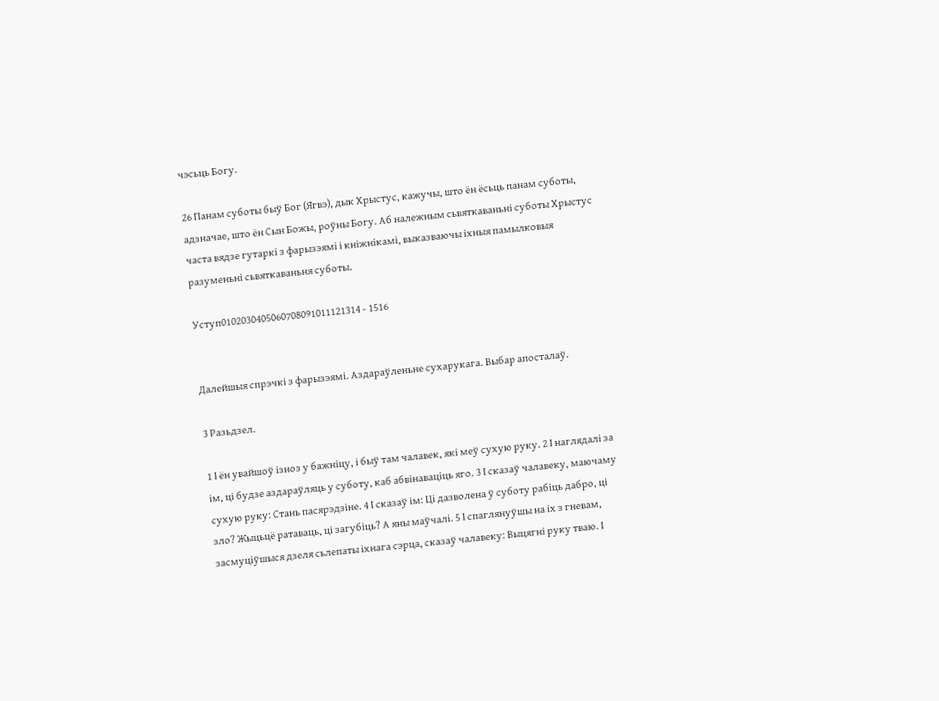чэсьць Богу.

26 Панам суботы быў Бог (Ягвэ), дык Хрыстус, кажучы, што ён ёсьць панам суботы, адзначае, што ён Сын Божы, роўны Богу. Аб належным сьвяткаваньні суботы Хрыстус часта вядзе гутаркі з фарызэямі і кніжнікамі, выказваючы іхныя памылковыя разуменьні сьвяткаваньня суботы.

Уступ0102030405060708091011121314 - 1516


Далейшыя спрэчкі з фарызэямі. Аздараўленьне сухарукага. Выбар апосталаў.

3 Разьдзел.

1 І ён увайшоў ізноз у бажніцу, і быў там чалавек, які меў сухую руку. 2 І наглядалі за ім, ці будзе аздараўляць у суботу, каб абвінаваціць яго. 3 І сказаў чалавеку, маючаму сухую руку: Стань пасярэдзіне. 4 І сказаў ім: Ці дазволена ў суботу рабіць дабро, ці зло? Жыцьцё ратаваць, ці загубіць? А яны маўчалі. 5 І спаглянуўшы на іх з гневам, засмуціўшыся дзеля сьлепаты іхнага сэрца, сказаў чалавеку: Выцягні руку тваю. І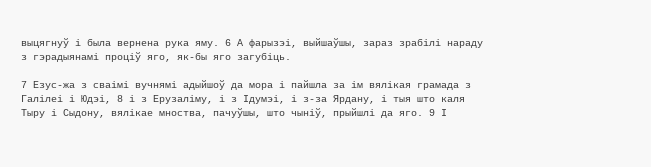выцягнуў і была вернена рука яму. 6 А фарызэі, выйшаўшы, зараз зрабілі нараду з гэрадыянамі проціў яго, як-бы яго загубіць.

7 Езус-жа з сваімі вучнямі адыйшоў да мора і пайшла за ім вялікая грамада з Галілеі і Юдэі, 8 і з Ерузаліму, і з Ідумэі, і з-за Ярдану, і тыя што каля Тыру і Сыдону, вялікае мноства, пачуўшы, што чыніў, прыйшлі да яго. 9 І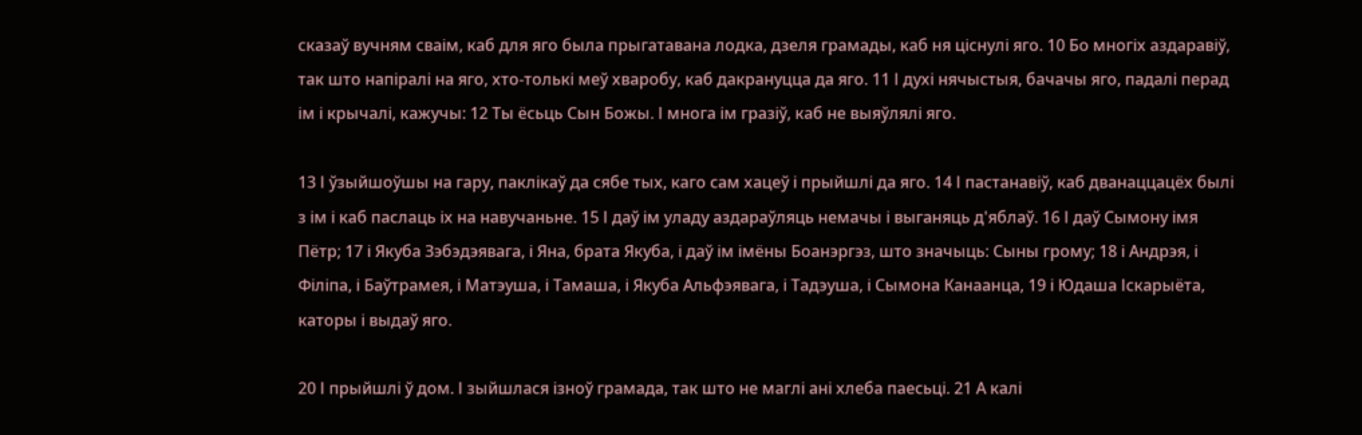сказаў вучням сваім, каб для яго была прыгатавана лодка, дзеля грамады, каб ня ціснулі яго. 10 Бо многіх аздаравіў, так што напіралі на яго, хто-толькі меў хваробу, каб дакрануцца да яго. 11 І духі нячыстыя, бачачы яго, падалі перад ім і крычалі, кажучы: 12 Ты ёсьць Сын Божы. І многа ім гразіў, каб не выяўлялі яго.

13 І ўзыйшоўшы на гару, паклікаў да сябе тых, каго сам хацеў і прыйшлі да яго. 14 І пастанавіў, каб дванаццацёх былі з ім і каб паслаць іх на навучаньне. 15 І даў ім уладу аздараўляць немачы і выганяць д'яблаў. 16 І даў Сымону імя Пётр; 17 і Якуба Зэбэдэявага, і Яна, брата Якуба, і даў ім імёны Боанэргэз, што значыць: Сыны грому; 18 і Андрэя, і Філіпа, і Баўтрамея, і Матэуша, і Тамаша, і Якуба Альфэявага, і Тадэуша, і Сымона Канаанца, 19 і Юдаша Іскарыёта, каторы і выдаў яго.

20 І прыйшлі ў дом. І зыйшлася ізноў грамада, так што не маглі ані хлеба паесьці. 21 А калі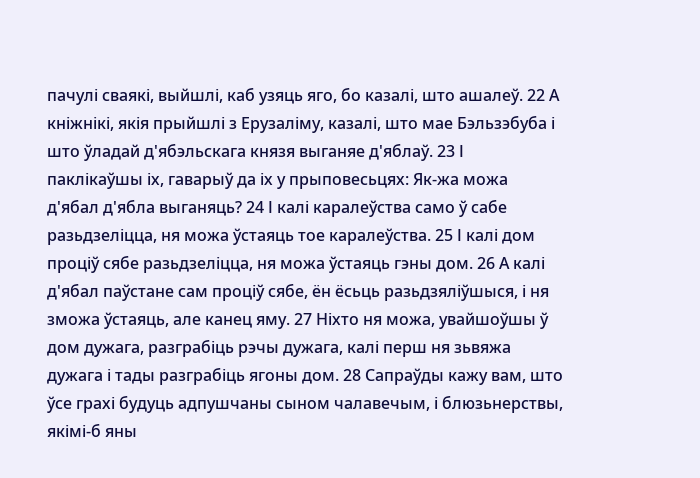пачулі сваякі, выйшлі, каб узяць яго, бо казалі, што ашалеў. 22 А кніжнікі, якія прыйшлі з Ерузаліму, казалі, што мае Бэльзэбуба і што ўладай д'ябэльскага князя выганяе д'яблаў. 23 І паклікаўшы іх, гаварыў да іх у прыповесьцях: Як-жа можа д'ябал д'ябла выганяць? 24 І калі каралеўства само ў сабе разьдзеліцца, ня можа ўстаяць тое каралеўства. 25 І калі дом проціў сябе разьдзеліцца, ня можа ўстаяць гэны дом. 26 А калі д'ябал паўстане сам проціў сябе, ён ёсьць разьдзяліўшыся, і ня зможа ўстаяць, але канец яму. 27 Ніхто ня можа, увайшоўшы ў дом дужага, разграбіць рэчы дужага, калі перш ня зьвяжа дужага і тады разграбіць ягоны дом. 28 Сапраўды кажу вам, што ўсе грахі будуць адпушчаны сыном чалавечым, і блюзьнерствы, якімі-б яны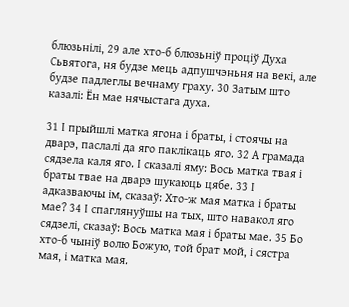блюзьнілі, 29 але хто-б блюзьніў проціў Духа Сьвятога, ня будзе мець адпушчэньня на векі, але будзе падлеглы вечнаму граху. 30 Затым што казалі: Ён мае нячыстага духа.

31 І прыйшлі матка ягона і браты, і стоячы на дварэ, паслалі да яго паклікаць яго. 32 А грамада сядзела каля яго. І сказалі яму: Вось матка твая і браты твае на дварэ шукаюць цябе. 33 І адказваючы ім, сказаў: Хто-ж мая матка і браты мае? 34 І спаглянуўшы на тых, што навакол яго сядзелі, сказаў: Вось матка мая і браты мае. 35 Бо хто-б чыніў волю Божую, той брат мой, і сястра мая, і матка мая.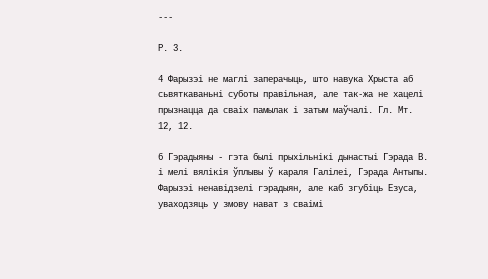---

Р. 3.

4 Фарызэі не маглі заперачыць, што навука Хрыста аб сьвяткаваньні суботы правільная, але так-жа не хацелі прызнацца да сваіх памылак і затым маўчалі. Гл. Мт. 12, 12.

6 Гэрадыяны - гэта былі прыхільнікі дынастыі Гэрада В. і мелі вялікія ўплывы ў караля Галілеі, Гэрада Антыпы. Фарызэі ненавідзелі гэрадыян, але каб згубіць Езуса, уваходзяць у змову нават з сваімі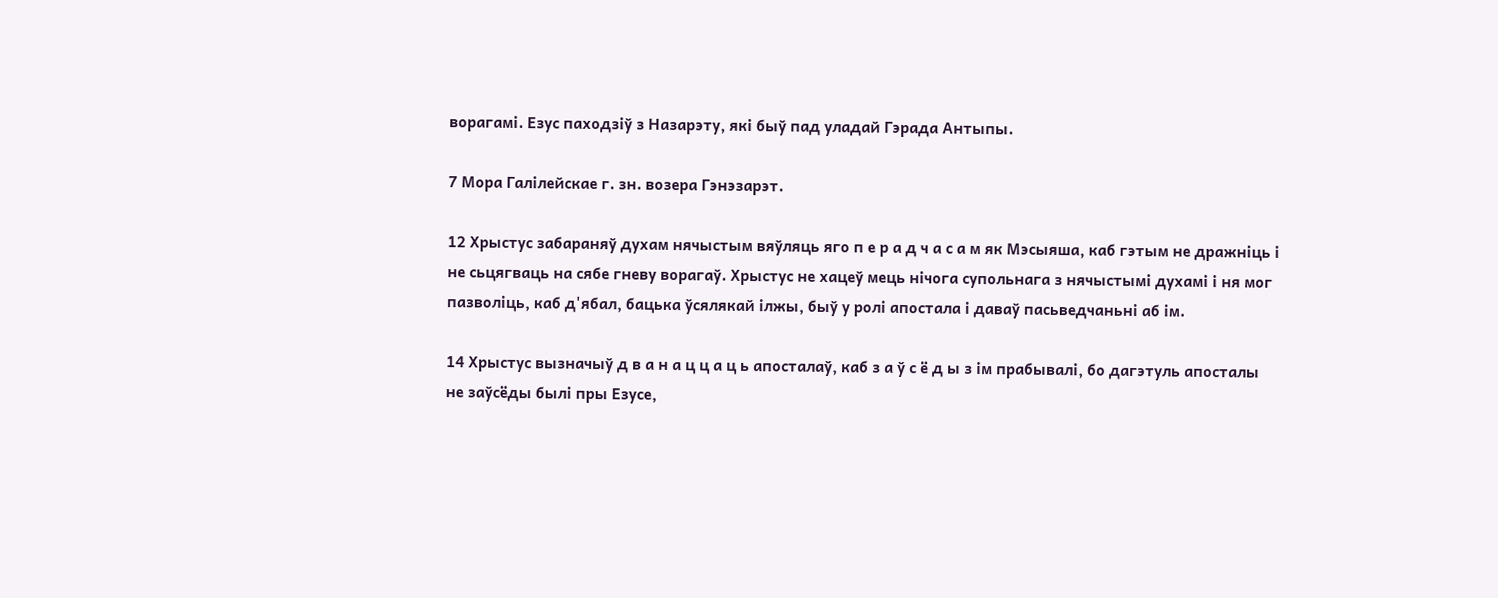ворагамі. Езус паходзіў з Назарэту, які быў пад уладай Гэрада Антыпы.

7 Мора Галілейскае г. зн. возера Гэнэзарэт.

12 Хрыстус забараняў духам нячыстым вяўляць яго п е р а д ч а с а м як Мэсыяша, каб гэтым не дражніць і не сьцягваць на сябе гневу ворагаў. Хрыстус не хацеў мець нічога супольнага з нячыстымі духамі і ня мог пазволіць, каб д'ябал, бацька ўсялякай ілжы, быў у ролі апостала і даваў пасьведчаньні аб ім.

14 Хрыстус вызначыў д в а н а ц ц а ц ь апосталаў, каб з а ў с ё д ы з ім прабывалі, бо дагэтуль апосталы не заўсёды былі пры Езусе,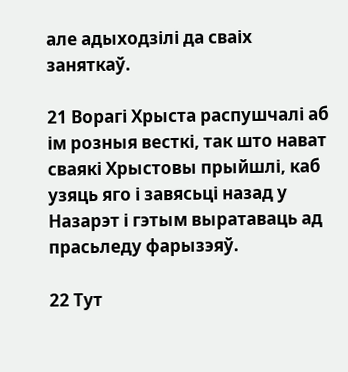але адыходзілі да сваіх заняткаў.

21 Ворагі Хрыста распушчалі аб ім розныя весткі, так што нават сваякі Хрыстовы прыйшлі, каб узяць яго і завясьці назад у Назарэт і гэтым выратаваць ад прасьледу фарызэяў.

22 Тут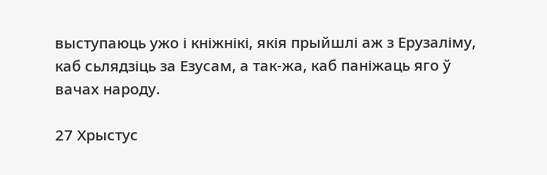выступаюць ужо і кніжнікі, якія прыйшлі аж з Ерузаліму, каб сьлядзіць за Езусам, а так-жа, каб паніжаць яго ў вачах народу.

27 Хрыстус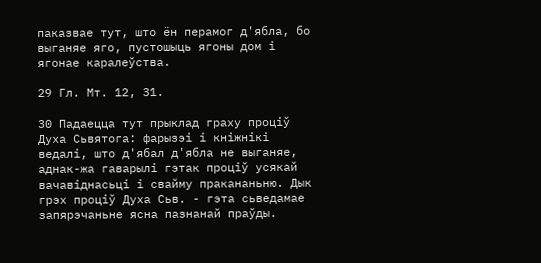паказвае тут, што ён перамог д'ябла, бо выганяе яго, пустошыць ягоны дом і ягонае каралеўства.

29 Гл. Мт. 12, 31.

30 Падаецца тут прыклад граху проціў Духа Сьвятога: фарызэі і кніжнікі ведалі, што д'ябал д'ябла не выганяе, аднак-жа гаварылі гэтак проціў усякай вачавіднасьці і свайму пракананьню. Дык грэх проціў Духа Сьв. - гэта сьведамае запярэчаньне ясна пазнанай праўды.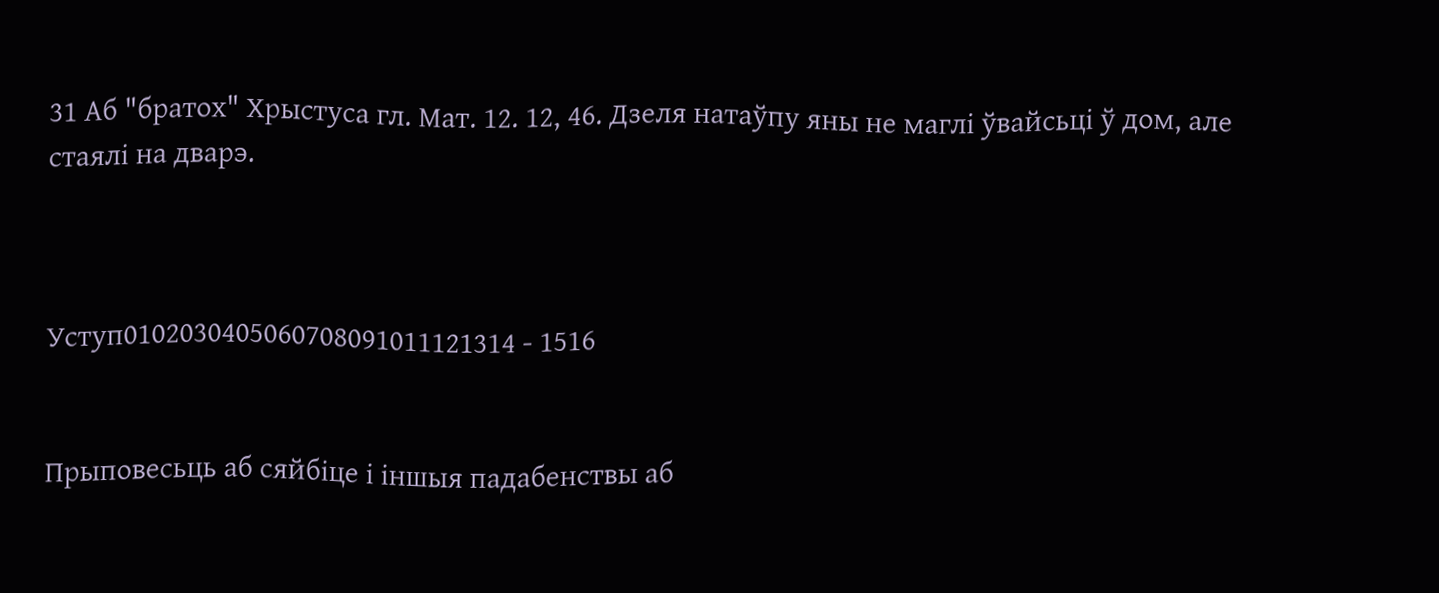31 Аб "братох" Хрыстуса гл. Мат. 12. 12, 46. Дзеля натаўпу яны не маглі ўвайсьці ў дом, але стаялі на дварэ.



Уступ0102030405060708091011121314 - 1516


Прыповесьць аб сяйбіце і іншыя падабенствы аб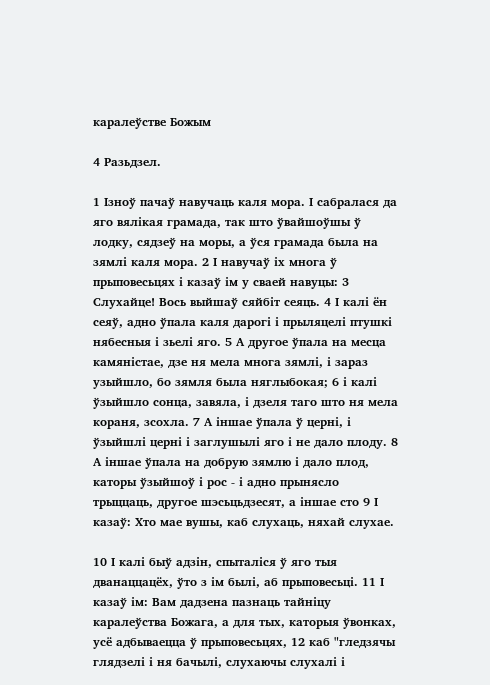каралеўстве Божым

4 Разьдзел.

1 Ізноў пачаў навучаць каля мора. І сабралася да яго вялікая грамада, так што ўвайшоўшы ў лодку, сядзеў на моры, а ўся грамада была на зямлі каля мора. 2 І навучаў іх многа ў прыповесьцях і казаў ім у сваей навуцы: 3 Слухайце! Вось выйшаў сяйбіт сеяць. 4 І калі ён сеяў, адно ўпала каля дарогі і прыляцелі птушкі нябесныя і зьелі яго. 5 А другое ўпала на месца камяністае, дзе ня мела многа зямлі, і зараз узыйшло, бо зямля была няглыбокая; 6 і калі ўзыйшло сонца, завяла, і дзеля таго што ня мела кораня, зсохла. 7 А іншае ўпала ў церні, і ўзыйшлі церні і заглушылі яго і не дало плоду. 8 А іншае ўпала на добрую зямлю і дало плод, каторы ўзыйшоў і рос - і адно прынясло трыццаць, другое шэсьцьдзесят, а іншае сто 9 І казаў: Хто мае вушы, каб слухаць, няхай слухае.

10 І калі быў адзін, спыталіся ў яго тыя дванаццацёх, ўто з ім былі, аб прыповесьці. 11 І казаў ім: Вам дадзена пазнаць тайніцу каралеўства Божага, а для тых, каторыя ўвонках, усё адбываецца ў прыповесьцях, 12 каб "гледзячы глядзелі і ня бачылі, слухаючы слухалі і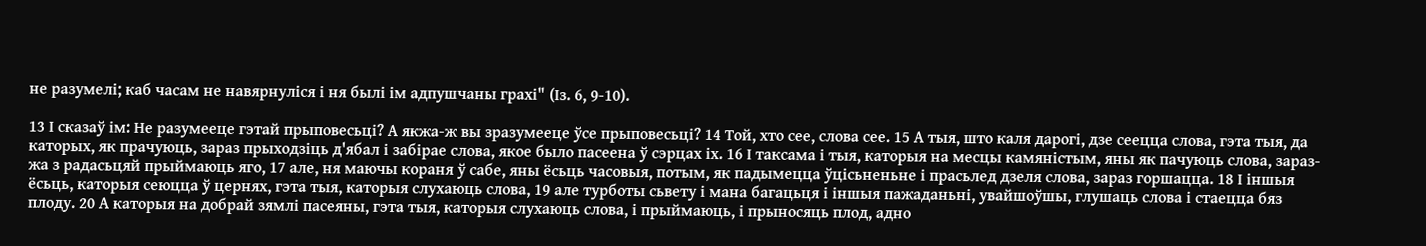не разумелі; каб часам не навярнуліся і ня былі ім адпушчаны грахі" (Із. 6, 9-10).

13 І сказаў ім: Не разумееце гэтай прыповесьці? А якжа-ж вы зразумееце ўсе прыповесьці? 14 Той, хто сее, слова сее. 15 А тыя, што каля дарогі, дзе сеецца слова, гэта тыя, да каторых, як прачуюць, зараз прыходзіць д'ябал і забірае слова, якое было пасеена ў сэрцах іх. 16 І таксама і тыя, каторыя на месцы камяністым, яны як пачуюць слова, зараз-жа з радасьцяй прыймаюць яго, 17 але, ня маючы кораня ў сабе, яны ёсьць часовыя, потым, як падымецца ўцісьненьне і прасьлед дзеля слова, зараз горшацца. 18 І іншыя ёсьць, каторыя сеюцца ў цернях, гэта тыя, каторыя слухаюць слова, 19 але турботы сьвету і мана багацьця і іншыя пажаданьні, увайшоўшы, глушаць слова і стаецца бяз плоду. 20 А каторыя на добрай зямлі пасеяны, гэта тыя, каторыя слухаюць слова, і прыймаюць, і прыносяць плод, адно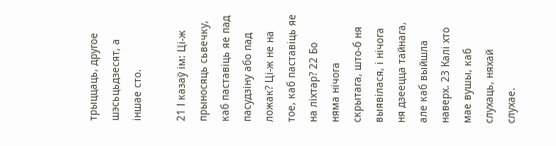трыццаць, другое шэсьцьдзесят, а іншае сто.

21 І казаў ім: Ці-ж прыносяць сьвечку, каб паставіць яе пад пасудзіну або пад ложак? Ці-ж не на тое, каб паставіць яе на ліхтар? 22 Бо няма нічога скрытага, што-б ня выявілася, і нічога ня дзеецца тайнага, але каб выйшла наверх. 23 Калі хто мае вушы, каб слухаць, няхай слухае.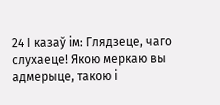24 І казаў ім: Глядзеце, чаго слухаеце! Якою меркаю вы адмерыце, такою і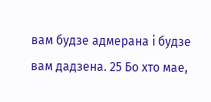вам будзе адмерана і будзе вам дадзена. 25 Бо хто мае,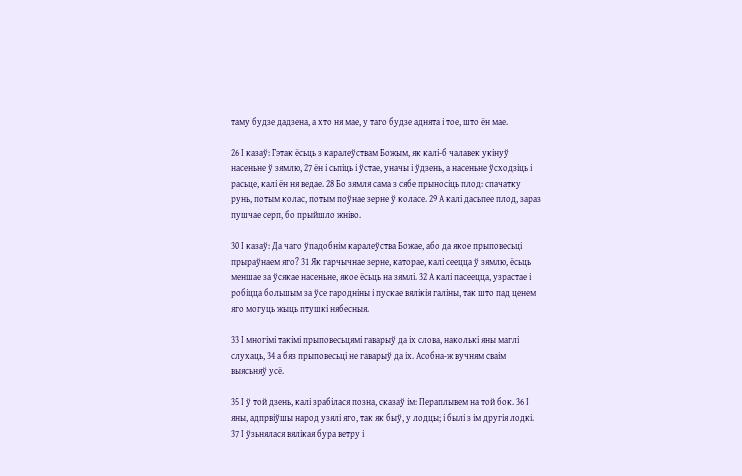таму будзе дадзена, а хто ня мае, у таго будзе аднята і тое, што ён мае.

26 І казаў: Гэтак ёсьць з каралеўствам Божым, як калі-б чалавек укінуў насеньне ў зямлю, 27 ён і сьпіць і ўстае, уначы і ўдзень, а насеньне ўсходзіць і расьце, калі ён ня ведае. 28 Бо зямля сама з сябе прыносіць плод: спачатку рунь, потым колас, потым поўнае зерне ў коласе. 29 А калі дасьпее плод, зараз пушчае серп, бо прыйшло жніво.

30 І казаў: Да чаго ўпадобнім каралеўства Божае, або да якое прыповесьці прыраўнаем яго? 31 Як гарчычнае зерне, каторае, калі сеецца ў зямлю, ёсьць меншае за ўсякае насеньне, якое ёсьць на зямлі. 32 А калі пасеецца, узрастае і робіцца большым за ўсе гародніны і пускае вялікія галіны, так што пад ценем яго могуць жыць птушкі нябесныя.

33 І многімі такімі прыповесьцямі гаварыў да іх слова, наколькі яны маглі слухаць, 34 а бяз прыповесьці не гаварыў да іх. Асобна-ж вучням сваім выясьняў усё.

35 І ў той дзень, калі зрабілася позна, сказаў ім: Пераплывем на той бок. 36 І яны, адпрвіўшы народ узялі яго, так як быў, у лодцы; і былі з ім другія лодкі. 37 І ўзьнялася вялікая бура ветру і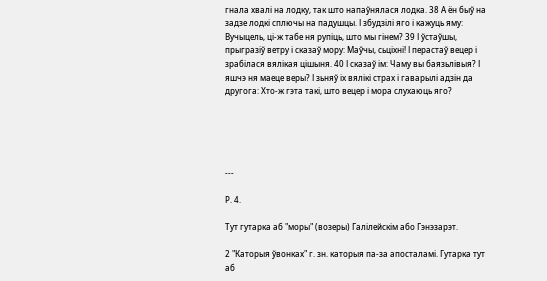гнала хвалі на лодку, так што напаўнялася лодка. 38 А ён быў на задзе лодкі сплючы на падушцы. І збудзілі яго і кажуць яму: Вучыцель, ці-ж табе ня рупіць, што мы гінем? 39 І ўстаўшы, прыгразіў ветру і сказаў мору: Маўчы, сьціхні! І перастаў вецер і зрабілася вялікая цішыня. 40 І сказаў ім: Чаму вы баязьлівыя? І яшчэ ня маеце веры? І зьняў іх вялікі страх і гаварылі адзін да другога: Хто-ж гэта такі, што вецер і мора слухаюць яго?





---

Р. 4.

Тут гутарка аб "моры" (возеры) Галілейскім або Гэнэзарэт.

2 "Каторыя ўвонках" г. зн. каторыя па-за апосталамі. Гутарка тут аб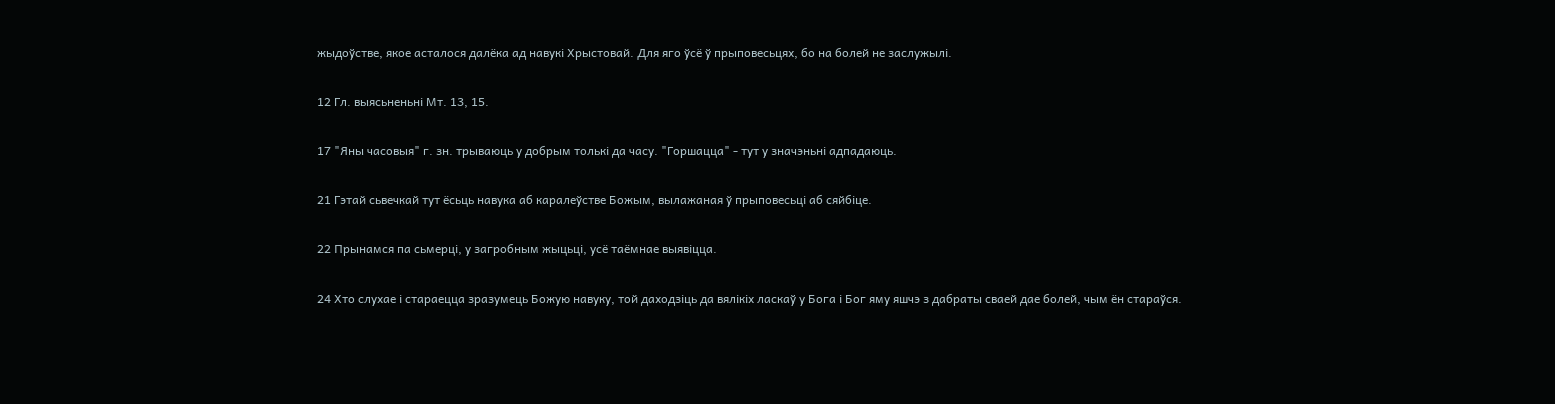жыдоўстве, якое асталося далёка ад навукі Хрыстовай. Для яго ўсё ў прыповесьцях, бо на болей не заслужылі.

12 Гл. выясьненьні Мт. 13, 15.

17 "Яны часовыя" г. зн. трываюць у добрым толькі да часу. "Горшацца" - тут у значэньні адпадаюць.

21 Гэтай сьвечкай тут ёсьць навука аб каралеўстве Божым, вылажаная ў прыповесьці аб сяйбіце.

22 Прынамся па сьмерці, у загробным жыцьці, усё таёмнае выявіцца.

24 Хто слухае і стараецца зразумець Божую навуку, той даходзіць да вялікіх ласкаў у Бога і Бог яму яшчэ з дабраты сваей дае болей, чым ён стараўся.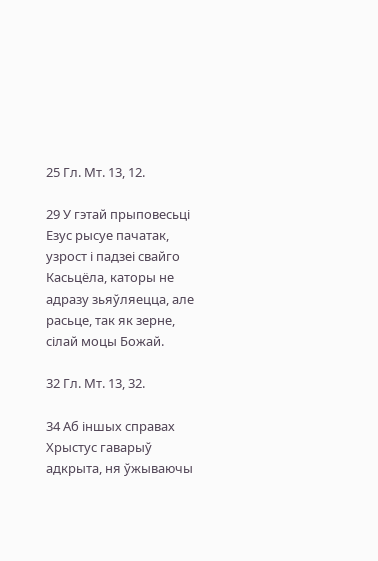25 Гл. Мт. 13, 12.

29 У гэтай прыповесьці Езус рысуе пачатак, узрост і падзеі свайго Касьцёла, каторы не адразу зьяўляецца, але расьце, так як зерне, сілай моцы Божай.

32 Гл. Мт. 13, 32.

34 Аб іншых справах Хрыстус гаварыў адкрыта, ня ўжываючы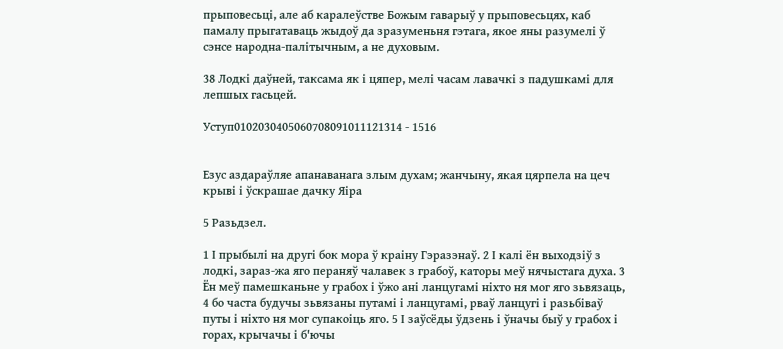прыповесьці, але аб каралеўстве Божым гаварыў у прыповесьцях, каб памалу прыгатаваць жыдоў да зразуменьня гэтага, якое яны разумелі ў сэнсе народна-палітычным, а не духовым.

38 Лодкі даўней, таксама як і цяпер, мелі часам лавачкі з падушкамі для лепшых гасьцей.

Уступ0102030405060708091011121314 - 1516


Езус аздараўляе апанаванага злым духам; жанчыну, якая цярпела на цеч крыві і ўскрашае дачку Яіра

5 Разьдзел.

1 І прыбылі на другі бок мора ў краіну Гэразэнаў. 2 І калі ён выходзіў з лодкі, зараз-жа яго пераняў чалавек з грабоў, каторы меў нячыстага духа. 3 Ён меў памешканьне у грабох і ўжо ані ланцугамі ніхто ня мог яго зьвязаць, 4 бо часта будучы зьвязаны путамі і ланцугамі, рваў ланцугі і разьбіваў путы і ніхто ня мог супакоіць яго. 5 І заўсёды ўдзень і ўначы быў у грабох і горах, крычачы і б'ючы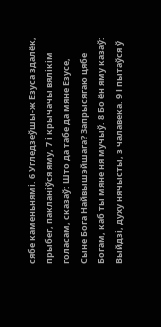сябе каменьнямі. 6 Угледзеўшы-ж Езуса здалёк, прыбег, пакланіўся яму, 7 і крычачы вялікім голасам, сказаў: Што да табе да мяне Езусе, Сыне Бога Найвышэйшага? Запрысягаю цябе Богам, каб ты мяне ня мучыў. 8 Бо ён яму казаў: Выйдзі, духу нячысты, з чалавека. 9 І пытаўся ў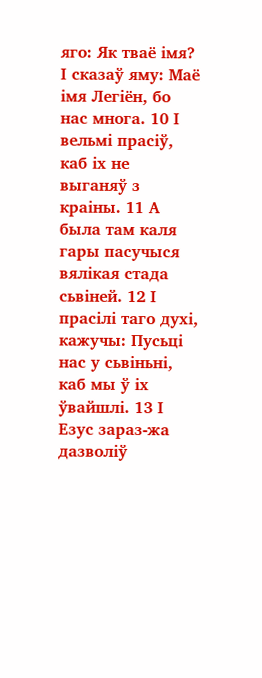яго: Як тваё імя? І сказаў яму: Маё імя Легіён, бо нас многа. 10 І вельмі прасіў, каб іх не выганяў з краіны. 11 А была там каля гары пасучыся вялікая стада сьвіней. 12 І прасілі таго духі, кажучы: Пусьці нас у сьвіньні, каб мы ў іх ўвайшлі. 13 І Езус зараз-жа дазволіў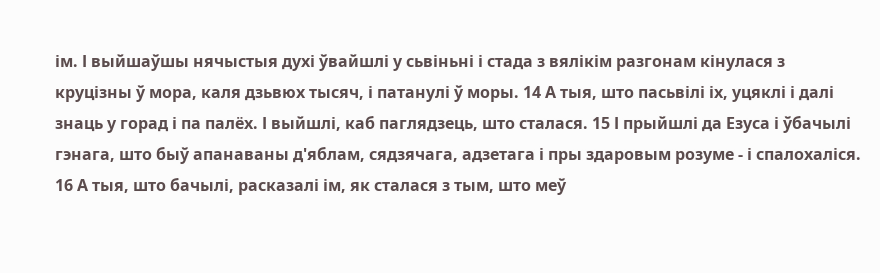ім. І выйшаўшы нячыстыя духі ўвайшлі у сьвіньні і стада з вялікім разгонам кінулася з круцізны ў мора, каля дзьвюх тысяч, і патанулі ў моры. 14 А тыя, што пасьвілі іх, уцяклі і далі знаць у горад і па палёх. І выйшлі, каб паглядзець, што сталася. 15 І прыйшлі да Езуса і ўбачылі гэнага, што быў апанаваны д'яблам, сядзячага, адзетага і пры здаровым розуме - і спалохаліся. 16 А тыя, што бачылі, расказалі ім, як сталася з тым, што меў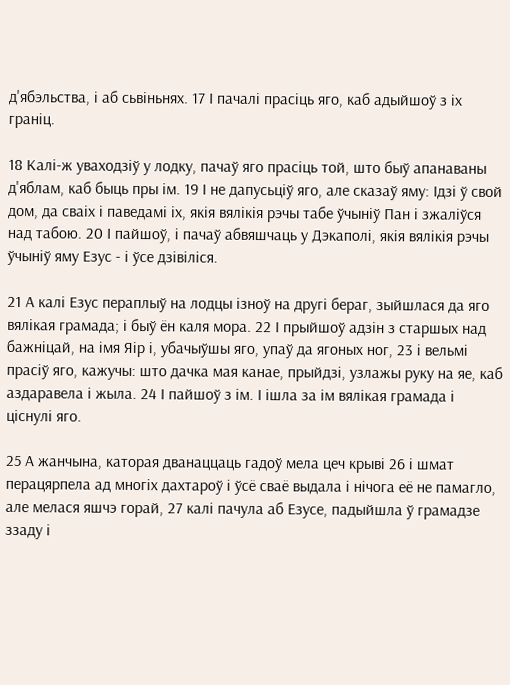д'ябэльства, і аб сьвіньнях. 17 І пачалі прасіць яго, каб адыйшоў з іх граніц.

18 Калі-ж уваходзіў у лодку, пачаў яго прасіць той, што быў апанаваны д'яблам, каб быць пры ім. 19 І не дапусьціў яго, але сказаў яму: Ідзі ў свой дом, да сваіх і паведамі іх, якія вялікія рэчы табе ўчыніў Пан і зжаліўся над табою. 20 І пайшоў, і пачаў абвяшчаць у Дэкаполі, якія вялікія рэчы ўчыніў яму Езус - і ўсе дзівіліся.

21 А калі Езус пераплыў на лодцы ізноў на другі бераг, зыйшлася да яго вялікая грамада; і быў ён каля мора. 22 І прыйшоў адзін з старшых над бажніцай, на імя Яір і, убачыўшы яго, упаў да ягоных ног, 23 і вельмі прасіў яго, кажучы: што дачка мая канае, прыйдзі, узлажы руку на яе, каб аздаравела і жыла. 24 І пайшоў з ім. І ішла за ім вялікая грамада і ціснулі яго.

25 А жанчына, каторая дванаццаць гадоў мела цеч крыві 26 і шмат перацярпела ад многіх дахтароў і ўсё сваё выдала і нічога её не памагло, але мелася яшчэ горай, 27 калі пачула аб Езусе, падыйшла ў грамадзе ззаду і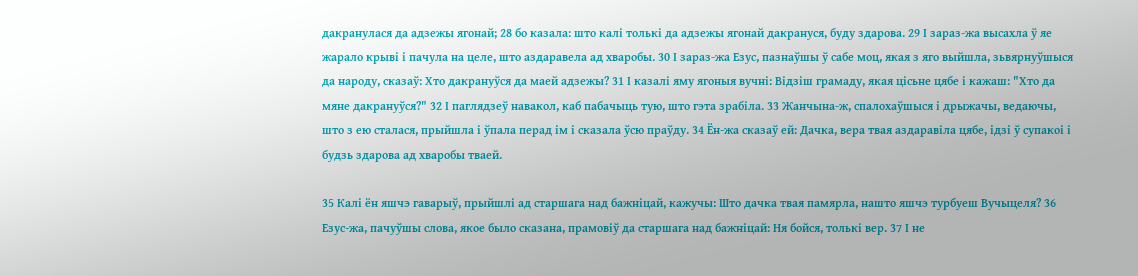дакранулася да адзежы ягонай; 28 бо казала: што калі толькі да адзежы ягонай дакрануся, буду здарова. 29 І зараз-жа высахла ў яе жарало крыві і пачула на целе, што аздаравела ад хваробы. 30 І зараз-жа Езус, пазнаўшы ў сабе моц, якая з яго выйшла, зьвярнуўшыся да народу, сказаў: Хто дакрануўся да маей адзежы? 31 І казалі яму ягоныя вучні: Відзіш грамаду, якая цісьне цябе і кажаш: "Хто да мяне дакрануўся?" 32 І паглядзеў навакол, каб пабачыць тую, што гэта зрабіла. 33 Жанчына-ж, спалохаўшыся і дрыжачы, ведаючы, што з ею сталася, прыйшла і ўпала перад ім і сказала ўсю праўду. 34 Ён-жа сказаў ей: Дачка, вера твая аздаравіла цябе, ідзі ў супакоі і будзь здарова ад хваробы тваей.

35 Калі ён яшчэ гаварыў, прыйшлі ад старшага над бажніцай, кажучы: Што дачка твая памярла, нашто яшчэ турбуеш Вучыцеля? 36 Езус-жа, пачуўшы слова, якое было сказана, прамовіў да старшага над бажніцай: Ня бойся, толькі вер. 37 І не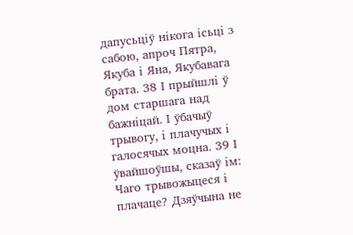дапусьціў нікога ісьці з сабою, апроч Пятра, Якуба і Яна, Якубавага брата. 38 І прыйшлі ў дом старшага над бажніцай. І ўбачыў трывогу, і плачучых і галосячых моцна. 39 І ўвайшоўшы, сказаў ім: Чаго трывожыцеся і плачаце? Дзяўчына не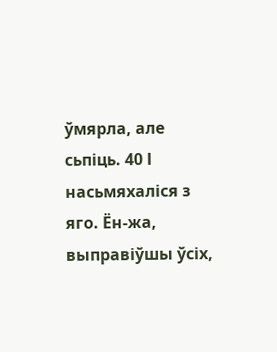ўмярла, але сьпіць. 40 І насьмяхаліся з яго. Ён-жа, выправіўшы ўсіх,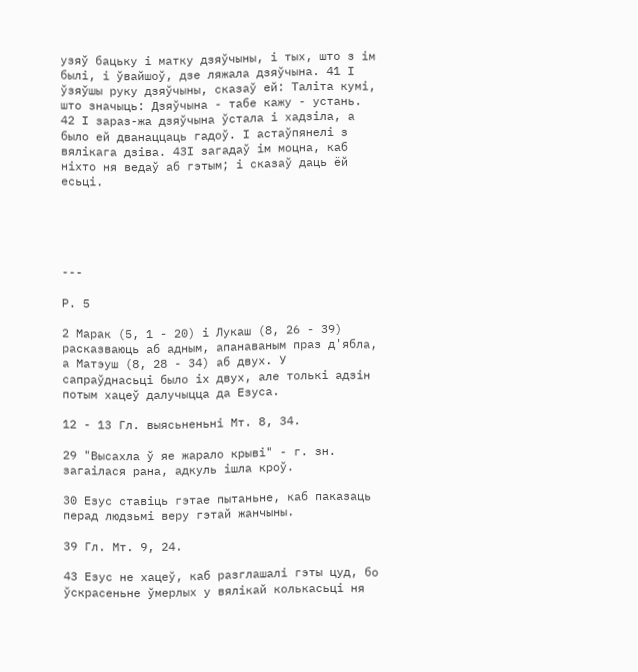узяў бацьку і матку дзяўчыны, і тых, што з ім былі, і ўвайшоў, дзе ляжала дзяўчына. 41 І ўзяўшы руку дзяўчыны, сказаў ей: Таліта кумі, што значыць: Дзяўчына - табе кажу - устань. 42 І зараз-жа дзяўчына ўстала і хадзіла, а было ей дванаццаць гадоў. І астаўпянелі з вялікага дзіва. 43І загадаў ім моцна, каб ніхто ня ведаў аб гэтым; і сказаў даць ёй есьці.





---

Р. 5

2 Марак (5, 1 - 20) і Лукаш (8, 26 - 39) расказваюць аб адным, апанаваным праз д'ябла, а Матэуш (8, 28 - 34) аб двух. У сапраўднасьці было іх двух, але толькі адзін потым хацеў далучыцца да Езуса.

12 - 13 Гл. выясьненьні Мт. 8, 34.

29 "Высахла ў яе жарало крыві" - г. зн. загаілася рана, адкуль ішла кроў.

30 Езус ставіць гэтае пытаньне, каб паказаць перад людзьмі веру гэтай жанчыны.

39 Гл. Мт. 9, 24.

43 Езус не хацеў, каб разглашалі гэты цуд, бо ўскрасеньне ўмерлых у вялікай колькасьці ня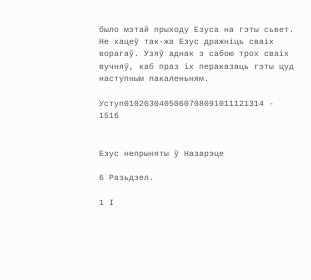было мэтай прыходу Езуса на гэты сьвет. Не хацеў так-жа Езус дражніць сваіх ворагаў. Узяў аднак з сабою трох сваіх вучняў, каб праз іх пераказаць гэты цуд наступным пакаленьням.

Уступ0102030405060708091011121314 - 1516


Езус непрыняты ў Назарэце

6 Разьдзел.

1 І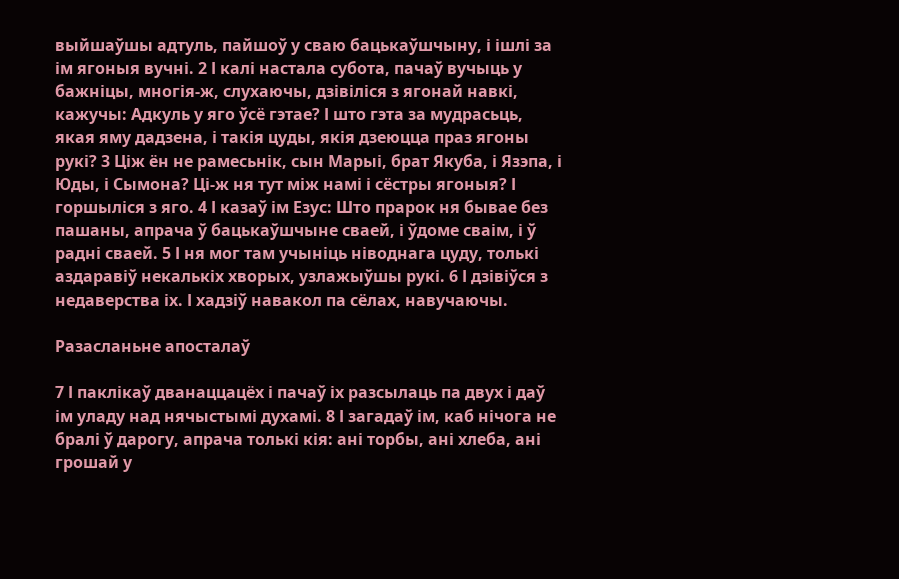выйшаўшы адтуль, пайшоў у сваю бацькаўшчыну, і ішлі за ім ягоныя вучні. 2 І калі настала субота, пачаў вучыць у бажніцы, многія-ж, слухаючы, дзівіліся з ягонай навкі, кажучы: Адкуль у яго ўсё гэтае? І што гэта за мудрасьць, якая яму дадзена, і такія цуды, якія дзеюцца праз ягоны рукі? 3 Ціж ён не рамесьнік, сын Марыі, брат Якуба, і Язэпа, і Юды, і Сымона? Ці-ж ня тут між намі і сёстры ягоныя? І горшыліся з яго. 4 І казаў ім Езус: Што прарок ня бывае без пашаны, апрача ў бацькаўшчыне сваей, і ўдоме сваім, і ў радні сваей. 5 І ня мог там учыніць ніводнага цуду, толькі аздаравіў некалькіх хворых, узлажыўшы рукі. 6 І дзівіўся з недаверства іх. І хадзіў навакол па сёлах, навучаючы.

Разасланьне апосталаў

7 І паклікаў дванаццацёх і пачаў іх разсылаць па двух і даў ім уладу над нячыстымі духамі. 8 І загадаў ім, каб нічога не бралі ў дарогу, апрача толькі кія: ані торбы, ані хлеба, ані грошай у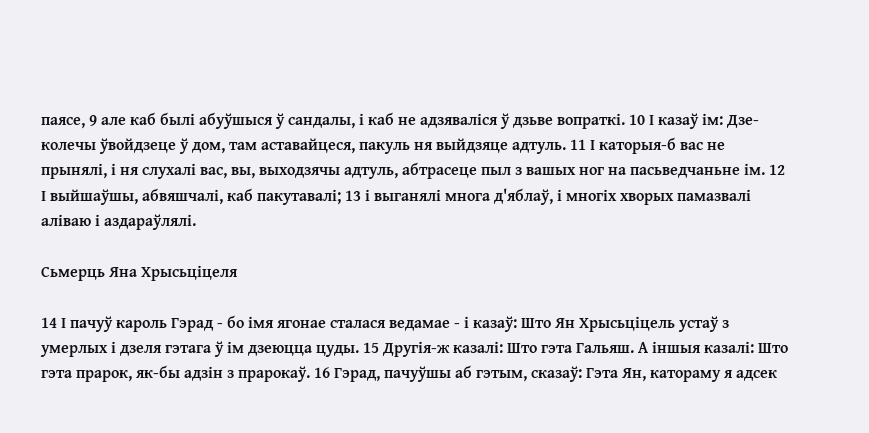паясе, 9 але каб былі абуўшыся ў сандалы, і каб не адзяваліся ў дзьве вопраткі. 10 І казаў ім: Дзе-колечы ўвойдзеце ў дом, там аставайцеся, пакуль ня выйдзяце адтуль. 11 І каторыя-б вас не прынялі, і ня слухалі вас, вы, выходзячы адтуль, абтрасеце пыл з вашых ног на пасьведчаньне ім. 12 І выйшаўшы, абвяшчалі, каб пакутавалі; 13 і выганялі многа д'яблаў, і многіх хворых памазвалі аліваю і аздараўлялі.

Сьмерць Яна Хрысьціцеля

14 І пачуў кароль Гэрад - бо імя ягонае сталася ведамае - і казаў: Што Ян Хрысьціцель устаў з умерлых і дзеля гэтага ў ім дзеюцца цуды. 15 Другія-ж казалі: Што гэта Гальяш. А іншыя казалі: Што гэта прарок, як-бы адзін з прарокаў. 16 Гэрад, пачуўшы аб гэтым, сказаў: Гэта Ян, катораму я адсек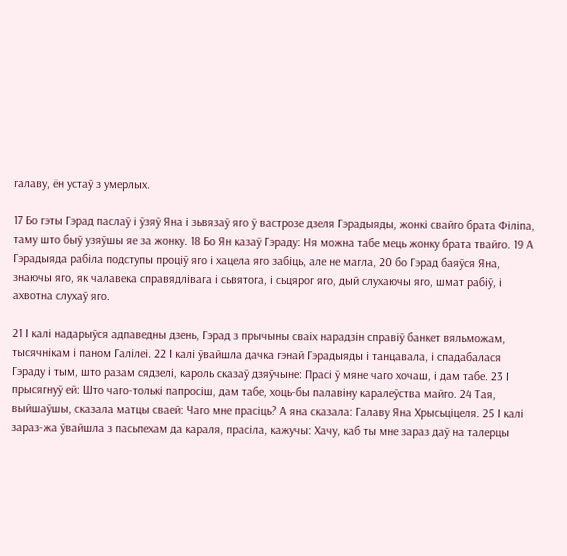галаву, ён устаў з умерлых.

17 Бо гэты Гэрад паслаў і ўзяў Яна і зьвязаў яго ў вастрозе дзеля Гэрадыяды, жонкі свайго брата Філіпа, таму што быў узяўшы яе за жонку. 18 Бо Ян казаў Гэраду: Ня можна табе мець жонку брата твайго. 19 А Гэрадыяда рабіла подступы проціў яго і хацела яго забіць, але не магла, 20 бо Гэрад баяўся Яна, знаючы яго, як чалавека справядлівага і сьвятога, і сьцярог яго, дый слухаючы яго, шмат рабіў, і ахвотна слухаў яго.

21 І калі надарыўся адпаведны дзень, Гэрад з прычыны сваіх нарадзін справіў банкет вяльможам, тысячнікам і паном Галілеі. 22 І калі ўвайшла дачка гэнай Гэрадыяды і танцавала, і спадабалася Гэраду і тым, што разам сядзелі, кароль сказаў дзяўчыне: Прасі ў мяне чаго хочаш, і дам табе. 23 І прысягнуў ей: Што чаго-толькі папросіш, дам табе, хоць-бы палавіну каралеўства майго. 24 Тая, выйшаўшы, сказала матцы сваей: Чаго мне прасіць? А яна сказала: Галаву Яна Хрысьціцеля. 25 І калі зараз-жа ўвайшла з пасьпехам да караля, прасіла, кажучы: Хачу, каб ты мне зараз даў на талерцы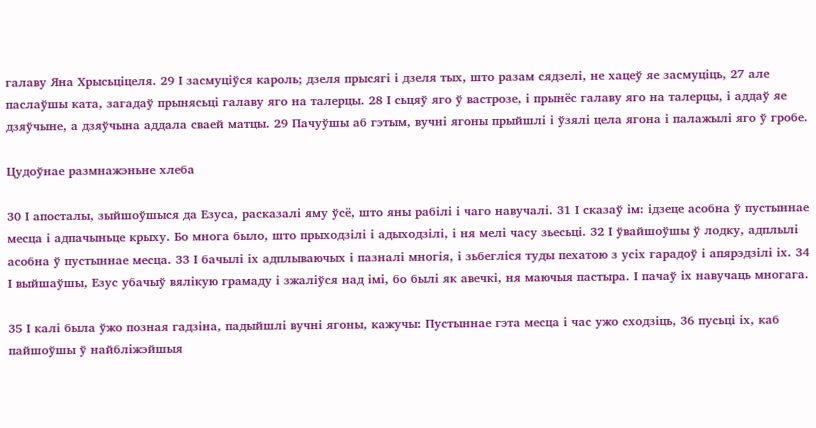галаву Яна Хрысьціцеля. 29 І засмуціўся кароль; дзеля прысягі і дзеля тых, што разам сядзелі, не хацеў яе засмуціць, 27 але паслаўшы ката, загадаў прынясьці галаву яго на талерцы. 28 І сьцяў яго ў вастрозе, і прынёс галаву яго на талерцы, і аддаў яе дзяўчыне, а дзяўчына аддала сваей матцы. 29 Пачуўшы аб гэтым, вучні ягоны прыйшлі і ўзялі цела ягона і палажылі яго ў гробе.

Цудоўнае размнажэньне хлеба

30 І апосталы, зыйшоўшыся да Езуса, расказалі яму ўсё, што яны рабілі і чаго навучалі. 31 І сказаў ім: ідзеце асобна ў пустыннае месца і адпачыньце крыху. Бо многа было, што прыходзілі і адыходзілі, і ня мелі часу зьесьці. 32 І ўвайшоўшы ў лодку, адплылі асобна ў пустыннае месца. 33 І бачылі іх адплываючых і пазналі многія, і зьбегліся туды пехатою з усіх гарадоў і апярэдзілі іх. 34 І выйшаўшы, Езус убачыў вялікую грамаду і зжаліўся над імі, бо былі як авечкі, ня маючыя пастыра. І пачаў іх навучаць многага.

35 І калі была ўжо позная гадзіна, падыйшлі вучні ягоны, кажучы: Пустыннае гэта месца і час ужо сходзіць, 36 пусьці іх, каб пайшоўшы ў найбліжэйшыя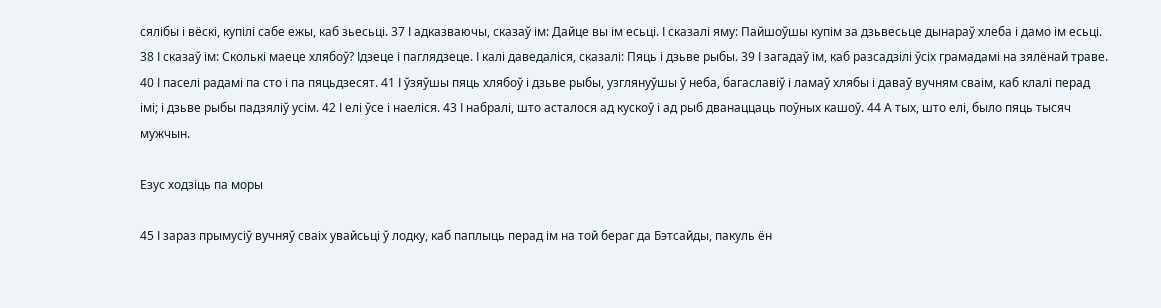сялібы і вёскі, купілі сабе ежы, каб зьесьці. 37 І адказваючы, сказаў ім: Дайце вы ім есьці. І сказалі яму: Пайшоўшы купім за дзьвесьце дынараў хлеба і дамо ім есьці. 38 І сказаў ім: Сколькі маеце хлябоў? Ідзеце і паглядзеце. І калі даведаліся, сказалі: Пяць і дзьве рыбы. 39 І загадаў ім, каб разсадзілі ўсіх грамадамі на зялёнай траве. 40 І паселі радамі па сто і па пяцьдзесят. 41 І ўзяўшы пяць хлябоў і дзьве рыбы, узглянуўшы ў неба, багаславіў і ламаў хлябы і даваў вучням сваім, каб клалі перад імі; і дзьве рыбы падзяліў усім. 42 І елі ўсе і наеліся. 43 І набралі, што асталося ад кускоў і ад рыб дванаццаць поўных кашоў. 44 А тых, што елі, было пяць тысяч мужчын.

Езус ходзіць па моры

45 І зараз прымусіў вучняў сваіх увайсьці ў лодку, каб паплыць перад ім на той бераг да Бэтсайды, пакуль ён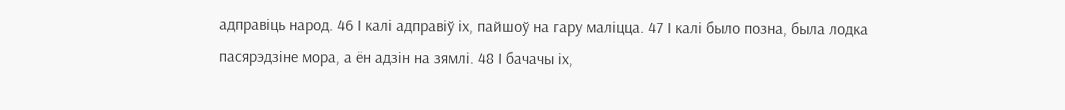адправіць народ. 46 І калі адправіў іх, пайшоў на гару маліцца. 47 І калі было позна, была лодка пасярэдзіне мора, а ён адзін на зямлі. 48 І бачачы іх,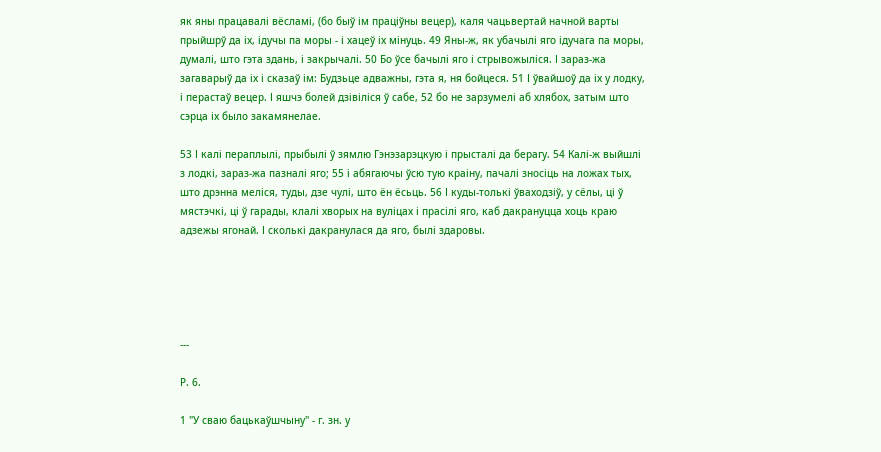як яны працавалі вёсламі, (бо быў ім праціўны вецер), каля чацьвертай начной варты прыйшрў да іх, ідучы па моры - і хацеў іх мінуць. 49 Яны-ж, як убачылі яго ідучага па моры, думалі, што гэта здань, і закрычалі. 50 Бо ўсе бачылі яго і стрывожыліся. І зараз-жа загаварыў да іх і сказаў ім: Будзьце адважны, гэта я, ня бойцеся. 51 І ўвайшоў да іх у лодку, і перастаў вецер. І яшчэ болей дзівіліся ў сабе, 52 бо не зарзумелі аб хлябох, затым што сэрца іх было закамянелае.

53 І калі пераплылі, прыбылі ў зямлю Гэнэзарэцкую і прысталі да берагу. 54 Калі-ж выйшлі з лодкі, зараз-жа пазналі яго; 55 і абягаючы ўсю тую краіну, пачалі зносіць на ложах тых, што дрэнна меліся, туды, дзе чулі, што ён ёсьць. 56 І куды-толькі ўваходзіў, у сёлы, ці ў мястэчкі, ці ў гарады, клалі хворых на вуліцах і прасілі яго, каб дакрануцца хоць краю адзежы ягонай. І сколькі дакранулася да яго, былі здаровы.





---

Р. 6.

1 "У сваю бацькаўшчыну" - г. зн. у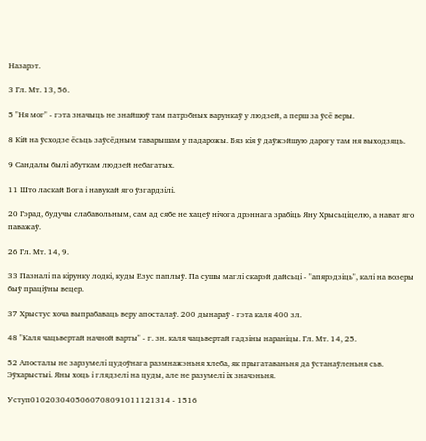Назарэт.

3 Гл. Мт. 13, 56.

5 "Ня мог" - гэта значыць не знайшоў там патрэбных варункаў у людзей, а перш за ўсё веры.

8 Кій на ўсходзе ёсьць заўсёдным таварышам у падарожы. Бяз кія ў даўжэйшую дарогу там ня выходзяць.

9 Сандалы былі абуткам людзей небагатых.

11 Што ласкай Бога і навукай яго ўзгардзілі.

20 Гэрад, будучы слабавольным, сам ад сябе не хацеў нічога дрэннага зрабіць Яну Хрысьціцелю, а нават яго паважаў.

26 Гл. Мт. 14, 9.

33 Пазналі па кірунку лодкі, куды Езус паплыў. Па сушы маглі скарэй дайсьці - "апярэдзіць", калі на возеры быў праціўны вецер.

37 Хрыстус хоча выпрабаваць веру апосталаў. 200 дынараў - гэта каля 400 зл.

48 "Каля чацьвертай начной варты" - г. зн. каля чацьвертай гадзіны нараніцы. Гл. Мт. 14, 25.

52 Апосталы не зарзумелі цудоўнага размнажэньня хлеба, як прыгатаваньня да ўстанаўленьня сьв. Эўхарыстыі. Яны хоць і глядзелі на цуды, але не разумелі іх значэньня.

Уступ0102030405060708091011121314 - 1516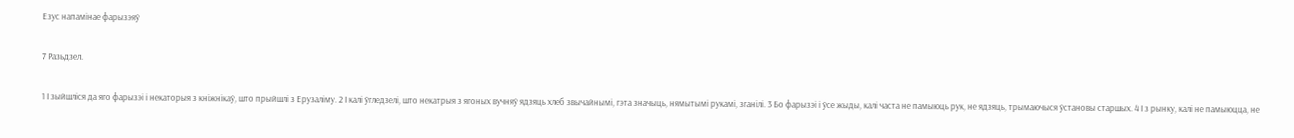Езус напамінае фарызэяў

7 Разьдзел.

1 І зыйшліся да яго фарызэі і некаторыя з кніжнікаў, што прыйшлі з Ерузаліму. 2 І калі ўгледзелі, што некатрыя з ягоных вучняў ядзяць хлеб звычайнымі, гэта значыць, нямытымі рукамі, зганілі. 3 Бо фарызэі і ўсе жыды, калі часта не памыюць рук, не ядзяць, трымаючыся ўстановы старшых. 4 І з рынку, калі не памыюцца, не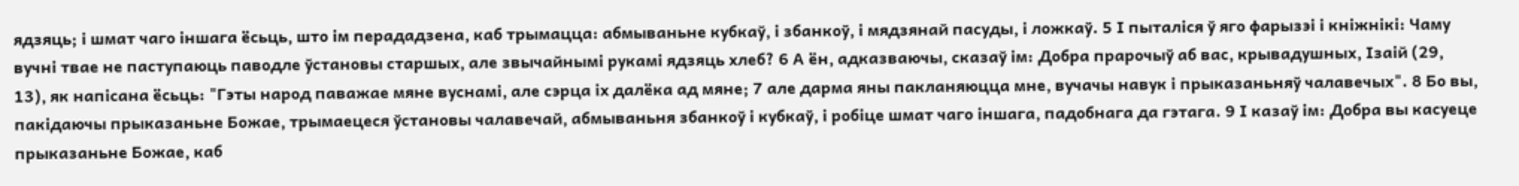ядзяць; і шмат чаго іншага ёсьць, што ім перададзена, каб трымацца: абмываньне кубкаў, і збанкоў, і мядзянай пасуды, і ложкаў. 5 І пыталіся ў яго фарызэі і кніжнікі: Чаму вучні твае не паступаюць паводле ўстановы старшых, але звычайнымі рукамі ядзяць хлеб? 6 А ён, адказваючы, сказаў ім: Добра прарочыў аб вас, крывадушных, Ізаій (29, 13), як напісана ёсьць: "Гэты народ паважае мяне вуснамі, але сэрца іх далёка ад мяне; 7 але дарма яны пакланяюцца мне, вучачы навук і прыказаньняў чалавечых". 8 Бо вы, пакідаючы прыказаньне Божае, трымаецеся ўстановы чалавечай, абмываньня збанкоў і кубкаў, і робіце шмат чаго іншага, падобнага да гэтага. 9 І казаў ім: Добра вы касуеце прыказаньне Божае, каб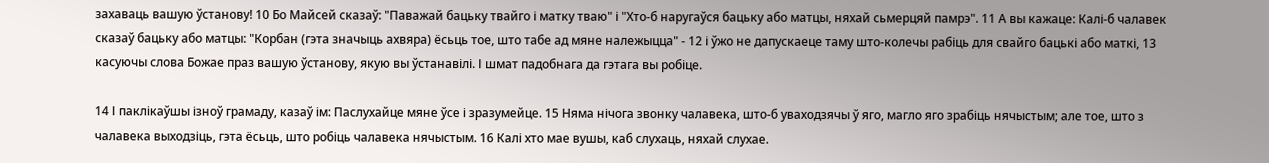захаваць вашую ўстанову! 10 Бо Майсей сказаў: "Паважай бацьку твайго і матку тваю" і "Хто-б наругаўся бацьку або матцы, няхай сьмерцяй памрэ". 11 А вы кажаце: Калі-б чалавек сказаў бацьку або матцы: "Корбан (гэта значыць ахвяра) ёсьць тое, што табе ад мяне належыцца" - 12 і ўжо не дапускаеце таму што-колечы рабіць для свайго бацькі або маткі, 13 касуючы слова Божае праз вашую ўстанову, якую вы ўстанавілі. І шмат падобнага да гэтага вы робіце.

14 І паклікаўшы ізноў грамаду, казаў ім: Паслухайце мяне ўсе і зразумейце. 15 Няма нічога звонку чалавека, што-б уваходзячы ў яго, магло яго зрабіць нячыстым; але тое, што з чалавека выходзіць, гэта ёсьць, што робіць чалавека нячыстым. 16 Калі хто мае вушы, каб слухаць, няхай слухае.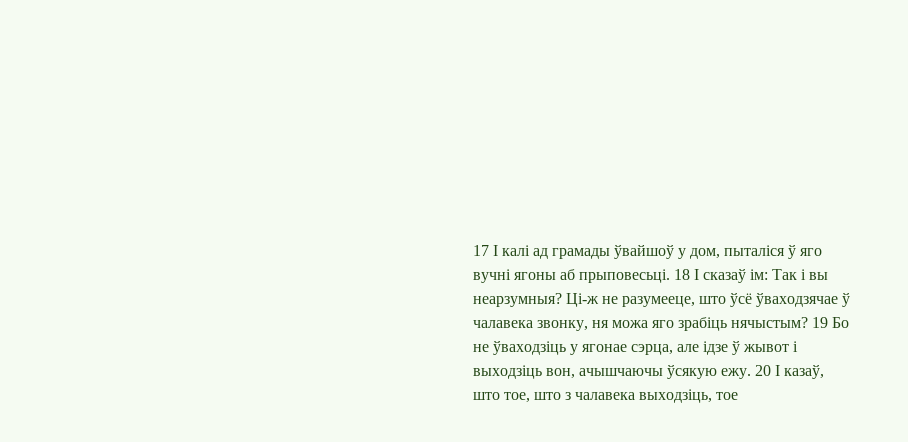17 І калі ад грамады ўвайшоў у дом, пыталіся ў яго вучні ягоны аб прыповесьці. 18 І сказаў ім: Так і вы неарзумныя? Ці-ж не разумееце, што ўсё ўваходзячае ў чалавека звонку, ня можа яго зрабіць нячыстым? 19 Бо не ўваходзіць у ягонае сэрца, але ідзе ў жывот і выходзіць вон, ачышчаючы ўсякую ежу. 20 І казаў, што тое, што з чалавека выходзіць, тое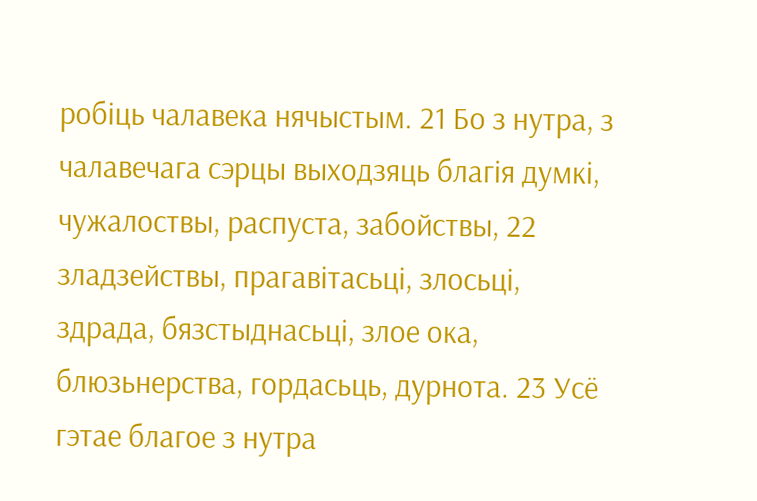робіць чалавека нячыстым. 21 Бо з нутра, з чалавечага сэрцы выходзяць благія думкі, чужалоствы, распуста, забойствы, 22 зладзействы, прагавітасьці, злосьці, здрада, бязстыднасьці, злое ока, блюзьнерства, гордасьць, дурнота. 23 Усё гэтае благое з нутра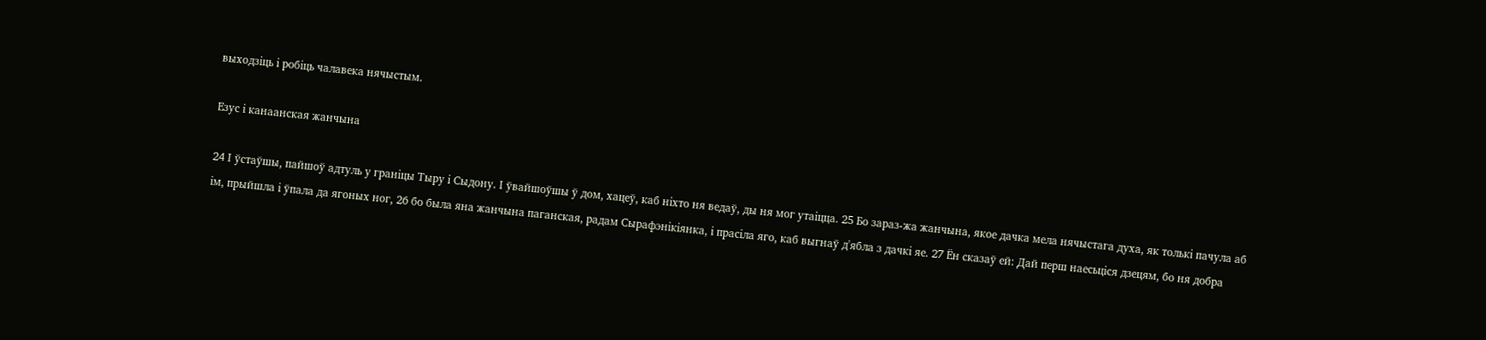выходзіць і робіць чалавека нячыстым.

Езус і канаанская жанчына

24 І ўстаўшы, пайшоў адтуль у граніцы Тыру і Сыдону. І ўвайшоўшы ў дом, хацеў, каб ніхто ня ведаў, ды ня мог утаіцца. 25 Бо зараз-жа жанчына, якое дачка мела нячыстага духа, як толькі пачула аб ім, прыйшла і ўпала да ягоных ног, 26 бо была яна жанчына паганская, радам Сырафэнікіянка, і прасіла яго, каб выгнаў д'ябла з дачкі яе. 27 Ён сказаў ей: Дай перш наесьціся дзецям, бо ня добра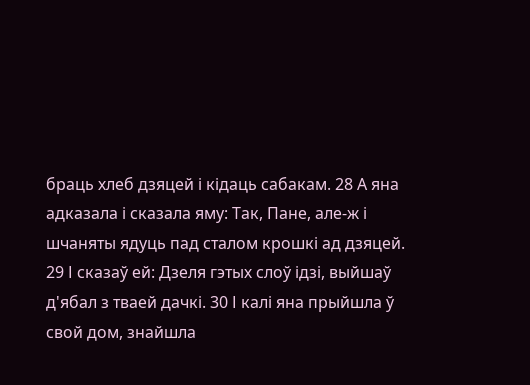браць хлеб дзяцей і кідаць сабакам. 28 А яна адказала і сказала яму: Так, Пане, але-ж і шчаняты ядуць пад сталом крошкі ад дзяцей. 29 І сказаў ей: Дзеля гэтых слоў ідзі, выйшаў д'ябал з тваей дачкі. 30 І калі яна прыйшла ў свой дом, знайшла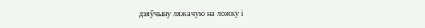дзяўчыну ляжачую на ложку і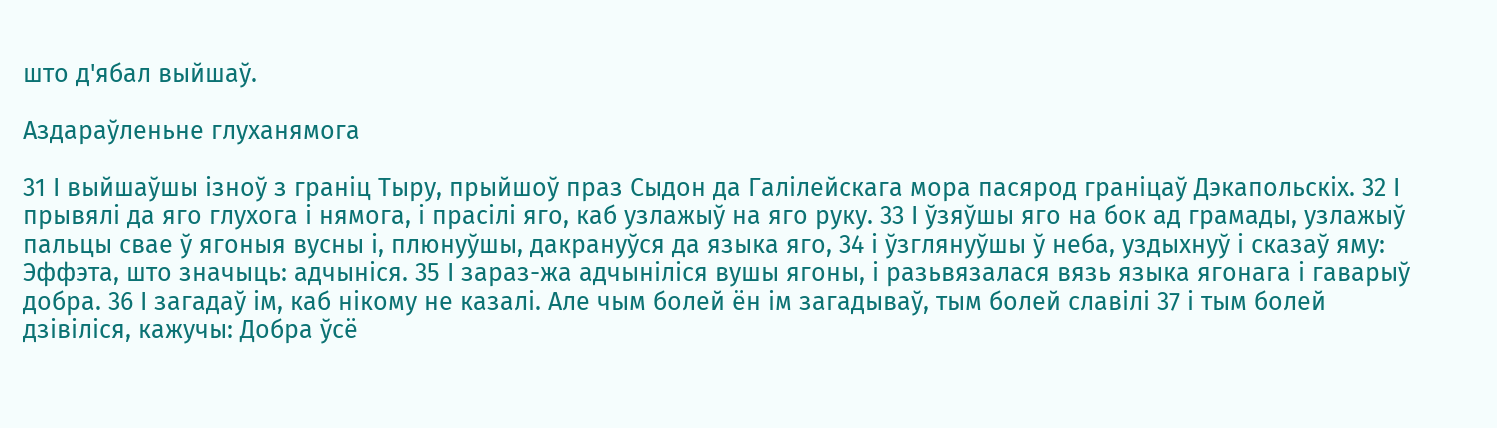што д'ябал выйшаў.

Аздараўленьне глуханямога

31 І выйшаўшы ізноў з граніц Тыру, прыйшоў праз Сыдон да Галілейскага мора пасярод граніцаў Дэкапольскіх. 32 І прывялі да яго глухога і нямога, і прасілі яго, каб узлажыў на яго руку. 33 І ўзяўшы яго на бок ад грамады, узлажыў пальцы свае ў ягоныя вусны і, плюнуўшы, дакрануўся да языка яго, 34 і ўзглянуўшы ў неба, уздыхнуў і сказаў яму: Эффэта, што значыць: адчыніся. 35 І зараз-жа адчыніліся вушы ягоны, і разьвязалася вязь языка ягонага і гаварыў добра. 36 І загадаў ім, каб нікому не казалі. Але чым болей ён ім загадываў, тым болей славілі 37 і тым болей дзівіліся, кажучы: Добра ўсё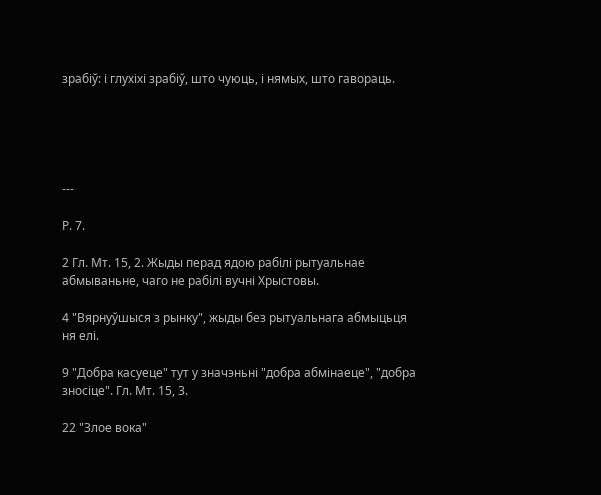зрабіў: і глухіхі зрабіў, што чуюць, і нямых, што гавораць.





---

Р. 7.

2 Гл. Мт. 15, 2. Жыды перад ядою рабілі рытуальнае абмываньне, чаго не рабілі вучні Хрыстовы.

4 "Вярнуўшыся з рынку", жыды без рытуальнага абмыцьця ня елі.

9 "Добра касуеце" тут у значэньні "добра абмінаеце", "добра зносіце". Гл. Мт. 15, 3.

22 "Злое вока"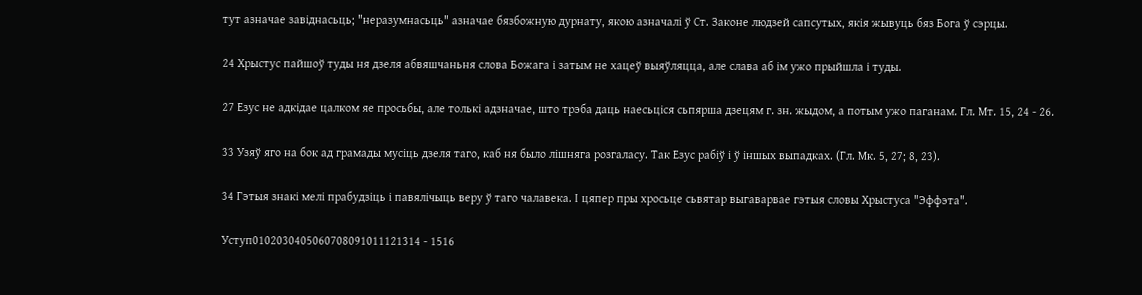тут азначае завіднасьць; "неразумнасьць" азначае бязбожную дурнату, якою азначалі ў Ст. Законе людзей сапсутых, якія жывуць бяз Бога ў сэрцы.

24 Хрыстус пайшоў туды ня дзеля абвяшчаньня слова Божага і затым не хацеў выяўляцца, але слава аб ім ужо прыйшла і туды.

27 Езус не адкідае цалком яе просьбы, але толькі адзначае, што трэба даць наесьціся сьпярша дзецям г. зн. жыдом, а потым ужо паганам. Гл. Мт. 15, 24 - 26.

33 Узяў яго на бок ад грамады мусіць дзеля таго, каб ня было лішняга розгаласу. Так Езус рабіў і ў іншых выпадках. (Гл. Мк. 5, 27; 8, 23).

34 Гэтыя знакі мелі прабудзіць і павялічыць веру ў таго чалавека. І цяпер пры хросьце сьвятар выгаварвае гэтыя словы Хрыстуса "Эффэта".

Уступ0102030405060708091011121314 - 1516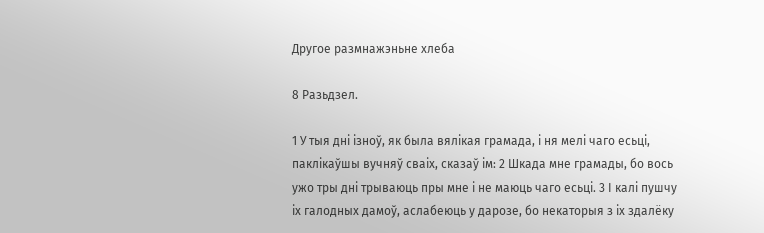Другое размнажэньне хлеба

8 Разьдзел.

1 У тыя дні ізноў, як была вялікая грамада, і ня мелі чаго есьці, паклікаўшы вучняў сваіх, сказаў ім: 2 Шкада мне грамады, бо вось ужо тры дні трываюць пры мне і не маюць чаго есьці. 3 І калі пушчу іх галодных дамоў, аслабеюць у дарозе, бо некаторыя з іх здалёку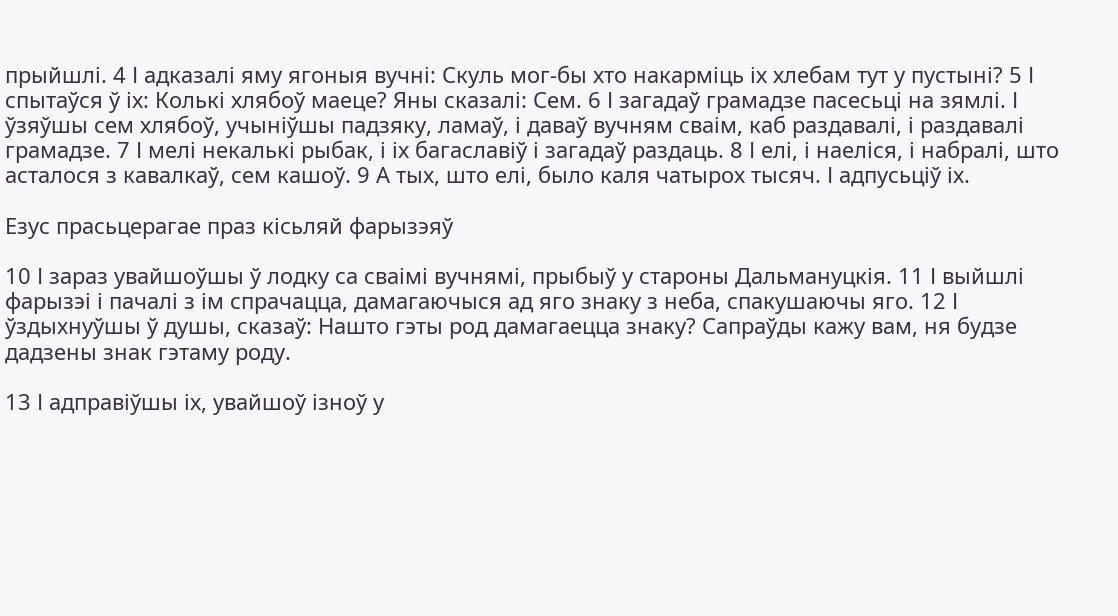прыйшлі. 4 І адказалі яму ягоныя вучні: Скуль мог-бы хто накарміць іх хлебам тут у пустыні? 5 І спытаўся ў іх: Колькі хлябоў маеце? Яны сказалі: Сем. 6 І загадаў грамадзе пасесьці на зямлі. І ўзяўшы сем хлябоў, учыніўшы падзяку, ламаў, і даваў вучням сваім, каб раздавалі, і раздавалі грамадзе. 7 І мелі некалькі рыбак, і іх багаславіў і загадаў раздаць. 8 І елі, і наеліся, і набралі, што асталося з кавалкаў, сем кашоў. 9 А тых, што елі, было каля чатырох тысяч. І адпусьціў іх.

Езус прасьцерагае праз кісьляй фарызэяў

10 І зараз увайшоўшы ў лодку са сваімі вучнямі, прыбыў у староны Дальмануцкія. 11 І выйшлі фарызэі і пачалі з ім спрачацца, дамагаючыся ад яго знаку з неба, спакушаючы яго. 12 І ўздыхнуўшы ў душы, сказаў: Нашто гэты род дамагаецца знаку? Сапраўды кажу вам, ня будзе дадзены знак гэтаму роду.

13 І адправіўшы іх, увайшоў ізноў у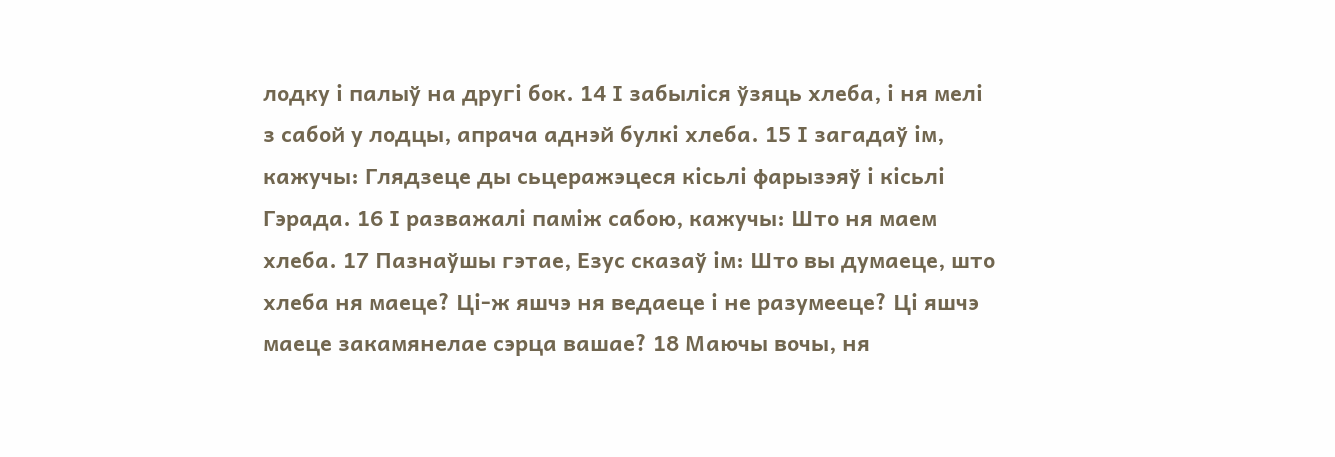лодку і палыў на другі бок. 14 І забыліся ўзяць хлеба, і ня мелі з сабой у лодцы, апрача аднэй булкі хлеба. 15 І загадаў ім, кажучы: Глядзеце ды сьцеражэцеся кісьлі фарызэяў і кісьлі Гэрада. 16 І разважалі паміж сабою, кажучы: Што ня маем хлеба. 17 Пазнаўшы гэтае, Езус сказаў ім: Што вы думаеце, што хлеба ня маеце? Ці-ж яшчэ ня ведаеце і не разумееце? Ці яшчэ маеце закамянелае сэрца вашае? 18 Маючы вочы, ня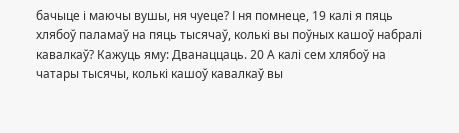бачыце і маючы вушы, ня чуеце? І ня помнеце, 19 калі я пяць хлябоў паламаў на пяць тысячаў, колькі вы поўных кашоў набралі кавалкаў? Кажуць яму: Дванаццаць. 20 А калі сем хлябоў на чатары тысячы, колькі кашоў кавалкаў вы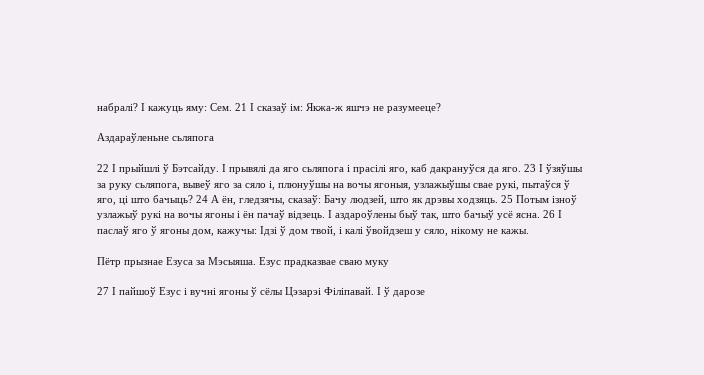набралі? І кажуць яму: Сем. 21 І сказаў ім: Якжа-ж яшчэ не разумееце?

Аздараўленьне сьляпога

22 І прыйшлі ў Бэтсайду. І прывялі да яго сьляпога і прасілі яго, каб дакрануўся да яго. 23 І ўзяўшы за руку сьляпога, вывеў яго за сяло і, плюнуўшы на вочы ягоныя, узлажыўшы свае рукі, пытаўся ў яго, ці што бачыць? 24 А ён, гледзячы, сказаў: Бачу людзей, што як дрэвы ходзяць. 25 Потым ізноў узлажыў рукі на вочы ягоны і ён пачаў відзець. І аздароўлены быў так, што бачыў усё ясна. 26 І паслаў яго ў ягоны дом, кажучы: Ідзі ў дом твой, і калі ўвойдзеш у сяло, нікому не кажы.

Пётр прызнае Езуса за Мэсыяша. Езус прадказвае сваю муку

27 І пайшоў Езус і вучні ягоны ў сёлы Цэзарэі Філіпавай. І ў дарозе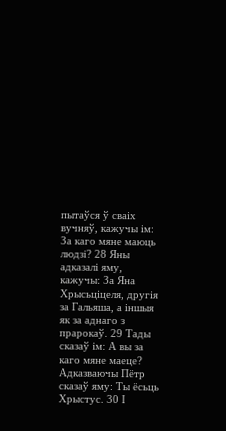пытаўся ў сваіх вучняў, кажучы ім: За каго мяне маюць людзі? 28 Яны адказалі яму, кажучы: За Яна Хрысьціцеля, другія за Гальяша, а іншыя як за аднаго з прарокаў. 29 Тады сказаў ім: А вы за каго мяне маеце? Адказваючы Пётр сказаў яму: Ты ёсьць Хрыстус. 30 І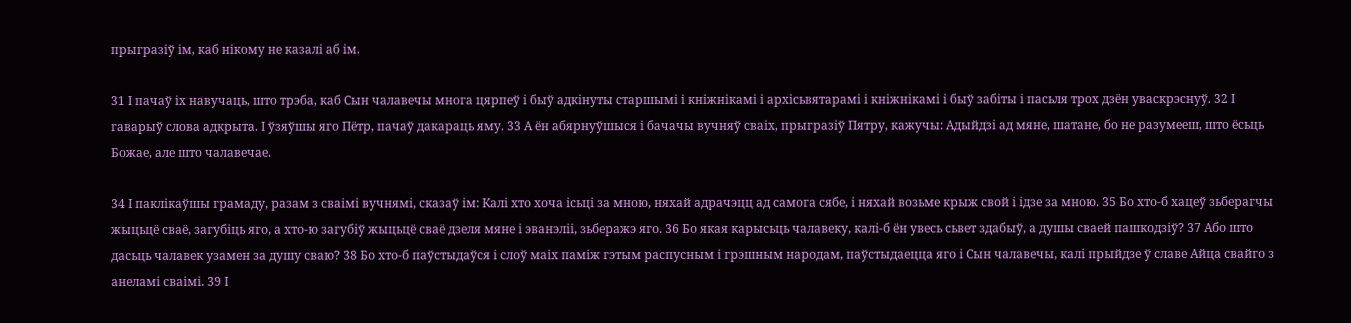прыгразіў ім, каб нікому не казалі аб ім.

31 І пачаў іх навучаць, што трэба, каб Сын чалавечы многа цярпеў і быў адкінуты старшымі і кніжнікамі і архісьвятарамі і кніжнікамі і быў забіты і пасьля трох дзён уваскрэснуў. 32 І гаварыў слова адкрыта. І ўзяўшы яго Пётр, пачаў дакараць яму. 33 А ён абярнуўшыся і бачачы вучняў сваіх, прыгразіў Пятру, кажучы: Адыйдзі ад мяне, шатане, бо не разумееш, што ёсьць Божае, але што чалавечае.

34 І паклікаўшы грамаду, разам з сваімі вучнямі, сказаў ім: Калі хто хоча ісьці за мною, няхай адрачэцц ад самога сябе, і няхай возьме крыж свой і ідзе за мною. 35 Бо хто-б хацеў зьберагчы жыцьцё сваё, загубіць яго, а хто-ю загубіў жыцьцё сваё дзеля мяне і эванэліі, зьберажэ яго. 36 Бо якая карысьць чалавеку, калі-б ён увесь сьвет здабыў, а душы сваей пашкодзіў? 37 Або што дасьць чалавек узамен за душу сваю? 38 Бо хто-б паўстыдаўся і слоў маіх паміж гэтым распусным і грэшным народам, паўстыдаецца яго і Сын чалавечы, калі прыйдзе ў славе Айца свайго з анеламі сваімі. 39 І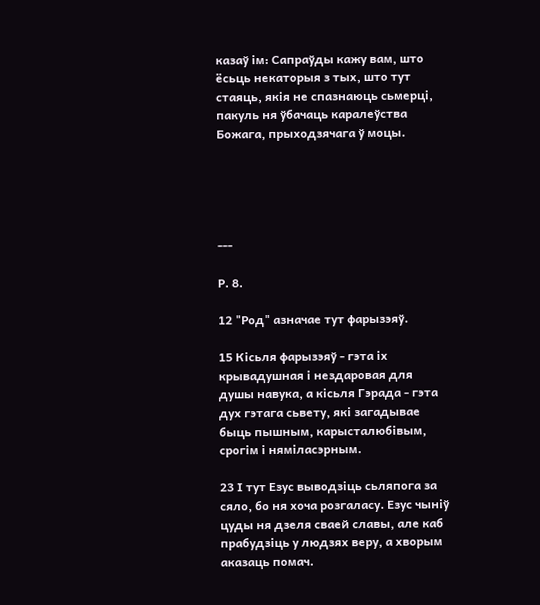казаў ім: Сапраўды кажу вам, што ёсьць некаторыя з тых, што тут стаяць, якія не спазнаюць сьмерці, пакуль ня ўбачаць каралеўства Божага, прыходзячага ў моцы.





---

Р. 8.

12 "Род" азначае тут фарызэяў.

15 Кісьля фарызэяў - гэта іх крывадушная і нездаровая для душы навука, а кісьля Гэрада - гэта дух гэтага сьвету, які загадывае быць пышным, карысталюбівым, срогім і няміласэрным.

23 І тут Езус выводзіць сьляпога за сяло, бо ня хоча розгаласу. Езус чыніў цуды ня дзеля сваей славы, але каб прабудзіць у людзях веру, а хворым аказаць помач.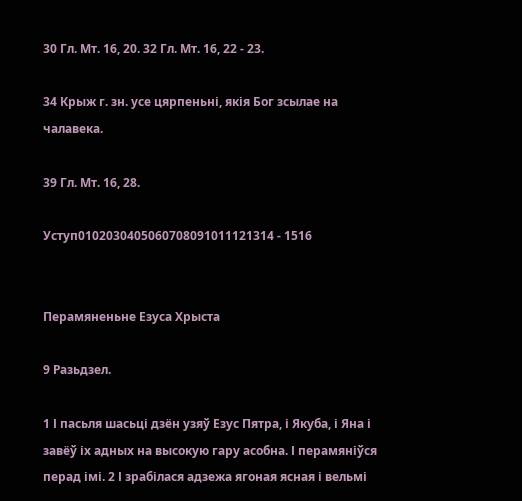30 Гл. Мт. 16, 20. 32 Гл. Мт. 16, 22 - 23.

34 Крыж г. зн. усе цярпеньні, якія Бог зсылае на чалавека.

39 Гл. Мт. 16, 28.

Уступ0102030405060708091011121314 - 1516


Перамяненьне Езуса Хрыста

9 Разьдзел.

1 І пасьля шасьці дзён узяў Езус Пятра, і Якуба, і Яна і завёў іх адных на высокую гару асобна. І перамяніўся перад імі. 2 І зрабілася адзежа ягоная ясная і вельмі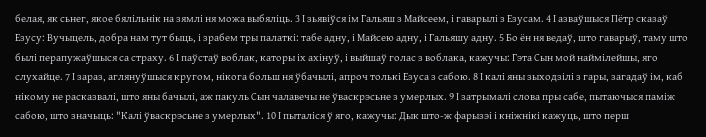белая, як сьнег, якое бялільнік на зямлі ня можа выбяліць. 3 І зьявіўся ім Гальяш з Майсеем, і гаварылі з Езусам. 4 І азваўшыся Пётр сказаў Езусу: Вучыцель, добра нам тут быць, і зрабем тры палаткі: табе адну, і Майсею адну, і Гальяшу адну. 5 Бо ён ня ведаў, што гаварыў, таму што былі перапужаўшыся са страху. 6 І паўстаў воблак, каторы іх ахінуў, і выйшаў голас з воблака, кажучы: Гэта Сын мой наймілейшы, яго слухайце. 7 І зараз, аглянуўшыся кругом, нікога больш ня ўбачылі, апроч толькі Езуса з сабою. 8 І калі яны зыходзілі з гары, загадаў ім, каб нікому не расказвалі, што яны бачылі, аж пакуль Сын чалавечы не ўваскрэсьне з умерлых. 9 І затрымалі слова пры сабе, пытаючыся паміж сабою, што значыць: "Калі ўваскрэсьне з умерлых". 10 І пыталіся ў яго, кажучы: Дык што-ж фарызэі і кніжнікі кажуць, што перш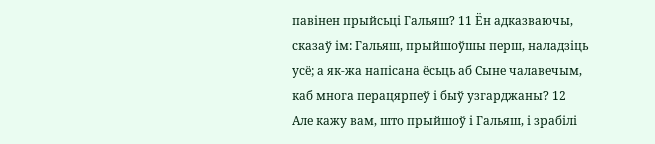павінен прыйсьці Гальяш? 11 Ён адказваючы, сказаў ім: Гальяш, прыйшоўшы перш, наладзіць усё; а як-жа напісана ёсьць аб Сыне чалавечым, каб многа перацярпеў і быў узгарджаны? 12 Але кажу вам, што прыйшоў і Гальяш, і зрабілі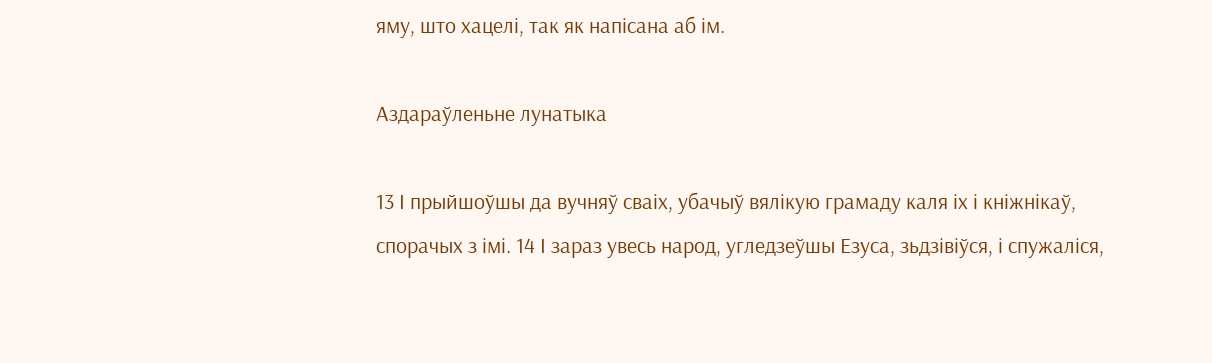яму, што хацелі, так як напісана аб ім.

Аздараўленьне лунатыка

13 І прыйшоўшы да вучняў сваіх, убачыў вялікую грамаду каля іх і кніжнікаў, спорачых з імі. 14 І зараз увесь народ, угледзеўшы Езуса, зьдзівіўся, і спужаліся,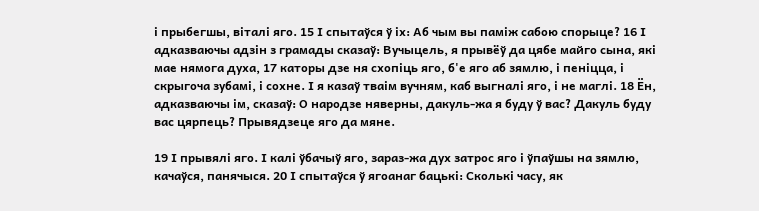і прыбегшы, віталі яго. 15 І спытаўся ў іх: Аб чым вы паміж сабою спорыце? 16 І адказваючы адзін з грамады сказаў: Вучыцель, я прывёў да цябе майго сына, які мае нямога духа, 17 каторы дзе ня схопіць яго, б'е яго аб зямлю, і пеніцца, і скрыгоча зубамі, і сохне. І я казаў тваім вучням, каб выгналі яго, і не маглі. 18 Ён, адказваючы ім, сказаў: О народзе няверны, дакуль-жа я буду ў вас? Дакуль буду вас цярпець? Прывядзеце яго да мяне.

19 І прывялі яго. І калі ўбачыў яго, зараз-жа дух затрос яго і ўпаўшы на зямлю, качаўся, панячыся. 20 І спытаўся ў ягоанаг бацькі: Сколькі часу, як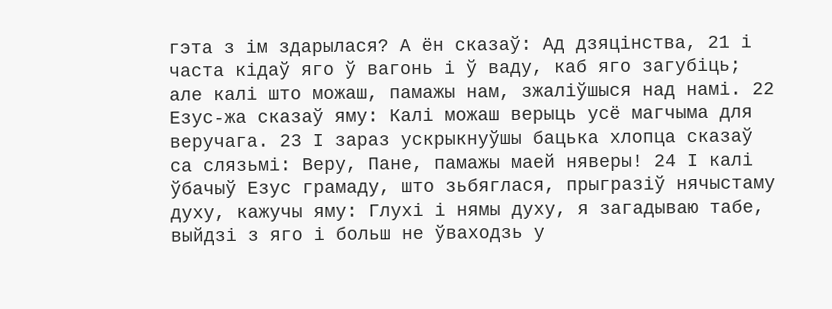гэта з ім здарылася? А ён сказаў: Ад дзяцінства, 21 і часта кідаў яго ў вагонь і ў ваду, каб яго загубіць; але калі што можаш, памажы нам, зжаліўшыся над намі. 22 Езус-жа сказаў яму: Калі можаш верыць усё магчыма для веручага. 23 І зараз ускрыкнуўшы бацька хлопца сказаў са слязьмі: Веру, Пане, памажы маей няверы! 24 І калі ўбачыў Езус грамаду, што зьбяглася, прыгразіў нячыстаму духу, кажучы яму: Глухі і нямы духу, я загадываю табе, выйдзі з яго і больш не ўваходзь у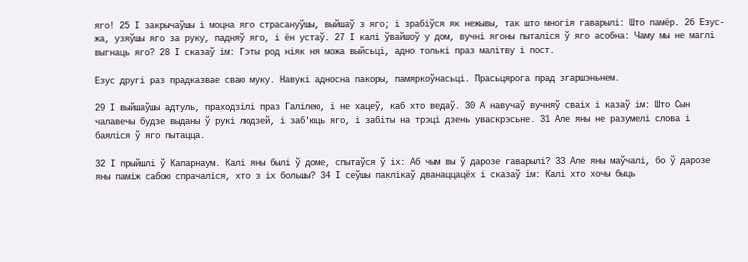яго! 25 І закрычаўшы і моцна яго страсануўшы, выйшаў з яго; і зрабіўся як нежывы, так што многія гаварылі: Што памёр. 26 Езус-жа, узяўшы яго за руку, падняў яго, і ён устаў. 27 І калі ўвайшоў у дом, вучні ягоны пыталіся ў яго асобна: Чаму мы не маглі выгнаць яго? 28 І сказаў ім: Гэты род ніяк ня можа выйсьці, адно толькі праз малітву і пост.

Езус другі раз прадказвае сваю муку. Навукі адносна пакоры, памяркоўнасьці. Прасьцярога прад згаршэньнем.

29 І выйшаўшы адтуль, праходзілі праз Галілею, і не хацеў, каб хто ведаў. 30 А навучаў вучняў сваіх і казаў ім: Што Сын чалавечы будзе выданы ў рукі людзей, і заб'юць яго, і забіты на трэці дзень уваскрэсьне. 31 Але яны не разумелі слова і баяліся ў яго пытацца.

32 І прыйшлі ў Капарнаум. Калі яны былі ў доме, спытаўся ў іх: Аб чым вы ў дарозе гаварылі? 33 Але яны маўчалі, бо ў дарозе яны паміж сабою спрачаліся, хто з іх большы? 34 І сеўшы паклікаў дванаццацёх і сказаў ім: Калі хто хочы быць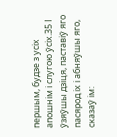першым, будзе з усіх апошнім і слугою ўсіх.35 І ўзяўшы дзіця, паставіў яго пасярод іх і абняўшы яго, сказаў ім: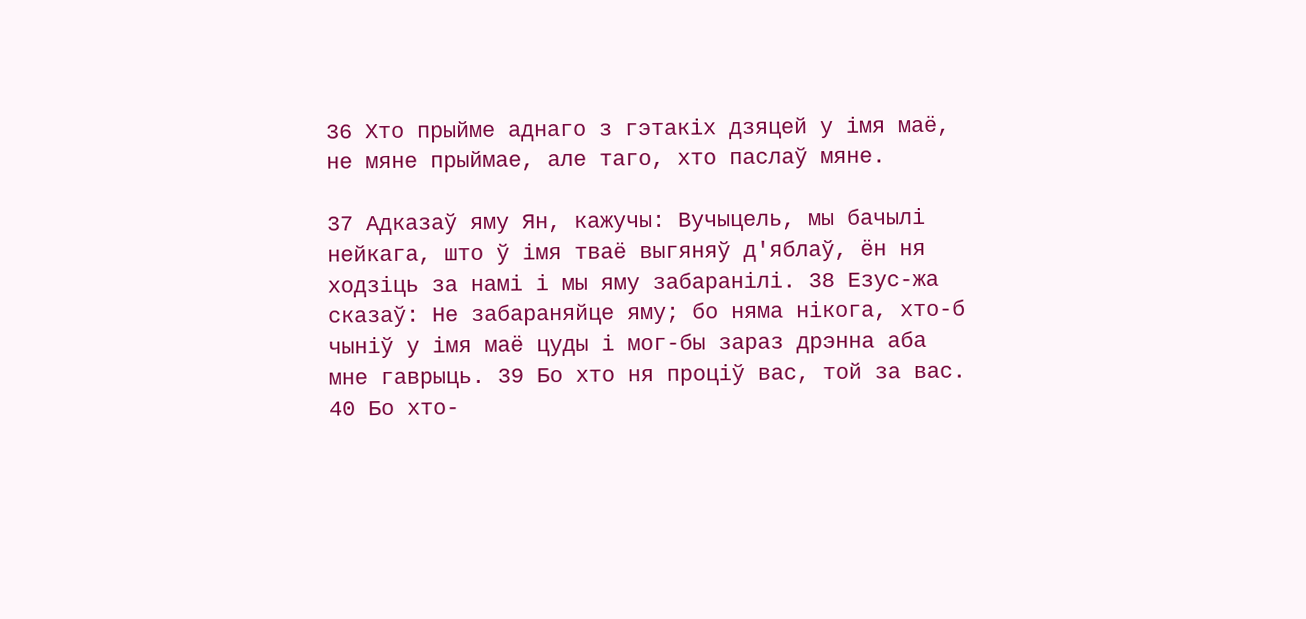36 Хто прыйме аднаго з гэтакіх дзяцей у імя маё, не мяне прыймае, але таго, хто паслаў мяне.

37 Адказаў яму Ян, кажучы: Вучыцель, мы бачылі нейкага, што ў імя тваё выгяняў д'яблаў, ён ня ходзіць за намі і мы яму забаранілі. 38 Езус-жа сказаў: Не забараняйце яму; бо няма нікога, хто-б чыніў у імя маё цуды і мог-бы зараз дрэнна аба мне гаврыць. 39 Бо хто ня проціў вас, той за вас. 40 Бо хто-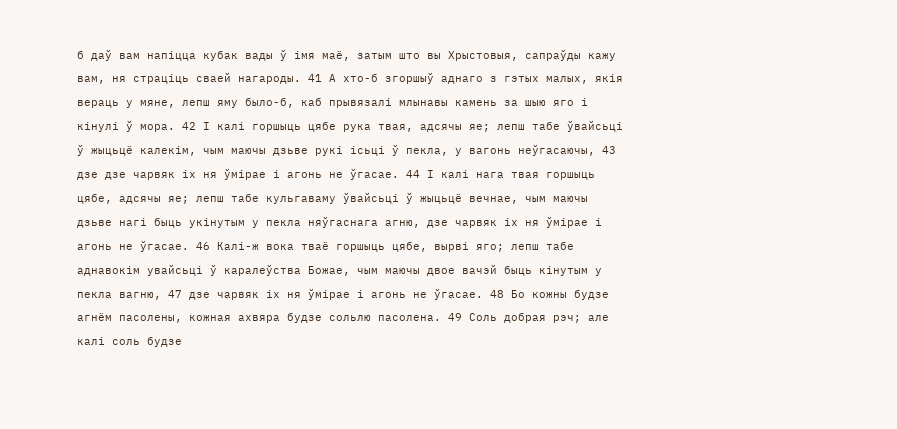б даў вам напіцца кубак вады ў імя маё, затым што вы Хрыстовыя, сапраўды кажу вам, ня страціць сваей нагароды. 41 А хто-б згоршыў аднаго з гэтых малых, якія вераць у мяне, лепш яму было-б, каб прывязалі млынавы камень за шыю яго і кінулі ў мора. 42 І калі горшыць цябе рука твая, адсячы яе; лепш табе ўвайсьці ў жыцьцё калекім, чым маючы дзьве рукі ісьці ў пекла, у вагонь неўгасаючы, 43 дзе дзе чарвяк іх ня ўмірае і агонь не ўгасае. 44 І калі нага твая горшыць цябе, адсячы яе; лепш табе кульгаваму ўвайсьці ў жыцьцё вечнае, чым маючы дзьве нагі быць укінутым у пекла няўгаснага агню, дзе чарвяк іх ня ўмірае і агонь не ўгасае. 46 Калі-ж вока тваё горшыць цябе, вырві яго; лепш табе аднавокім увайсьці ў каралеўства Божае, чым маючы двое вачэй быць кінутым у пекла вагню, 47 дзе чарвяк іх ня ўмірае і агонь не ўгасае. 48 Бо кожны будзе агнём пасолены, кожная ахвяра будзе сольлю пасолена. 49 Соль добрая рэч; але калі соль будзе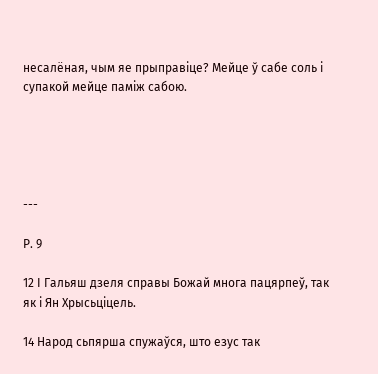несалёная, чым яе прыправіце? Мейце ў сабе соль і супакой мейце паміж сабою.





---

Р. 9

12 І Гальяш дзеля справы Божай многа пацярпеў, так як і Ян Хрысьціцель.

14 Народ сьпярша спужаўся, што езус так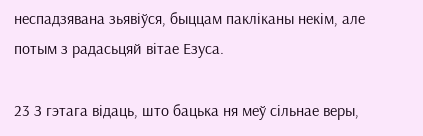неспадзявана зьявіўся, быццам пакліканы некім, але потым з радасьцяй вітае Езуса.

23 З гэтага відаць, што бацька ня меў сільнае веры,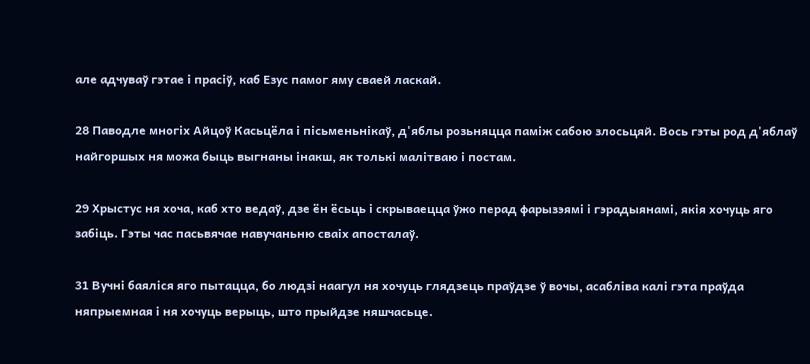але адчуваў гэтае і прасіў, каб Езус памог яму сваей ласкай.

28 Паводле многіх Айцоў Касьцёла і пісьменьнікаў, д'яблы розьняцца паміж сабою злосьцяй. Вось гэты род д'яблаў найгоршых ня можа быць выгнаны інакш, як толькі малітваю і постам.

29 Хрыстус ня хоча, каб хто ведаў, дзе ён ёсьць і скрываецца ўжо перад фарызэямі і гэрадыянамі, якія хочуць яго забіць. Гэты час пасьвячае навучаньню сваіх апосталаў.

31 Вучні баяліся яго пытацца, бо людзі наагул ня хочуць глядзець праўдзе ў вочы, асабліва калі гэта праўда няпрыемная і ня хочуць верыць, што прыйдзе няшчасьце.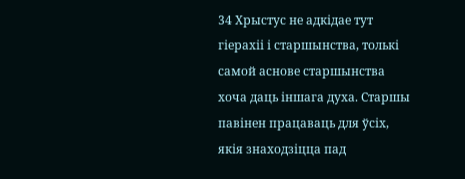34 Хрыстус не адкідае тут гіерахіі і старшынства, толькі самой аснове старшынства хоча даць іншага духа. Старшы павінен працаваць для ўсіх, якія знаходзіцца пад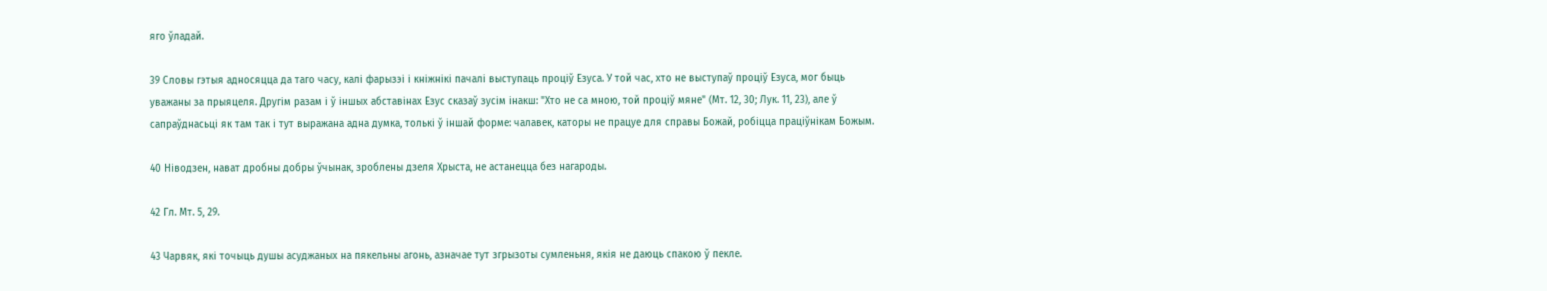яго ўладай.

39 Словы гэтыя адносяцца да таго часу, калі фарызэі і кніжнікі пачалі выступаць проціў Езуса. У той час, хто не выступаў проціў Езуса, мог быць уважаны за прыяцеля. Другім разам і ў іншых абставінах Езус сказаў зусім інакш: "Хто не са мною, той проціў мяне" (Мт. 12, 30; Лук. 11, 23), але ў сапраўднасьці як там так і тут выражана адна думка, толькі ў іншай форме: чалавек, каторы не працуе для справы Божай, робіцца праціўнікам Божым.

40 Ніводзен, нават дробны добры ўчынак, зроблены дзеля Хрыста, не астанецца без нагароды.

42 Гл. Мт. 5, 29.

43 Чарвяк, які точыць душы асуджаных на пякельны агонь, азначае тут згрызоты сумленьня, якія не даюць спакою ў пекле.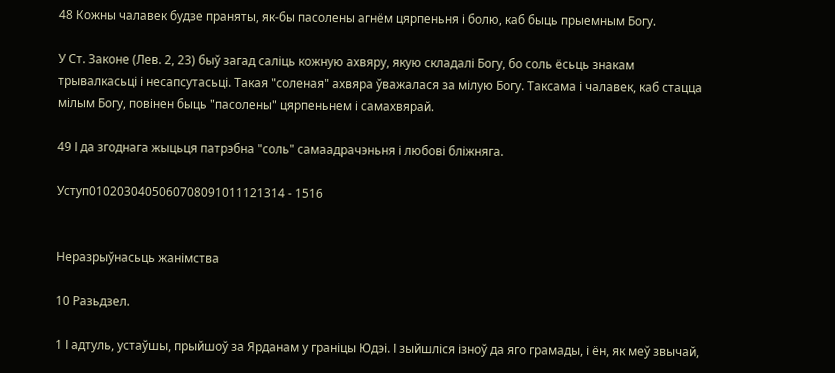48 Кожны чалавек будзе праняты, як-бы пасолены агнём цярпеньня і болю, каб быць прыемным Богу.

У Ст. Законе (Лев. 2, 23) быў загад саліць кожную ахвяру, якую складалі Богу, бо соль ёсьць знакам трывалкасьці і несапсутасьці. Такая "соленая" ахвяра ўважалася за мілую Богу. Таксама і чалавек, каб стацца мілым Богу, повінен быць "пасолены" цярпеньнем і самахвярай.

49 І да згоднага жыцьця патрэбна "соль" самаадрачэньня і любові бліжняга.

Уступ0102030405060708091011121314 - 1516


Неразрыўнасьць жанімства

10 Разьдзел.

1 І адтуль, устаўшы, прыйшоў за Ярданам у граніцы Юдэі. І зыйшліся ізноў да яго грамады, і ён, як меў звычай,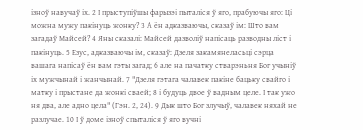ізноў навучаў іх. 2 І прыступіўшы фарызэі пыталіся ў яго, прабуючы яго: Ці можна мужу пакінуць жонку? 3 А ён адказваючы, сказаў ім: Што вам загадаў Майсей? 4 Яны сказалі: Майсей дазволіў напісаць разводны ліст і пакінуць. 5 Езус, адказваючы ім, сказаў: Дзеля закамянеласьці сэрца вашага напісаў ён вам гэты загад; 6 але на пачатку стварэньня Бог учыніў іх мужчынай і жанчынай. 7 "Дзеля гэтага чалавек пакіне бацьку свайго і матку і прыстане да жонкі сваей; 8 і будуць двое ў вадным целе. І так ужо ня два, але адно цела" (Гэн. 2, 24). 9 Дык што Бог злучыў, чалавек няхай не разлучае. 10 І ў доме ізноў спыталіся ў яго вучні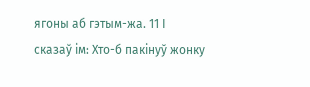ягоны аб гэтым-жа. 11 І сказаў ім: Хто-б пакінуў жонку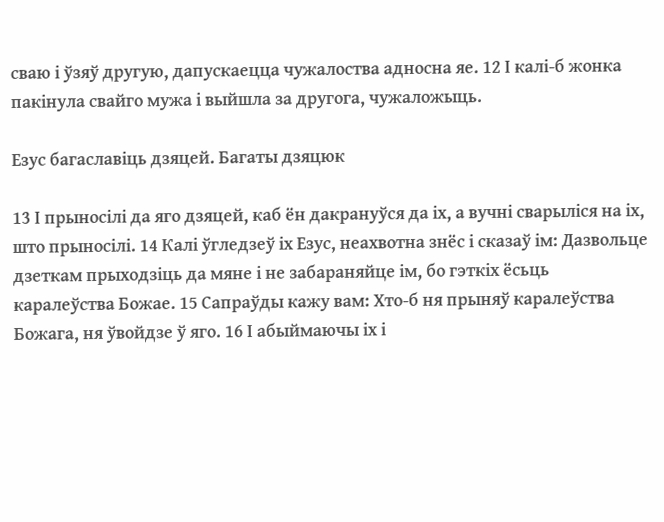сваю і ўзяў другую, дапускаецца чужалоства адносна яе. 12 І калі-б жонка пакінула свайго мужа і выйшла за другога, чужаложыць.

Езус багаславіць дзяцей. Багаты дзяцюк

13 І прыносілі да яго дзяцей, каб ён дакрануўся да іх, а вучні сварыліся на іх, што прыносілі. 14 Калі ўгледзеў іх Езус, неахвотна знёс і сказаў ім: Дазвольце дзеткам прыходзіць да мяне і не забараняйце ім, бо гэткіх ёсьць каралеўства Божае. 15 Сапраўды кажу вам: Хто-б ня прыняў каралеўства Божага, ня ўвойдзе ў яго. 16 І абыймаючы іх і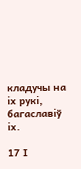кладучы на іх рукі, багаславіў іх.

17 І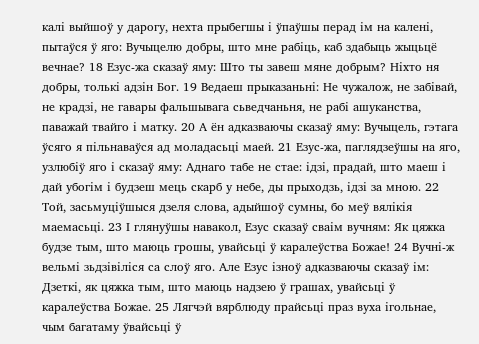калі выйшоў у дарогу, нехта прыбегшы і ўпаўшы перад ім на калені, пытаўся ў яго: Вучыцелю добры, што мне рабіць, каб здабыць жыцьцё вечнае? 18 Езус-жа сказаў яму: Што ты завеш мяне добрым? Ніхто ня добры, толькі адзін Бог. 19 Ведаеш прыказаньні: Не чужалож, не забівай, не крадзі, не гавары фальшывага сьведчаньня, не рабі ашуканства, паважай твайго і матку. 20 А ён адказваючы сказаў яму: Вучыцель, гэтага ўсяго я пільнаваўся ад моладасьці маей. 21 Езус-жа, паглядзеўшы на яго, узлюбіў яго і сказаў яму: Аднаго табе не стае: ідзі, прадай, што маеш і дай убогім і будзеш мець скарб у небе, ды прыходзь, ідзі за мною. 22 Той, засьмуціўшыся дзеля слова, адыйшоў сумны, бо меў вялікія маемасьці. 23 І глянуўшы навакол, Езус сказаў сваім вучням: Як цяжка будзе тым, што маюць грошы, увайсьці ў каралеўства Божае! 24 Вучні-ж вельмі зьдзівіліся са слоў яго. Але Езус ізноў адказваючы сказаў ім: Дзеткі, як цяжка тым, што маюць надзею ў грашах, увайсьці ў каралеўства Божае. 25 Лягчэй вярблюду прайсьці праз вуха ігольнае, чым багатаму ўвайсьці ў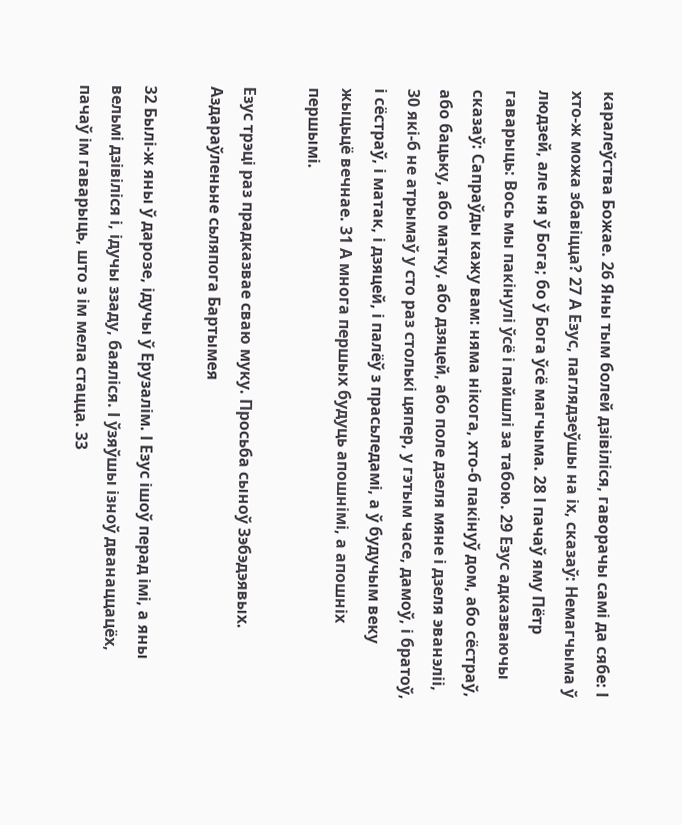каралеўства Божае. 26 Яны тым болей дзівіліся, гаворачы самі да сябе: І хто-ж можа збавіцца? 27 А Езус, паглядзеўшы на іх, сказаў: Немагчыма ў людзей, але ня ў Бога; бо ў Бога ўсё магчыма. 28 І пачаў яму Пётр гаварыць: Вось мы пакінулі ўсё і пайшлі за табою. 29 Езус адказваючы сказаў: Сапраўды кажу вам: няма нікога, хто-б пакінуў дом, або сёстраў, або бацьку, або матку, або дзяцей, або поле дзеля мяне і дзеля эванэліі, 30 які-б не атрымаў у сто раз столькі цяпер, у гэтым часе, дамоў, і братоў, і сёстраў, і матак, і дзяцей, і палёў з прасьледамі, а ў будучым веку жыцьцё вечнае. 31 А многа першых будуць апошнімі, а апошніх першымі.

Езус трэці раз прадказвае сваю муку. Просьба сыноў Зэбэдэявых. Аздараўленьне сьляпога Бартымея

32 Былі-ж яны ў дарозе, ідучы ў Ерузалім. І Езус ішоў перад імі, а яны вельмі дзівіліся і, ідучы ззаду, баяліся. І ўзяўшы ізноў дванаццацёх, пачаў ім гаварыць, што з ім мела стацца. 33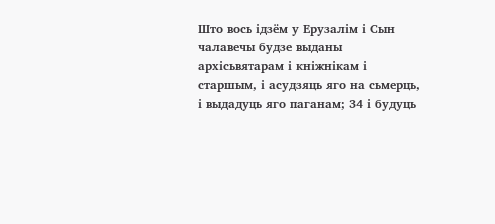Што вось ідзём у Ерузалім і Сын чалавечы будзе выданы архісьвятарам і кніжнікам і старшым, і асудзяць яго на сьмерць, і выдадуць яго паганам; 34 і будуць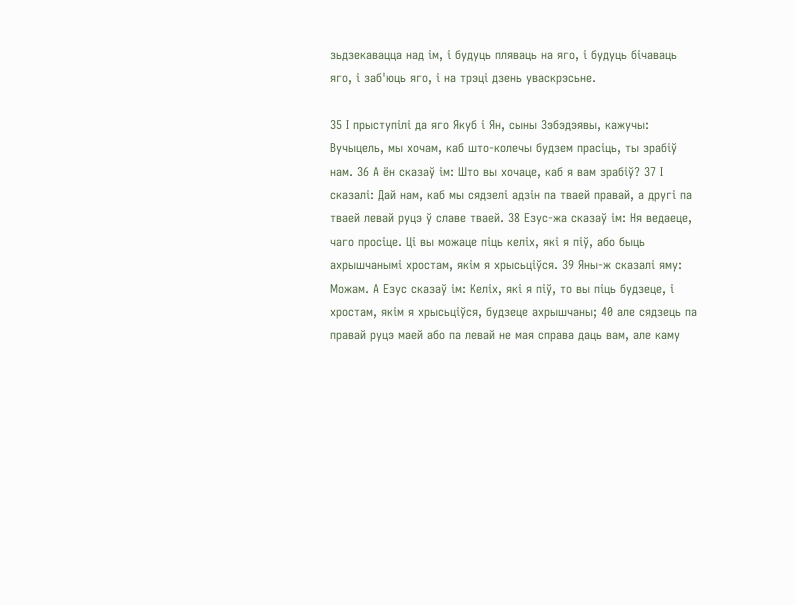зьдзекавацца над ім, і будуць пляваць на яго, і будуць бічаваць яго, і заб'юць яго, і на трэці дзень уваскрэсьне.

35 І прыступілі да яго Якуб і Ян, сыны Зэбэдэявы, кажучы: Вучыцель, мы хочам, каб што-колечы будзем прасіць, ты зрабіў нам. 36 А ён сказаў ім: Што вы хочаце, каб я вам зрабіў? 37 І сказалі: Дай нам, каб мы сядзелі адзін па тваей правай, а другі па тваей левай руцэ ў славе тваей. 38 Езус-жа сказаў ім: Ня ведаеце, чаго просіце. Ці вы можаце піць келіх, які я піў, або быць ахрышчанымі хростам, якім я хрысьціўся. 39 Яны-ж сказалі яму: Можам. А Езус сказаў ім: Келіх, які я піў, то вы піць будзеце, і хростам, якім я хрысьціўся, будзеце ахрышчаны; 40 але сядзець па правай руцэ маей або па левай не мая справа даць вам, але каму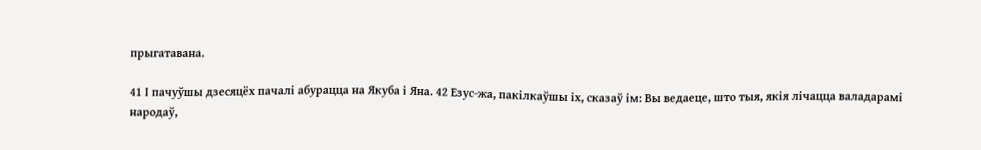прыгатавана.

41 І пачуўшы дзесяцёх пачалі абурацца на Якуба і Яна. 42 Езус-жа, пакілкаўшы іх, сказаў ім: Вы ведаеце, што тыя, якія лічацца валадарамі народаў,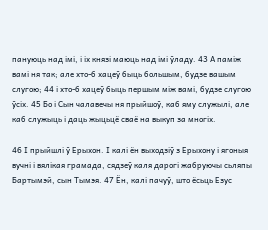пануюць над імі, і іх князі маюць над імі ўладу. 43 А паміж вамі ня так; але хто-б хацеў быць большым, будзе вашым слугою; 44 і хто-б хацеў быць першым між вамі, будзе слугою ўсіх. 45 Бо і Сын чалавечы ня прыйшоў, каб яму служылі, але каб служыць і даць жыцьцё сваё на выкуп за многіх.

46 І прыйшлі ў Ерыхон. І калі ён выходзіў з Ерыхону і ягоныя вучні і вялікая грамада, сядзеў каля дарогі жабруючы сьляпы Бартымэй, сын Тымэя. 47 Ён, калі пачуў, што ёсьць Езус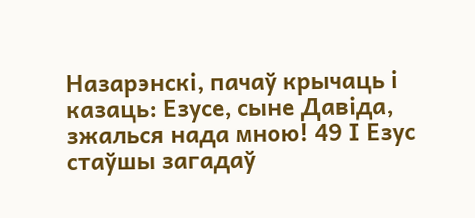Назарэнскі, пачаў крычаць і казаць: Езусе, сыне Давіда, зжалься нада мною! 49 І Езус стаўшы загадаў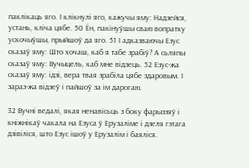паклікаць яго. І клікнулі яго, кажучы яму: Надзейся, устань, кліча цябе. 50 Ён, пакінуўшы сваю вопратку ускочыўшы, прыйшоў да яго. 51 І адказваючы Езус сказаў яму: Што хочаш, каб я табе зрабіў? А сьляпы сказаў яму: Вучыцель, каб мне відзець. 52 Езус-жа сказаў яму: ідзі, вера твая зрабіла цябе здаровым. І зараз-жа відзеў і пайшоў за ім дарогаю.

32 Вучні ведалі, якая ненавісьць з боку фарызэяў і кніжнікаў чакала на Езуса ў Ерузаліме і дзеля гэтага дзівіліся, што Езус ішоў у Ерузалім і баяліся.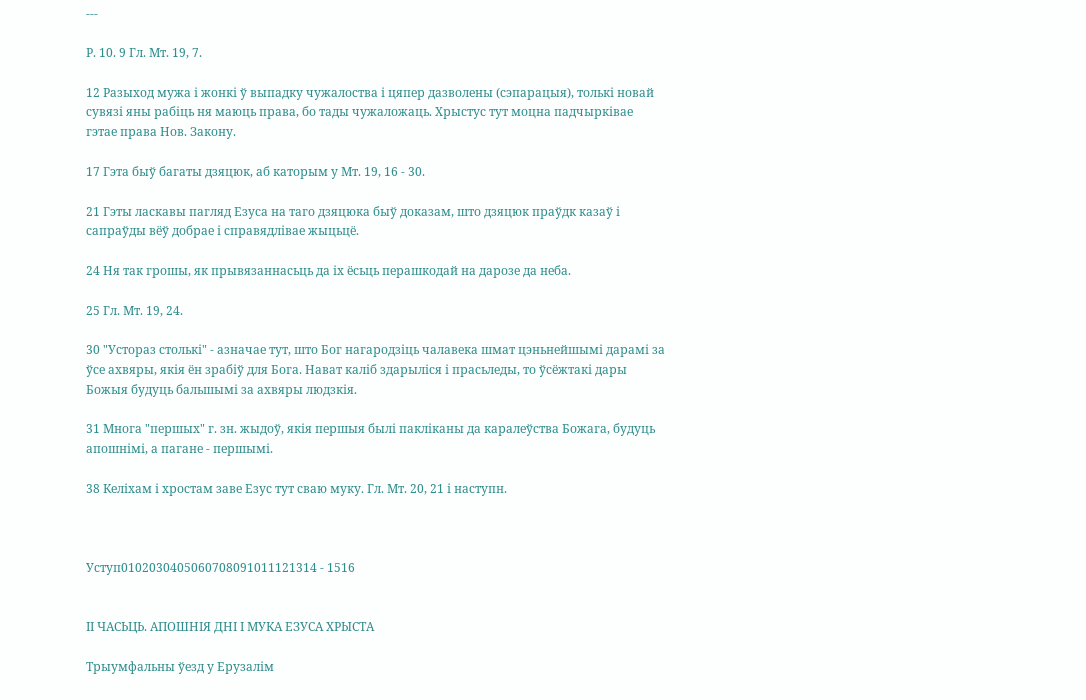---

Р. 10. 9 Гл. Мт. 19, 7.

12 Разыход мужа і жонкі ў выпадку чужалоства і цяпер дазволены (сэпарацыя), толькі новай сувязі яны рабіць ня маюць права, бо тады чужаложаць. Хрыстус тут моцна падчырківае гэтае права Нов. Закону.

17 Гэта быў багаты дзяцюк, аб каторым у Мт. 19, 16 - 30.

21 Гэты ласкавы пагляд Езуса на таго дзяцюка быў доказам, што дзяцюк праўдк казаў і сапраўды вёў добрае і справядлівае жыцьцё.

24 Ня так грошы, як прывязаннасьць да іх ёсьць перашкодай на дарозе да неба.

25 Гл. Мт. 19, 24.

30 "Устораз столькі" - азначае тут, што Бог нагародзіць чалавека шмат цэньнейшымі дарамі за ўсе ахвяры, якія ён зрабіў для Бога. Нават каліб здарыліся і прасьледы, то ўсёжтакі дары Божыя будуць бальшымі за ахвяры людзкія.

31 Многа "першых" г. зн. жыдоў, якія першыя былі пакліканы да каралеўства Божага, будуць апошнімі, а пагане - першымі.

38 Келіхам і хростам заве Езус тут сваю муку. Гл. Мт. 20, 21 і наступн.



Уступ0102030405060708091011121314 - 1516


ІІ ЧАСЬЦЬ. АПОШНІЯ ДНІ І МУКА ЕЗУСА ХРЫСТА

Трыумфальны ўезд у Ерузалім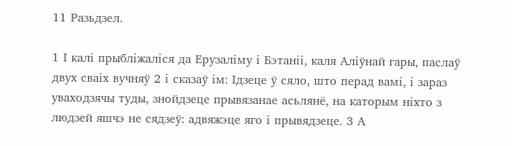11 Разьдзел.

1 І калі прыбліжаліся да Ерузаліму і Бэтаніі, каля Аліўнай гары, паслаў двух сваіх вучняў 2 і сказаў ім: Ідзеце ў сяло, што перад вамі, і зараз уваходзячы туды, знойдзеце прывязанае асьлянё, на каторым ніхто з людзей яшчэ не сядзеў: адвяжэце яго і прывядзеце. 3 А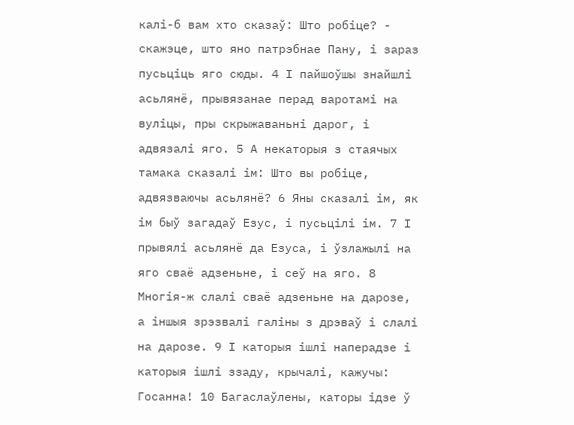калі-б вам хто сказаў: Што робіце? - скажэце, што яно патрэбнае Пану, і зараз пусьціць яго сюды. 4 І пайшоўшы знайшлі асьлянё, прывязанае перад варотамі на вуліцы, пры скрыжаваньні дарог, і адвязалі яго. 5 А некаторыя з стаячых тамака сказалі ім: Што вы робіце, адвязваючы асьлянё? 6 Яны сказалі ім, як ім быў загадаў Езус, і пусьцілі ім. 7 І прывялі асьлянё да Езуса, і ўзлажылі на яго сваё адзеньне, і сеў на яго. 8 Многія-ж слалі сваё адзеньне на дарозе, а іншыя зрэзвалі галіны з дрэваў і слалі на дарозе. 9 І каторыя ішлі наперадзе і каторыя ішлі ззаду, крычалі, кажучы: Госанна! 10 Багаслаўлены, каторы ідзе ў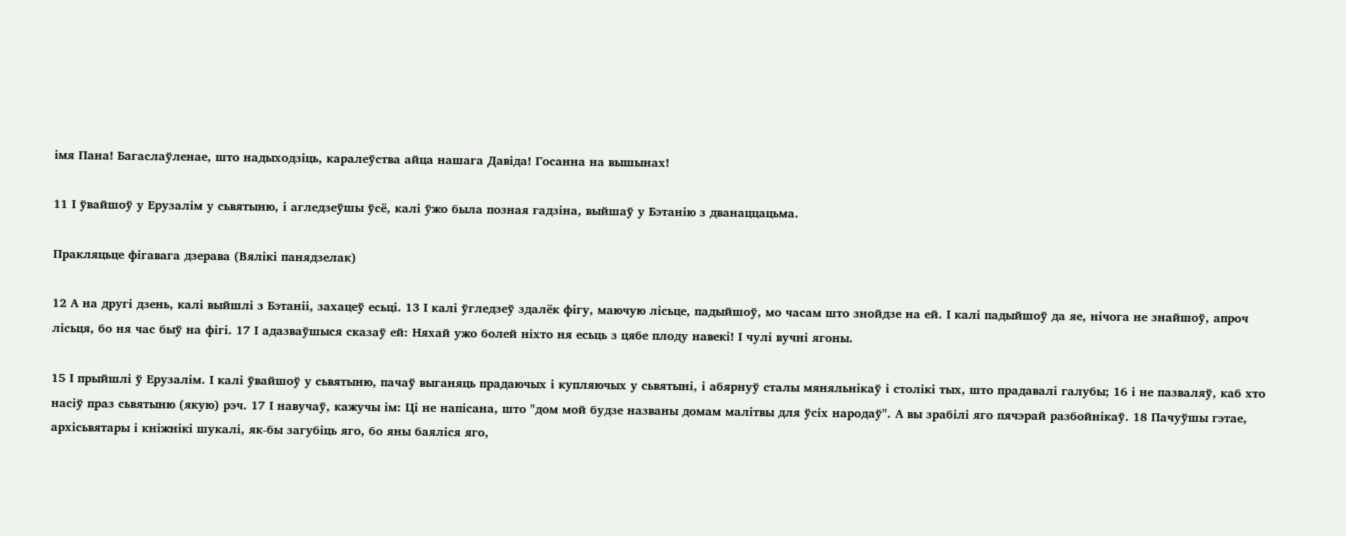імя Пана! Багаслаўленае, што надыходзіць, каралеўства айца нашага Давіда! Госанна на вышынах!

11 І ўвайшоў у Ерузалім у сьвятыню, і агледзеўшы ўсё, калі ўжо была позная гадзіна, выйшаў у Бэтанію з дванаццацьма.

Пракляцьце фігавага дзерава (Вялікі панядзелак)

12 А на другі дзень, калі выйшлі з Бэтаніі, захацеў есьці. 13 І калі ўгледзеў здалёк фігу, маючую лісьце, падыйшоў, мо часам што знойдзе на ей. І калі падыйшоў да яе, нічога не знайшоў, апроч лісьця, бо ня час быў на фігі. 17 І адазваўшыся сказаў ей: Няхай ужо болей ніхто ня есьць з цябе плоду навекі! І чулі вучні ягоны.

15 І прыйшлі ў Ерузалім. І калі ўвайшоў у сьвятыню, пачаў выганяць прадаючых і купляючых у сьвятыні, і абярнуў сталы мяняльнікаў і столікі тых, што прадавалі галубы; 16 і не пазваляў, каб хто насіў праз сьвятыню (якую) рэч. 17 І навучаў, кажучы ім: Ці не напісана, што "дом мой будзе названы домам малітвы для ўсіх народаў". А вы зрабілі яго пячэрай разбойнікаў. 18 Пачуўшы гэтае, архісьвятары і кніжнікі шукалі, як-бы загубіць яго, бо яны баяліся яго,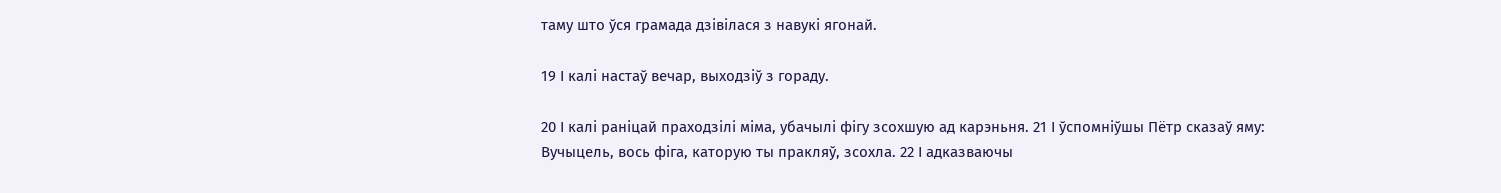таму што ўся грамада дзівілася з навукі ягонай.

19 І калі настаў вечар, выходзіў з гораду.

20 І калі раніцай праходзілі міма, убачылі фігу зсохшую ад карэньня. 21 І ўспомніўшы Пётр сказаў яму: Вучыцель, вось фіга, каторую ты пракляў, зсохла. 22 І адказваючы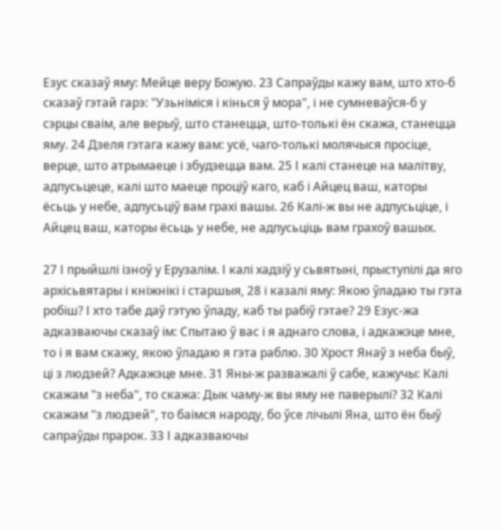Езус сказаў яму: Мейце веру Божую. 23 Сапраўды кажу вам, што хто-б сказаў гэтай гарэ: "Узьніміся і кінься ў мора", і не сумневаўся-б у сэрцы сваім, але верыў, што станецца, што-толькі ён скажа, станецца яму. 24 Дзеля гэтага кажу вам: усё, чаго-толькі молячыся просіце, верце, што атрымаеце і збудзецца вам. 25 І калі станеце на малітву, адпусьцеце, калі што маеце проціў каго, каб і Айцец ваш, каторы ёсьць у небе, адпусьціў вам грахі вашы. 26 Калі-ж вы не адпусьціце, і Айцец ваш, каторы ёсьць у небе, не адпусьціць вам грахоў вашых.

27 І прыйшлі ізноў у Ерузалім. І калі хадзіў у сьвятыні, прыступілі да яго архісьвятары і кніжнікі і старшыя, 28 і казалі яму: Якою ўладаю ты гэта робіш? І хто табе даў гэтую ўладу, каб ты рабіў гэтае? 29 Езус-жа адказваючы сказаў ім: Спытаю ў вас і я аднаго слова, і адкажэце мне, то і я вам скажу, якою ўладаю я гэта раблю. 30 Хрост Янаў з неба быў, ці з людзей? Адкажэце мне. 31 Яны-ж разважалі ў сабе, кажучы: Калі скажам "з неба", то скажа: Дык чаму-ж вы яму не паверылі? 32 Калі скажам "з людзей", то баімся народу, бо ўсе лічылі Яна, што ён быў сапраўды прарок. 33 І адказваючы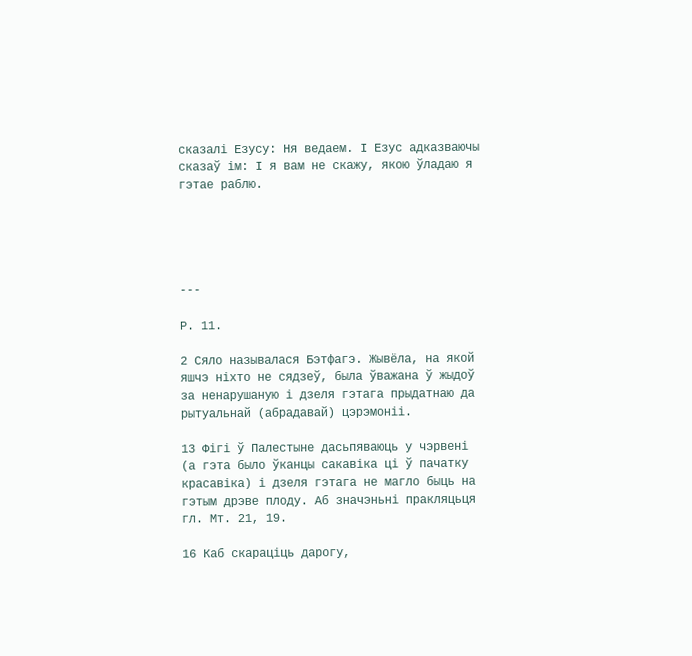сказалі Езусу: Ня ведаем. І Езус адказваючы сказаў ім: І я вам не скажу, якою ўладаю я гэтае раблю.





---

Р. 11.

2 Сяло называлася Бэтфагэ. Жывёла, на якой яшчэ ніхто не сядзеў, была ўважана ў жыдоў за ненарушаную і дзеля гэтага прыдатнаю да рытуальнай (абрадавай) цэрэмоніі.

13 Фігі ў Палестыне дасьпяваюць у чэрвені (а гэта было ўканцы сакавіка ці ў пачатку красавіка) і дзеля гэтага не магло быць на гэтым дрэве плоду. Аб значэньні пракляцьця гл. Мт. 21, 19.

16 Каб скараціць дарогу,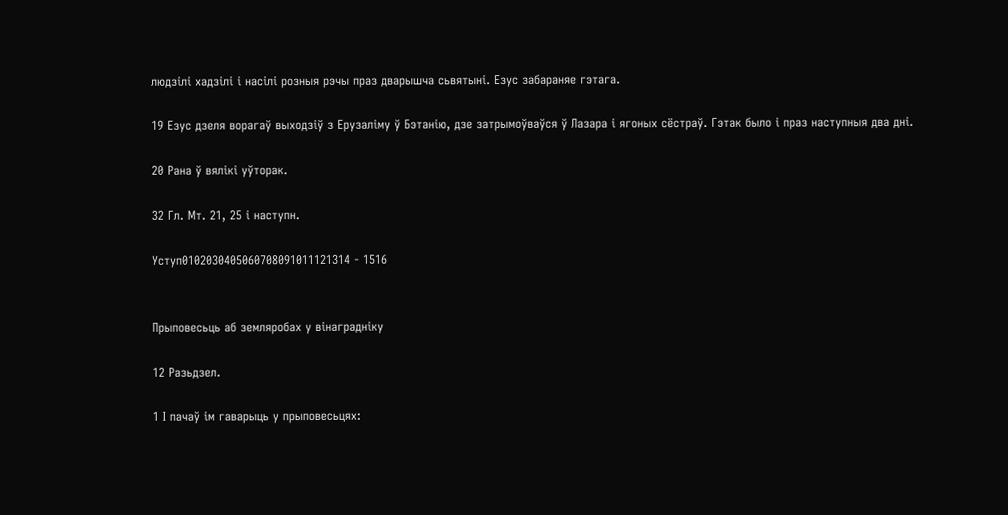людзілі хадзілі і насілі розныя рэчы праз дварышча сьвятыні. Езус забараняе гэтага.

19 Езус дзеля ворагаў выходзіў з Ерузаліму ў Бэтанію, дзе затрымоўваўся ў Лазара і ягоных сёстраў. Гэтак было і праз наступныя два дні.

20 Рана ў вялікі уўторак.

32 Гл. Мт. 21, 25 і наступн.

Уступ0102030405060708091011121314 - 1516


Прыповесьць аб земляробах у вінаградніку

12 Разьдзел.

1 І пачаў ім гаварыць у прыповесьцях: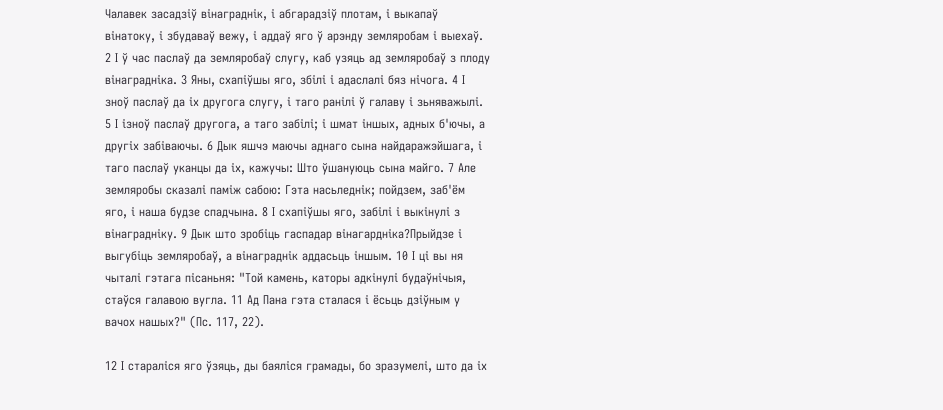Чалавек засадзіў вінаграднік, і абгарадзіў плотам, і выкапаў вінатоку, і збудаваў вежу, і аддаў яго ў арэнду земляробам і выехаў. 2 І ў час паслаў да земляробаў слугу, каб узяць ад земляробаў з плоду вінаградніка. 3 Яны, схапіўшы яго, збілі і адаслалі бяз нічога. 4 І зноў паслаў да іх другога слугу, і таго ранілі ў галаву і зьняважылі. 5 І ізноў паслаў другога, а таго забілі; і шмат іншых, адных б'ючы, а другіх забіваючы. 6 Дык яшчэ маючы аднаго сына найдаражэйшага, і таго паслаў уканцы да іх, кажучы: Што ўшануюць сына майго. 7 Але земляробы сказалі паміж сабою: Гэта насьледнік; пойдзем, заб'ём яго, і наша будзе спадчына. 8 І схапіўшы яго, забілі і выкінулі з вінаградніку. 9 Дык што зробіць гаспадар вінагардніка?Прыйдзе і выгубіць земляробаў, а вінаграднік аддасьць іншым. 10 І ці вы ня чыталі гэтага пісаньня: "Той камень, каторы адкінулі будаўнічыя, стаўся галавою вугла. 11 Ад Пана гэта сталася і ёсьць дзіўным у вачох нашых?" (Пс. 117, 22).

12 І стараліся яго ўзяць, ды баяліся грамады, бо зразумелі, што да іх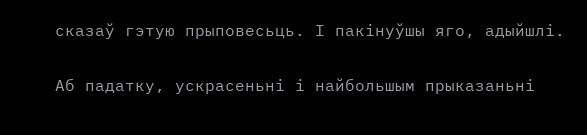сказаў гэтую прыповесьць. І пакінуўшы яго, адыйшлі.

Аб падатку, ускрасеньні і найбольшым прыказаньні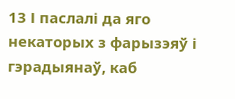13 І паслалі да яго некаторых з фарызэяў і гэрадыянаў, каб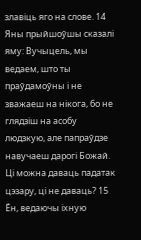злавіць яго на слове. 14 Яны прыйшоўшы сказалі яму: Вучыцель, мы ведаем, што ты праўдамоўны і не зважаеш на нікога, бо не глядзіш на асобу людзкую, але папраўдзе навучаеш дарогі Божай. Ці можна даваць падатак цэзару, ці не даваць? 15 Ён, ведаючы іхную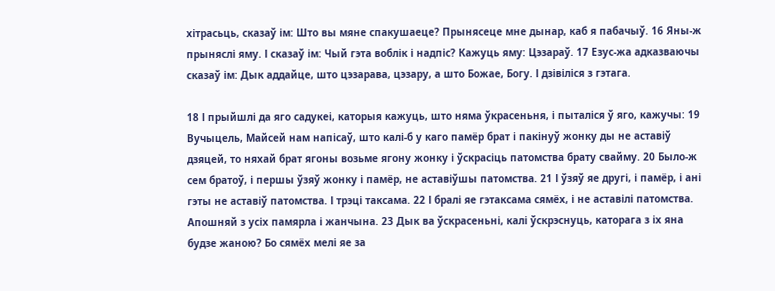хітрасьць, сказаў ім: Што вы мяне спакушаеце? Прынясеце мне дынар, каб я пабачыў. 16 Яны-ж прыняслі яму. І сказаў ім: Чый гэта воблік і надпіс? Кажуць яму: Цэзараў. 17 Езус-жа адказваючы сказаў ім: Дык аддайце, што цэзарава, цэзару, а што Божае, Богу. І дзівіліся з гэтага.

18 І прыйшлі да яго садукеі, каторыя кажуць, што няма ўкрасеньня, і пыталіся ў яго, кажучы: 19 Вучыцель, Майсей нам напісаў, што калі-б у каго памёр брат і пакінуў жонку ды не аставіў дзяцей, то няхай брат ягоны возьме ягону жонку і ўскрасіць патомства брату свайму. 20 Было-ж сем братоў, і першы ўзяў жонку і памёр, не аставіўшы патомства. 21 І ўзяў яе другі, і памёр, і ані гэты не аставіў патомства. І трэці таксама. 22 І бралі яе гэтаксама сямёх, і не аставілі патомства. Апошняй з усіх памярла і жанчына. 23 Дык ва ўскрасеньні, калі ўскрэснуць, каторага з іх яна будзе жаною? Бо сямёх мелі яе за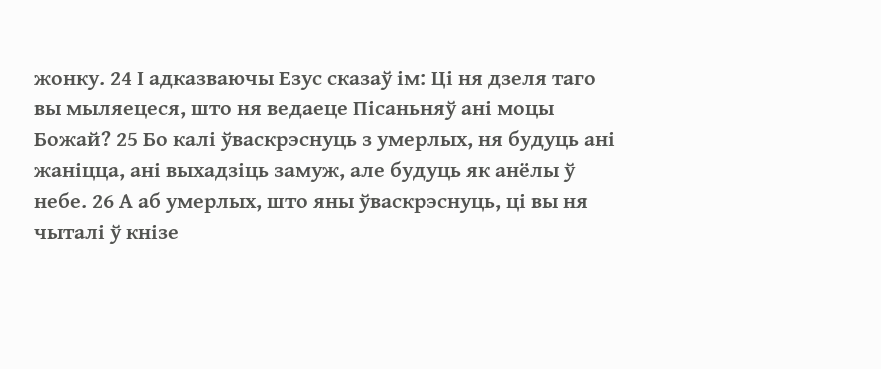жонку. 24 І адказваючы Езус сказаў ім: Ці ня дзеля таго вы мыляецеся, што ня ведаеце Пісаньняў ані моцы Божай? 25 Бо калі ўваскрэснуць з умерлых, ня будуць ані жаніцца, ані выхадзіць замуж, але будуць як анёлы ў небе. 26 А аб умерлых, што яны ўваскрэснуць, ці вы ня чыталі ў кнізе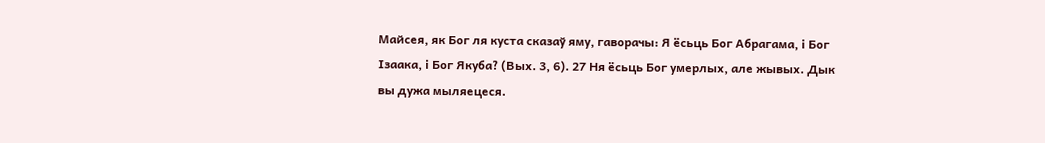Майсея, як Бог ля куста сказаў яму, гаворачы: Я ёсьць Бог Абрагама, і Бог Ізаака, і Бог Якуба? (Вых. 3, 6). 27 Ня ёсьць Бог умерлых, але жывых. Дык вы дужа мыляецеся.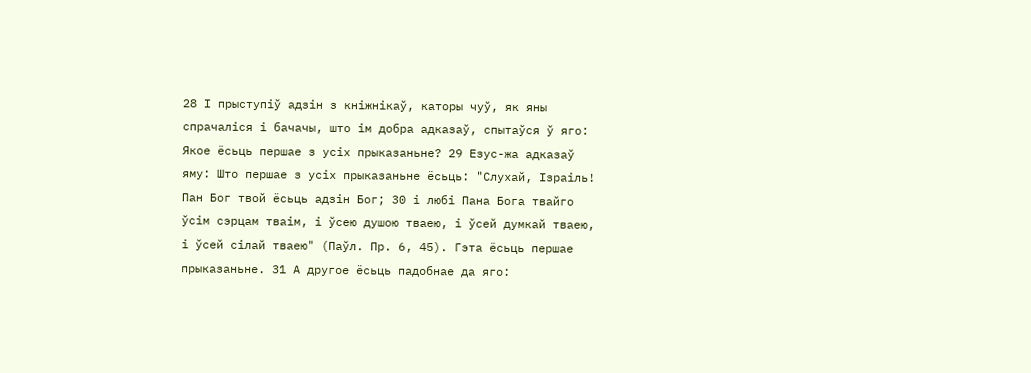28 І прыступіў адзін з кніжнікаў, каторы чуў, як яны спрачаліся і бачачы, што ім добра адказаў, спытаўся ў яго: Якое ёсьць першае з усіх прыказаньне? 29 Езус-жа адказаў яму: Што першае з усіх прыказаньне ёсьць: "Слухай, Ізраіль! Пан Бог твой ёсьць адзін Бог; 30 і любі Пана Бога твайго ўсім сэрцам тваім, і ўсею душою тваею, і ўсей думкай тваею, і ўсей сілай тваею" (Паўл. Пр. 6, 45). Гэта ёсьць першае прыказаньне. 31 А другое ёсьць падобнае да яго: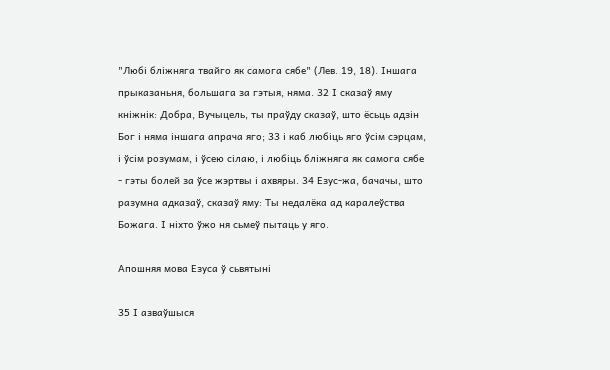"Любі бліжняга твайго як самога сябе" (Лев. 19, 18). Іншага прыказаньня, большага за гэтыя, няма. 32 І сказаў яму кніжнік: Добра, Вучыцель, ты праўду сказаў, што ёсьць адзін Бог і няма іншага апрача яго; 33 і каб любіць яго ўсім сэрцам, і ўсім розумам, і ўсею сілаю, і любіць бліжняга як самога сябе - гэты болей за ўсе жэртвы і ахвяры. 34 Езус-жа, бачачы, што разумна адказаў, сказаў яму: Ты недалёка ад каралеўства Божага. І ніхто ўжо ня сьмеў пытаць у яго.

Апошняя мова Езуса ў сьвятыні

35 І азваўшыся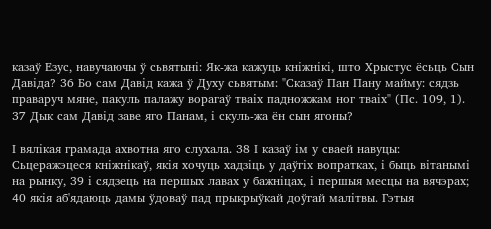казаў Езус, навучаючы ў сьвятыні: Як-жа кажуць кніжнікі, што Хрыстус ёсьць Сын Давіда? 36 Бо сам Давід кажа ў Духу сьвятым: "Сказаў Пан Пану майму: сядзь праваруч мяне, пакуль палажу ворагаў тваіх падножжам ног тваіх" (Пс. 109, 1). 37 Дык сам Давід заве яго Панам, і скуль-жа ён сын ягоны?

І вялікая грамада ахвотна яго слухала. 38 І казаў ім у сваей навуцы: Сьцеражэцеся кніжнікаў, якія хочуць хадзіць у даўгіх вопратках, і быць вітанымі на рынку, 39 і сядзець на першых лавах у бажніцах, і першыя месцы на вячэрах; 40 якія аб'ядаюць дамы ўдоваў пад прыкрыўкай доўгай малітвы. Гэтыя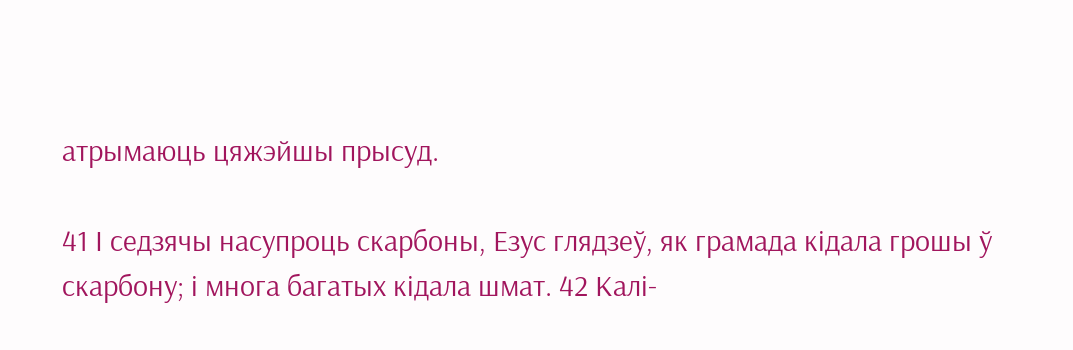атрымаюць цяжэйшы прысуд.

41 І седзячы насупроць скарбоны, Езус глядзеў, як грамада кідала грошы ў скарбону; і многа багатых кідала шмат. 42 Калі-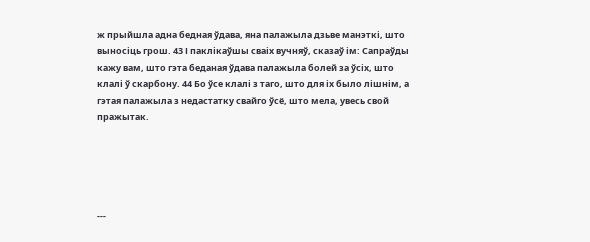ж прыйшла адна бедная ўдава, яна палажыла дзьве манэткі, што выносіць грош. 43 І паклікаўшы сваіх вучняў, сказаў ім: Сапраўды кажу вам, што гэта беданая ўдава палажыла болей за ўсіх, што клалі ў скарбону. 44 Бо ўсе клалі з таго, што для іх было лішнім, а гэтая палажыла з недастатку свайго ўсё, што мела, увесь свой пражытак.





---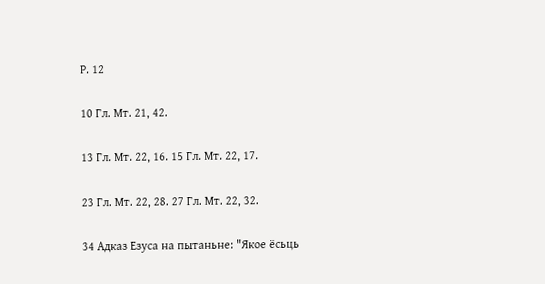Р. 12

10 Гл. Мт. 21, 42.

13 Гл. Мт. 22, 16. 15 Гл. Мт. 22, 17.

23 Гл. Мт. 22, 28. 27 Гл. Мт. 22, 32.

34 Адказ Езуса на пытаньне: "Якое ёсьць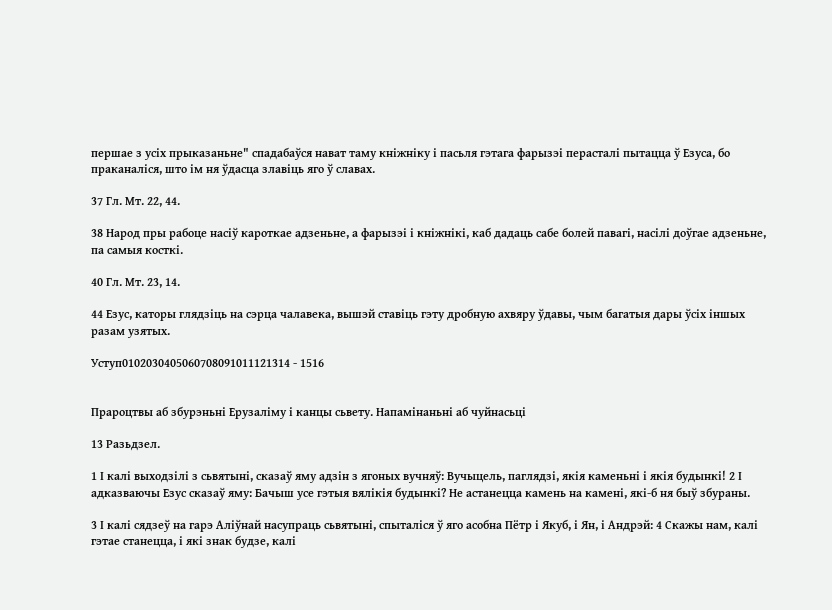першае з усіх прыказаньне" спадабаўся нават таму кніжніку і пасьля гэтага фарызэі перасталі пытацца ў Езуса, бо праканаліся, што ім ня ўдасца злавіць яго ў славах.

37 Гл. Мт. 22, 44.

38 Народ пры рабоце насіў кароткае адзеньне, а фарызэі і кніжнікі, каб дадаць сабе болей павагі, насілі доўгае адзеньне, па самыя косткі.

40 Гл. Мт. 23, 14.

44 Езус, каторы глядзіць на сэрца чалавека, вышэй ставіць гэту дробную ахвяру ўдавы, чым багатыя дары ўсіх іншых разам узятых.

Уступ0102030405060708091011121314 - 1516


Прароцтвы аб збурэньні Ерузаліму і канцы сьвету. Напамінаньні аб чуйнасьці

13 Разьдзел.

1 І калі выходзілі з сьвятыні, сказаў яму адзін з ягоных вучняў: Вучыцель, паглядзі, якія каменьні і якія будынкі! 2 І адказваючы Езус сказаў яму: Бачыш усе гэтыя вялікія будынкі? Не астанецца камень на камені, які-б ня быў збураны.

3 І калі сядзеў на гарэ Аліўнай насупраць сьвятыні, спыталіся ў яго асобна Пётр і Якуб, і Ян, і Андрэй: 4 Скажы нам, калі гэтае станецца, і які знак будзе, калі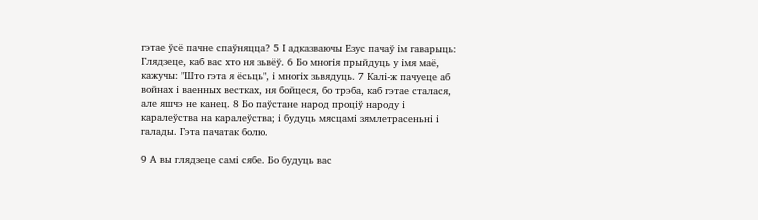гэтае ўсё пачне спаўняцца? 5 І адказваючы Езус пачаў ім гаварыць: Глядзеце, каб вас хто ня зьвёў. 6 Бо многія прыйдуць у імя маё, кажучы: "Што гэта я ёсьць", і многіх зьвядуць. 7 Калі-ж пачуеце аб войнах і ваенных вестках, ня бойцеся, бо трэба, каб гэтае сталася, але яшчэ не канец. 8 Бо паўстане народ проціў народу і каралеўства на каралеўства; і будуць мясцамі зямлетрасеньні і галады. Гэта пачатак болю.

9 А вы глядзеце самі сябе. Бо будуць вас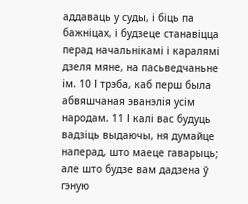аддаваць у суды, і біць па бажніцах, і будзеце станавіцца перад начальнікамі і каралямі дзеля мяне, на пасьведчаньне ім. 10 І трэба, каб перш была абвяшчаная эванэлія усім народам. 11 І калі вас будуць вадзіць выдаючы, ня думайце наперад, што маеце гаварыць; але што будзе вам дадзена ў гэную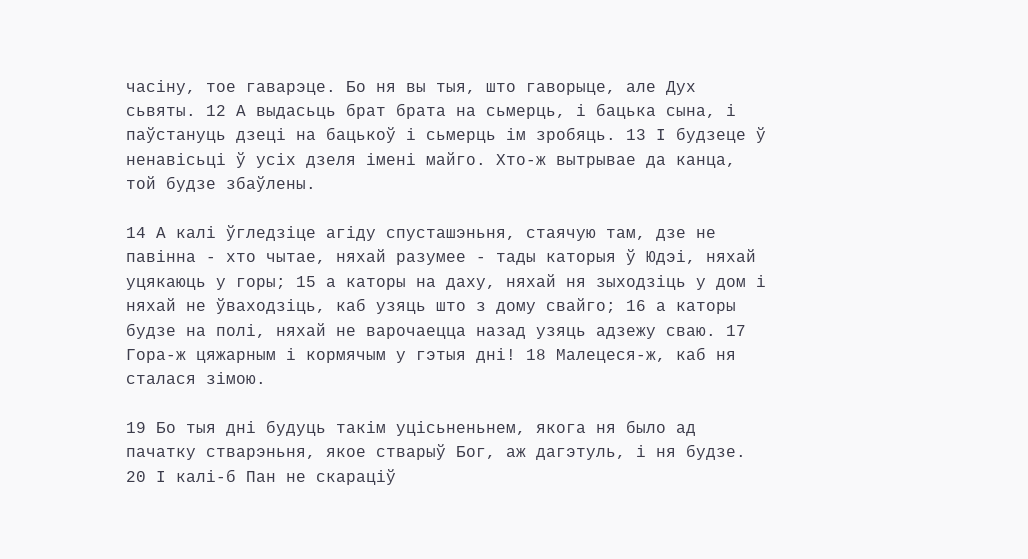часіну, тое гаварэце. Бо ня вы тыя, што гаворыце, але Дух сьвяты. 12 А выдасьць брат брата на сьмерць, і бацька сына, і паўстануць дзеці на бацькоў і сьмерць ім зробяць. 13 І будзеце ў ненавісьці ў усіх дзеля імені майго. Хто-ж вытрывае да канца, той будзе збаўлены.

14 А калі ўгледзіце агіду спусташэньня, стаячую там, дзе не павінна - хто чытае, няхай разумее - тады каторыя ў Юдэі, няхай уцякаюць у горы; 15 а каторы на даху, няхай ня зыходзіць у дом і няхай не ўваходзіць, каб узяць што з дому свайго; 16 а каторы будзе на полі, няхай не варочаецца назад узяць адзежу сваю. 17 Гора-ж цяжарным і кормячым у гэтыя дні! 18 Малецеся-ж, каб ня сталася зімою.

19 Бо тыя дні будуць такім уцісьненьнем, якога ня было ад пачатку стварэньня, якое стварыў Бог, аж дагэтуль, і ня будзе. 20 І калі-б Пан не скараціў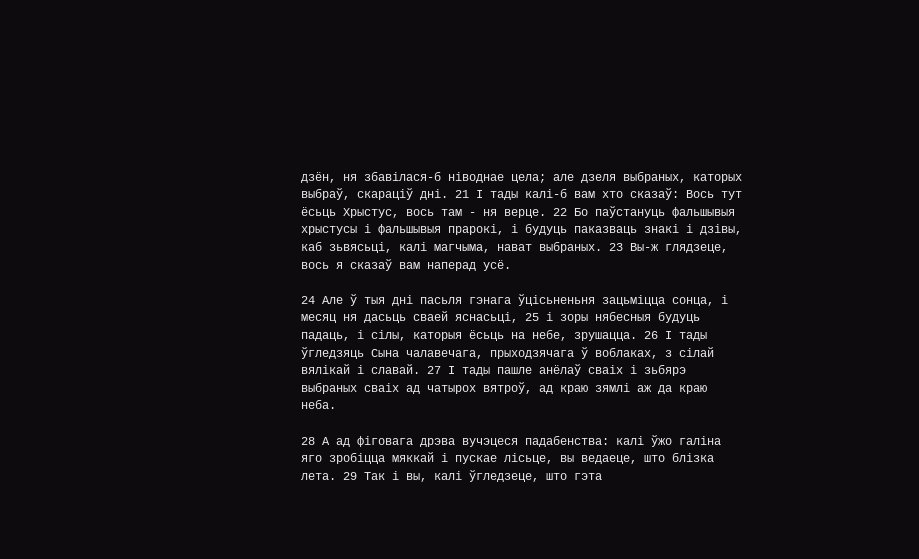дзён, ня збавілася-б ніводнае цела; але дзеля выбраных, каторых выбраў, скараціў дні. 21 І тады калі-б вам хто сказаў: Вось тут ёсьць Хрыстус, вось там - ня верце. 22 Бо паўстануць фальшывыя хрыстусы і фальшывыя прарокі, і будуць паказваць знакі і дзівы, каб зьвясьці, калі магчыма, нават выбраных. 23 Вы-ж глядзеце, вось я сказаў вам наперад усё.

24 Але ў тыя дні пасьля гэнага ўцісьненьня зацьміцца сонца, і месяц ня дасьць сваей яснасьці, 25 і зоры нябесныя будуць падаць, і сілы, каторыя ёсьць на небе, зрушацца. 26 І тады ўгледзяць Сына чалавечага, прыходзячага ў воблаках, з сілай вялікай і славай. 27 І тады пашле анёлаў сваіх і зьбярэ выбраных сваіх ад чатырох вятроў, ад краю зямлі аж да краю неба.

28 А ад фіговага дрэва вучэцеся падабенства: калі ўжо галіна яго зробіцца мяккай і пускае лісьце, вы ведаеце, што блізка лета. 29 Так і вы, калі ўгледзеце, што гэта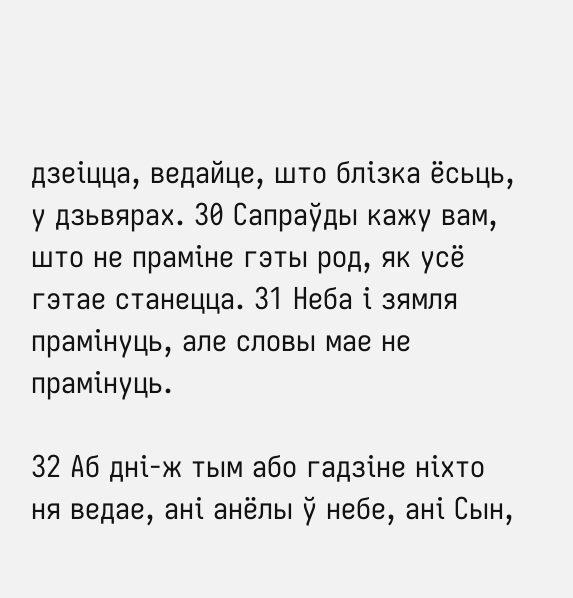дзеіцца, ведайце, што блізка ёсьць, у дзьвярах. 30 Сапраўды кажу вам, што не праміне гэты род, як усё гэтае станецца. 31 Неба і зямля прамінуць, але словы мае не прамінуць.

32 Аб дні-ж тым або гадзіне ніхто ня ведае, ані анёлы ў небе, ані Сын,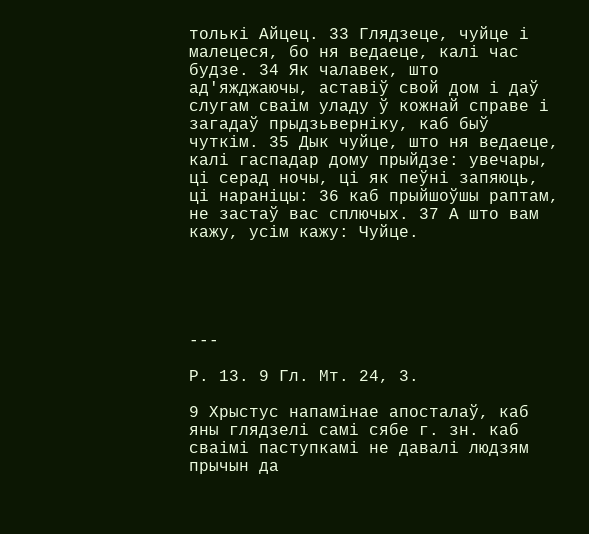толькі Айцец. 33 Глядзеце, чуйце і малецеся, бо ня ведаеце, калі час будзе. 34 Як чалавек, што ад'яжджаючы, аставіў свой дом і даў слугам сваім уладу ў кожнай справе і загадаў прыдзьверніку, каб быў чуткім. 35 Дык чуйце, што ня ведаеце, калі гаспадар дому прыйдзе: увечары, ці серад ночы, ці як пеўні запяюць, ці нараніцы: 36 каб прыйшоўшы раптам, не застаў вас сплючых. 37 А што вам кажу, усім кажу: Чуйце.





---

Р. 13. 9 Гл. Мт. 24, 3.

9 Хрыстус напамінае апосталаў, каб яны глядзелі самі сябе г. зн. каб сваімі паступкамі не давалі людзям прычын да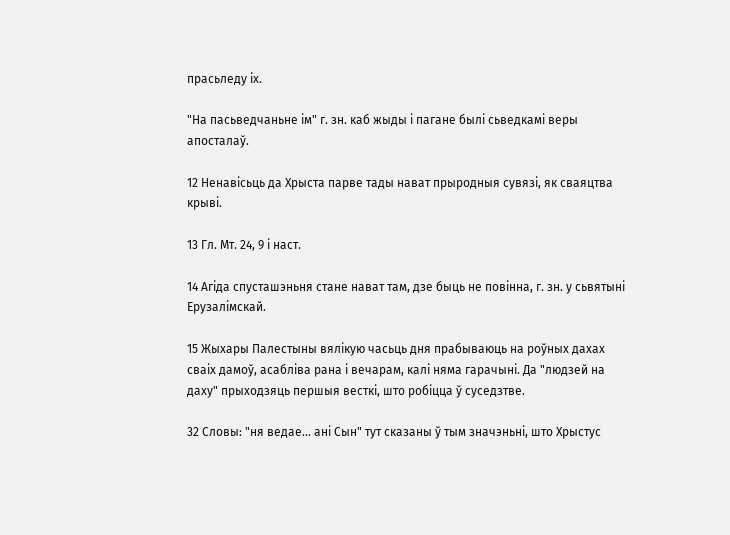прасьледу іх.

"На пасьведчаньне ім" г. зн. каб жыды і пагане былі сьведкамі веры апосталаў.

12 Ненавісьць да Хрыста парве тады нават прыродныя сувязі, як сваяцтва крыві.

13 Гл. Мт. 24, 9 і наст.

14 Агіда спусташэньня стане нават там, дзе быць не повінна, г. зн. у сьвятыні Ерузалімскай.

15 Жыхары Палестыны вялікую часьць дня прабываюць на роўных дахах сваіх дамоў, асабліва рана і вечарам, калі няма гарачыні. Да "людзей на даху" прыходзяць першыя весткі, што робіцца ў суседзтве.

32 Словы: "ня ведае... ані Сын" тут сказаны ў тым значэньні, што Хрыстус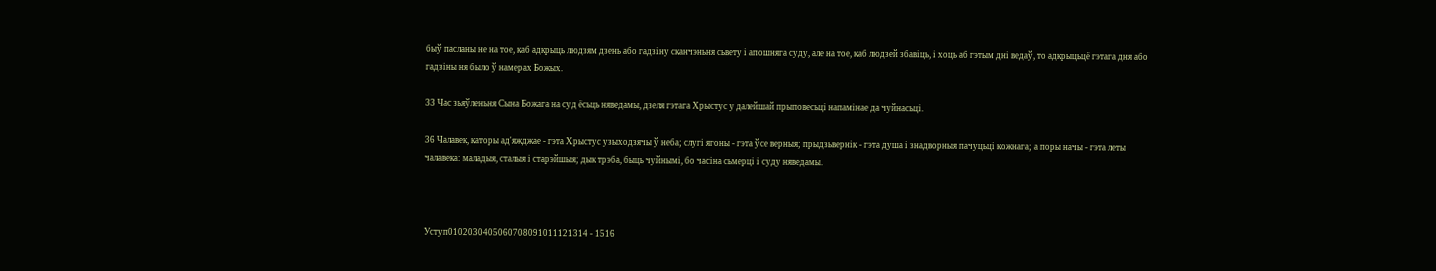быў пасланы не на тое, каб адкрыць людзям дзень або гадзіну сканчэньня сьвету і апошняга суду, але на тое, каб людзей збавіць, і хоць аб гэтым дні ведаў, то адкрыцьцё гэтага дня або гадзіны ня было ў намерах Божых.

33 Час зьяўленьня Сына Божага на суд ёсьць няведамы, дзеля гэтага Хрыстус у далейшай прыповесьці напамінае да чуйнасьці.

36 Чалавек, каторы ад'яжджае - гэта Хрыстус узыходзячы ў неба; слугі ягоны - гэта ўсе верныя; прыдзьвернік - гэта душа і знадворныя пачуцьці кожнага; а поры начы - гэта леты чалавека: маладыя, сталыя і старэйшыя; дык трэба, быць чуйнымі, бо часіна сьмерці і суду няведамы.



Уступ0102030405060708091011121314 - 1516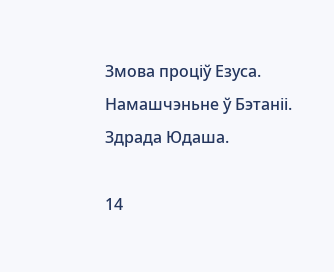Змова проціў Езуса. Намашчэньне ў Бэтаніі. Здрада Юдаша.

14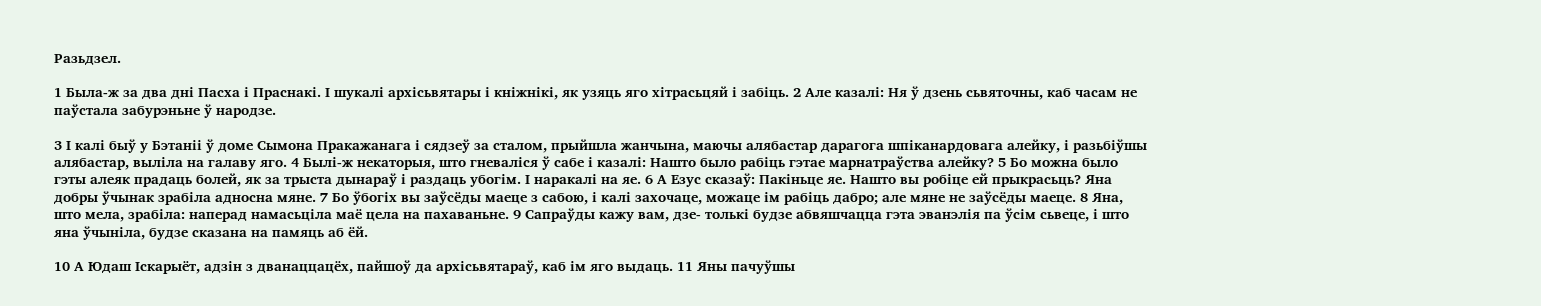Разьдзел.

1 Была-ж за два дні Пасха і Праснакі. І шукалі архісьвятары і кніжнікі, як узяць яго хітрасьцяй і забіць. 2 Але казалі: Ня ў дзень сьвяточны, каб часам не паўстала забурэньне ў народзе.

3 І калі быў у Бэтаніі ў доме Сымона Пракажанага і сядзеў за сталом, прыйшла жанчына, маючы алябастар дарагога шпіканардовага алейку, і разьбіўшы алябастар, выліла на галаву яго. 4 Былі-ж некаторыя, што гневаліся ў сабе і казалі: Нашто было рабіць гэтае марнатраўства алейку? 5 Бо можна было гэты алеяк прадаць болей, як за трыста дынараў і раздаць убогім. І наракалі на яе. 6 А Езус сказаў: Пакіньце яе. Нашто вы робіце ей прыкрасьць? Яна добры ўчынак зрабіла адносна мяне. 7 Бо ўбогіх вы заўсёды маеце з сабою, і калі захочаце, можаце ім рабіць дабро; але мяне не заўсёды маеце. 8 Яна, што мела, зрабіла: наперад намасьціла маё цела на пахаваньне. 9 Сапраўды кажу вам, дзе- толькі будзе абвяшчацца гэта эванэлія па ўсім сьвеце, і што яна ўчыніла, будзе сказана на памяць аб ёй.

10 А Юдаш Іскарыёт, адзін з дванаццацёх, пайшоў да архісьвятараў, каб ім яго выдаць. 11 Яны пачуўшы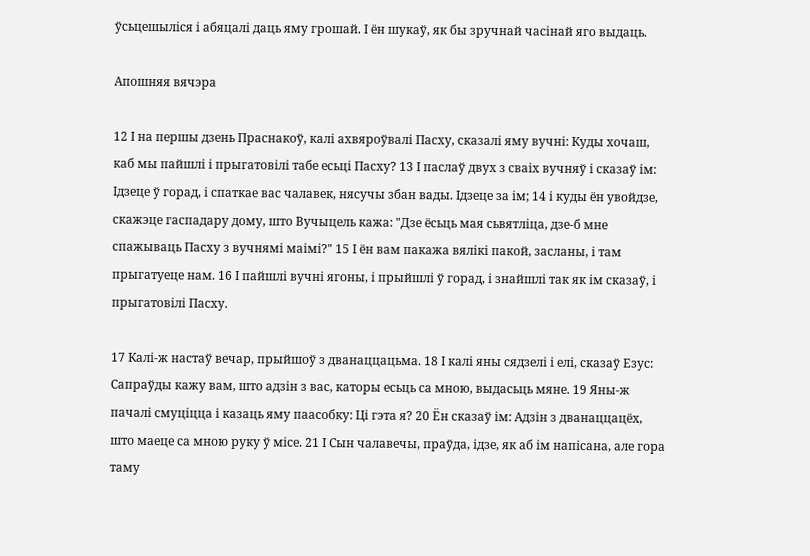ўсьцешыліся і абяцалі даць яму грошай. І ён шукаў, як бы зручнай часінай яго выдаць.

Апошняя вячэра

12 І на першы дзень Праснакоў, калі ахвяроўвалі Пасху, сказалі яму вучні: Куды хочаш, каб мы пайшлі і прыгатовілі табе есьці Пасху? 13 І паслаў двух з сваіх вучняў і сказаў ім: Ідзеце ў горад, і спаткае вас чалавек, нясучы збан вады. Ідзеце за ім; 14 і куды ён увойдзе, скажэце гаспадару дому, што Вучыцель кажа: "Дзе ёсьць мая сьвятліца, дзе-б мне спажываць Пасху з вучнямі маімі?" 15 І ён вам пакажа вялікі пакой, засланы, і там прыгатуеце нам. 16 І пайшлі вучні ягоны, і прыйшлі ў горад, і знайшлі так як ім сказаў, і прыгатовілі Пасху.

17 Калі-ж настаў вечар, прыйшоў з дванаццацьма. 18 І калі яны сядзелі і елі, сказаў Езус: Сапраўды кажу вам, што адзін з вас, каторы есьць са мною, выдасьць мяне. 19 Яны-ж пачалі смуціцца і казаць яму паасобку: Ці гэта я? 20 Ён сказаў ім: Адзін з дванаццацёх, што маеце са мною руку ў місе. 21 І Сын чалавечы, праўда, ідзе, як аб ім напісана, але гора таму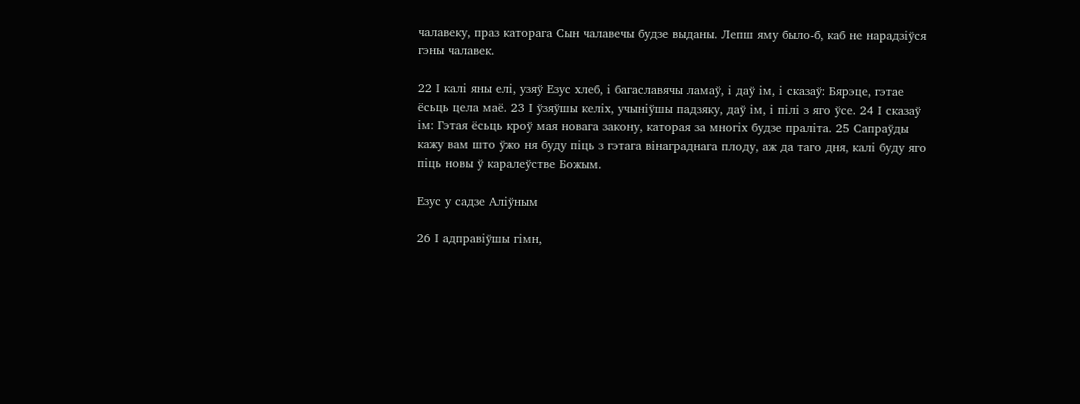чалавеку, праз каторага Сын чалавечы будзе выданы. Лепш яму было-б, каб не нарадзіўся гэны чалавек.

22 І калі яны елі, узяў Езус хлеб, і багаславячы ламаў, і даў ім, і сказаў: Бярэце, гэтае ёсьць цела маё. 23 І ўзяўшы келіх, учыніўшы падзяку, даў ім, і пілі з яго ўсе. 24 І сказаў ім: Гэтая ёсьць кроў мая новага закону, каторая за многіх будзе праліта. 25 Сапраўды кажу вам што ўжо ня буду піць з гэтага вінаграднага плоду, аж да таго дня, калі буду яго піць новы ў каралеўстве Божым.

Езус у садзе Аліўным

26 І адправіўшы гімн,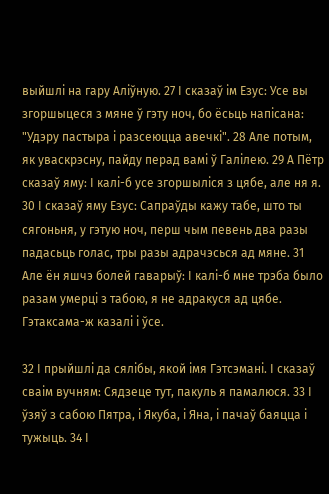выйшлі на гару Аліўную. 27 І сказаў ім Езус: Усе вы згоршыцеся з мяне ў гэту ноч, бо ёсьць напісана: "Удэру пастыра і разсеюцца авечкі". 28 Але потым, як уваскрэсну, пайду перад вамі ў Галілею. 29 А Пётр сказаў яму: І калі-б усе згоршыліся з цябе, але ня я. 30 І сказаў яму Езус: Сапраўды кажу табе, што ты сягоньня, у гэтую ноч, перш чым певень два разы падасьць голас, тры разы адрачэсься ад мяне. 31 Але ён яшчэ болей гаварыў: І калі-б мне трэба было разам умерці з табою, я не адракуся ад цябе. Гэтаксама-ж казалі і ўсе.

32 І прыйшлі да сялібы, якой імя Гэтсэмані. І сказаў сваім вучням: Сядзеце тут, пакуль я памалюся. 33 І ўзяў з сабою Пятра, і Якуба, і Яна, і пачаў баяцца і тужыць. 34 І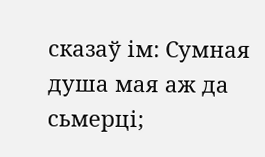сказаў ім: Сумная душа мая аж да сьмерці;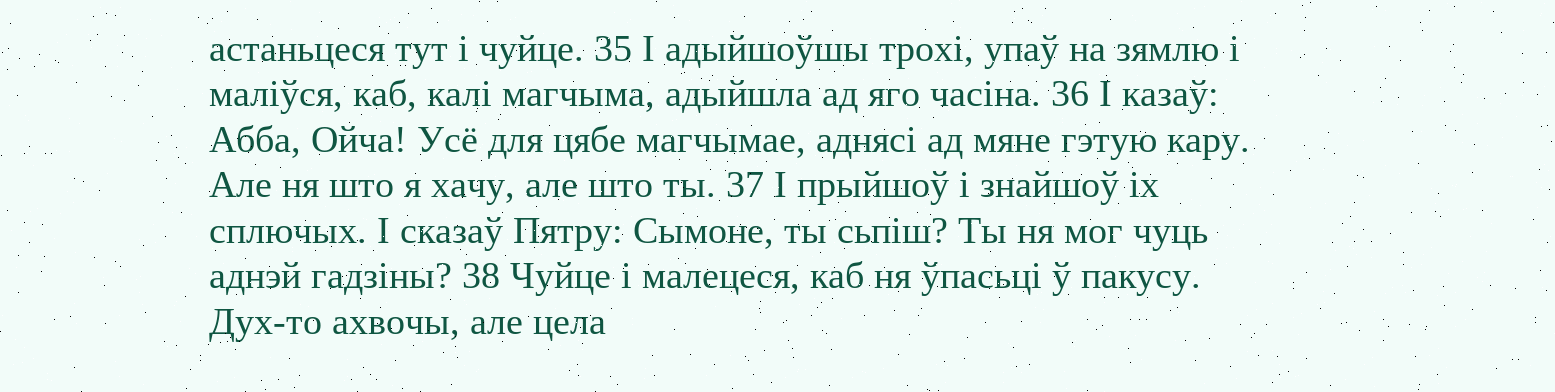астаньцеся тут і чуйце. 35 І адыйшоўшы трохі, упаў на зямлю і маліўся, каб, калі магчыма, адыйшла ад яго часіна. 36 І казаў: Абба, Ойча! Усё для цябе магчымае, аднясі ад мяне гэтую кару. Але ня што я хачу, але што ты. 37 І прыйшоў і знайшоў іх сплючых. І сказаў Пятру: Сымоне, ты сьпіш? Ты ня мог чуць аднэй гадзіны? 38 Чуйце і малецеся, каб ня ўпасьці ў пакусу. Дух-то ахвочы, але цела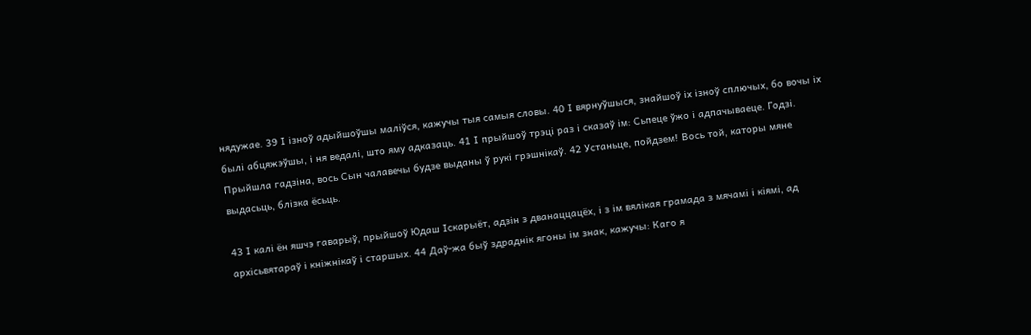нядужае. 39 І ізноў адыйшоўшы маліўся, кажучы тыя самыя словы. 40 І вярнуўшыся, знайшоў іх ізноў сплючых, бо вочы іх былі абцяжэўшы, і ня ведалі, што яму адказаць. 41 І прыйшоў трэці раз і сказаў ім: Сьпеце ўжо і адпачываеце. Годзі. Прыйшла гадзіна, вось Сын чалавечы будзе выданы ў рукі грэшнікаў. 42 Устаньце, пойдзем! Вось той, каторы мяне выдасьць, блізка ёсьць.

43 І калі ён яшчэ гаварыў, прыйшоў Юдаш Іскарыёт, адзін з дванаццацёх, і з ім вялікая грамада з мячамі і кіямі, ад архісьвятараў і кніжнікаў і старшых. 44 Даў-жа быў здраднік ягоны ім знак, кажучы: Каго я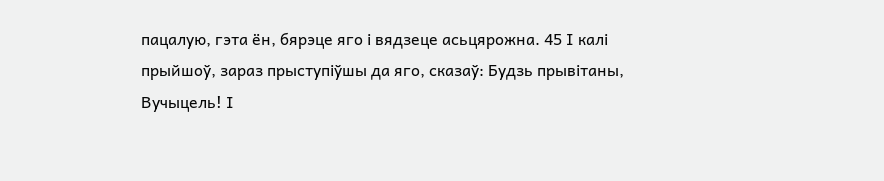пацалую, гэта ён, бярэце яго і вядзеце асьцярожна. 45 І калі прыйшоў, зараз прыступіўшы да яго, сказаў: Будзь прывітаны, Вучыцель! І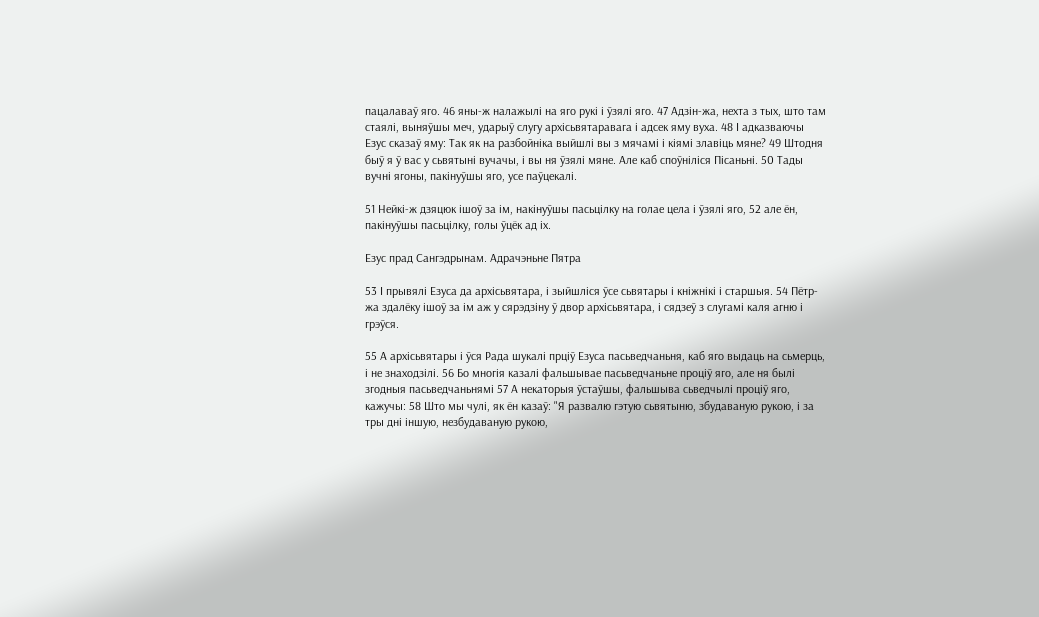пацалаваў яго. 46 яны-ж налажылі на яго рукі і ўзялі яго. 47 Адзін-жа, нехта з тых, што там стаялі, выняўшы меч, ударыў слугу архісьвятаравага і адсек яму вуха. 48 І адказваючы Езус сказаў яму: Так як на разбойніка выйшлі вы з мячамі і кіямі злавіць мяне? 49 Штодня быў я ў вас у сьвятыні вучачы, і вы ня ўзялі мяне. Але каб споўніліся Пісаньні. 50 Тады вучні ягоны, пакінуўшы яго, усе паўцекалі.

51 Нейкі-ж дзяцюк ішоў за ім, накінуўшы пасьцілку на голае цела і ўзялі яго, 52 але ён, пакінуўшы пасьцілку, голы ўцёк ад іх.

Езус прад Сангэдрынам. Адрачэньне Пятра

53 І прывялі Езуса да архісьвятара, і зыйшліся ўсе сьвятары і кніжнікі і старшыя. 54 Пётр-жа здалёку ішоў за ім аж у сярэдзіну ў двор архісьвятара, і сядзеў з слугамі каля агню і грэўся.

55 А архісьвятары і ўся Рада шукалі прціў Езуса пасьведчаньня, каб яго выдаць на сьмерць, і не знаходзілі. 56 Бо многія казалі фальшывае пасьведчаньне проціў яго, але ня былі згодныя пасьведчаньнямі 57 А некаторыя ўстаўшы, фальшыва сьведчылі проціў яго, кажучы: 58 Што мы чулі, як ён казаў: "Я развалю гэтую сьвятыню, збудаваную рукою, і за тры дні іншую, незбудаваную рукою,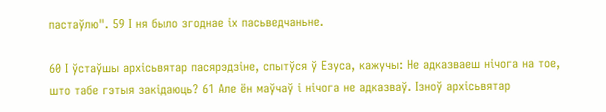пастаўлю". 59 І ня было згоднае іх пасьведчаньне.

60 І ўстаўшы архісьвятар пасярэдзіне, спытўся ў Езуса, кажучы: Не адказваеш нічога на тое, што табе гэтыя закідаюць? 61 Але ён маўчаў і нічога не адказваў. Ізноў архісьвятар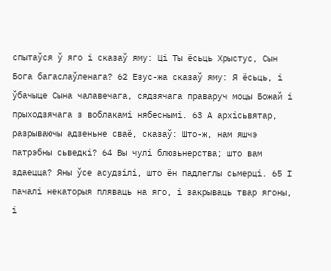спытаўся ў яго і сказаў яму: Ці Ты ёсьць Хрыстус, Сын Бога багаслаўленага? 62 Езус-жа сказаў яму: Я ёсьць, і ўбачыце Сына чалавечага, сядзячага праваруч моцы Божай і прыходзячага з воблакамі нябеснымі. 63 А архісьвятар, разрываючы адзеньне сваё, сказаў: Што-ж, нам яшчэ патрэбны сьведкі? 64 Вы чулі блюзьнерства; што вам здаецца? Яны ўсе асудзілі, што ён падлеглы сьмерці. 65 І пачалі некаторыя пляваць на яго, і закрываць твар ягоны, і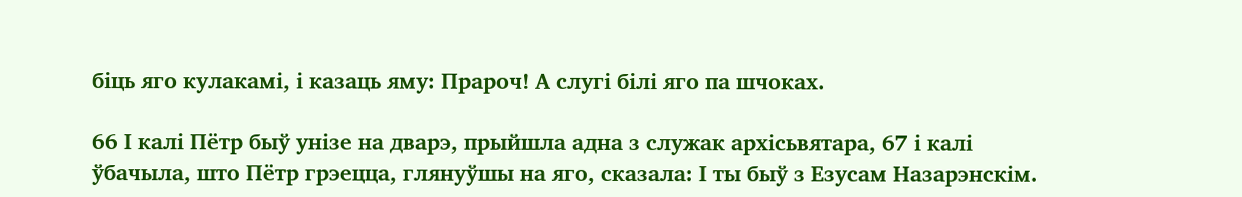біць яго кулакамі, і казаць яму: Прароч! А слугі білі яго па шчоках.

66 І калі Пётр быў унізе на дварэ, прыйшла адна з служак архісьвятара, 67 і калі ўбачыла, што Пётр грэецца, глянуўшы на яго, сказала: І ты быў з Езусам Назарэнскім.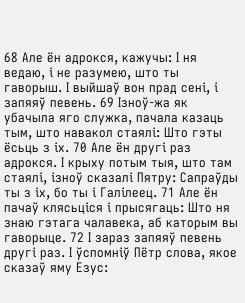68 Але ён адрокся, кажучы: І ня ведаю, і не разумею, што ты гаворыш. І выйшаў вон прад сені, і запяяў певень. 69 Ізноў-жа як убачыла яго служка, пачала казаць тым, што навакол стаялі: Што гэты ёсьць з іх. 70 Але ён другі раз адрокся. І крыху потым тыя, што там стаялі, ізноў сказалі Пятру: Сапраўды ты з іх, бо ты і Галілеец. 71 Але ён пачаў клясьціся і прысягаць: Што ня знаю гэтага чалавека, аб каторым вы гаворыце. 72 І зараз запяяў певень другі раз. І ўспомніў Пётр слова, якое сказаў яму Езус: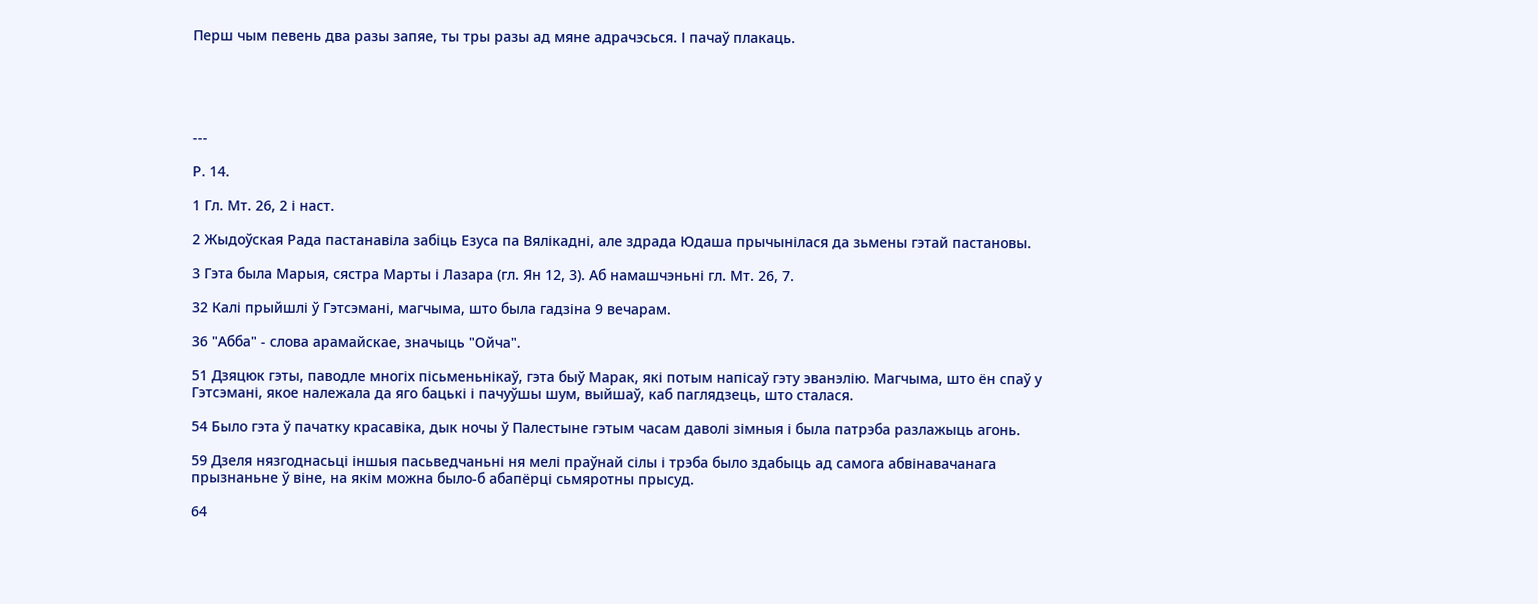Перш чым певень два разы запяе, ты тры разы ад мяне адрачэсься. І пачаў плакаць.





---

Р. 14.

1 Гл. Мт. 26, 2 і наст.

2 Жыдоўская Рада пастанавіла забіць Езуса па Вялікадні, але здрада Юдаша прычынілася да зьмены гэтай пастановы.

3 Гэта была Марыя, сястра Марты і Лазара (гл. Ян 12, 3). Аб намашчэньні гл. Мт. 26, 7.

32 Калі прыйшлі ў Гэтсэмані, магчыма, што была гадзіна 9 вечарам.

36 "Абба" - слова арамайскае, значыць "Ойча".

51 Дзяцюк гэты, паводле многіх пісьменьнікаў, гэта быў Марак, які потым напісаў гэту эванэлію. Магчыма, што ён спаў у Гэтсэмані, якое належала да яго бацькі і пачуўшы шум, выйшаў, каб паглядзець, што сталася.

54 Было гэта ў пачатку красавіка, дык ночы ў Палестыне гэтым часам даволі зімныя і была патрэба разлажыць агонь.

59 Дзеля нязгоднасьці іншыя пасьведчаньні ня мелі праўнай сілы і трэба было здабыць ад самога абвінавачанага прызнаньне ў віне, на якім можна было-б абапёрці сьмяротны прысуд.

64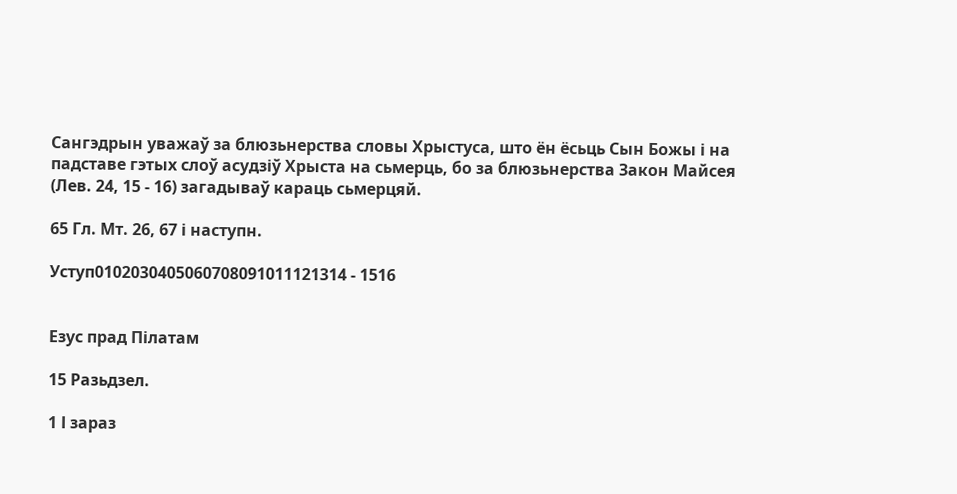Сангэдрын уважаў за блюзьнерства словы Хрыстуса, што ён ёсьць Сын Божы і на падставе гэтых слоў асудзіў Хрыста на сьмерць, бо за блюзьнерства Закон Майсея (Лев. 24, 15 - 16) загадываў караць сьмерцяй.

65 Гл. Мт. 26, 67 і наступн.

Уступ0102030405060708091011121314 - 1516


Езус прад Пілатам

15 Разьдзел.

1 І зараз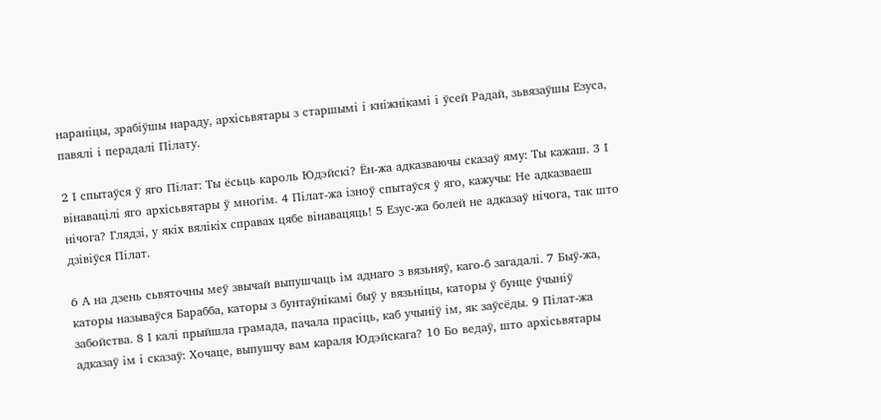нараніцы, зрабіўшы нараду, архісьвятары з старшымі і кніжнікамі і ўсей Радай, зьвязаўшы Езуса, павялі і перадалі Пілату.

2 І спытаўся ў яго Пілат: Ты ёсьць кароль Юдэйскі? Ён-жа адказваючы сказаў яму: Ты кажаш. 3 І вінавацілі яго архісьвятары ў многім. 4 Пілат-жа ізноў спытаўся ў яго, кажучы: Не адказваеш нічога? Глядзі, у якіх вялікіх справах цябе вінавацяць! 5 Езус-жа болей не адказаў нічога, так што дзівіўся Пілат.

6 А на дзень сьвяточны меў звычай выпушчаць ім аднаго з вязьняў, каго-б загадалі. 7 Быў-жа, каторы называўся Барабба, каторы з бунтаўнікамі быў у вязьніцы, каторы ў бунце ўчыніў забойства. 8 І калі прыйшла грамада, пачала прасіць, каб учыніў ім, як заўсёды. 9 Пілат-жа адказаў ім і сказаў: Хочаце, выпушчу вам караля Юдэйскага? 10 Бо ведаў, што архісьвятары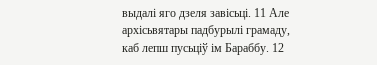выдалі яго дзеля завісьці. 11 Але архісьвятары падбурылі грамаду, каб лепш пусьціў ім Бараббу. 12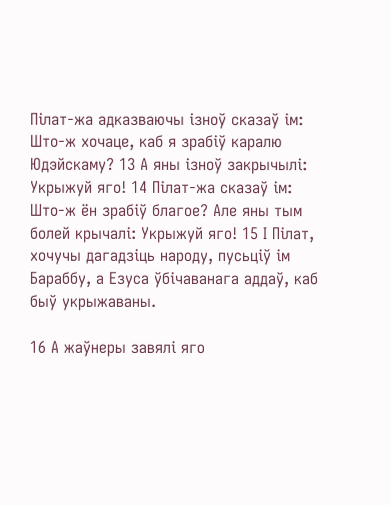Пілат-жа адказваючы ізноў сказаў ім: Што-ж хочаце, каб я зрабіў каралю Юдэйскаму? 13 А яны ізноў закрычылі: Укрыжуй яго! 14 Пілат-жа сказаў ім: Што-ж ён зрабіў благое? Але яны тым болей крычалі: Укрыжуй яго! 15 І Пілат, хочучы дагадзіць народу, пусьціў ім Бараббу, а Езуса ўбічаванага аддаў, каб быў укрыжаваны.

16 А жаўнеры завялі яго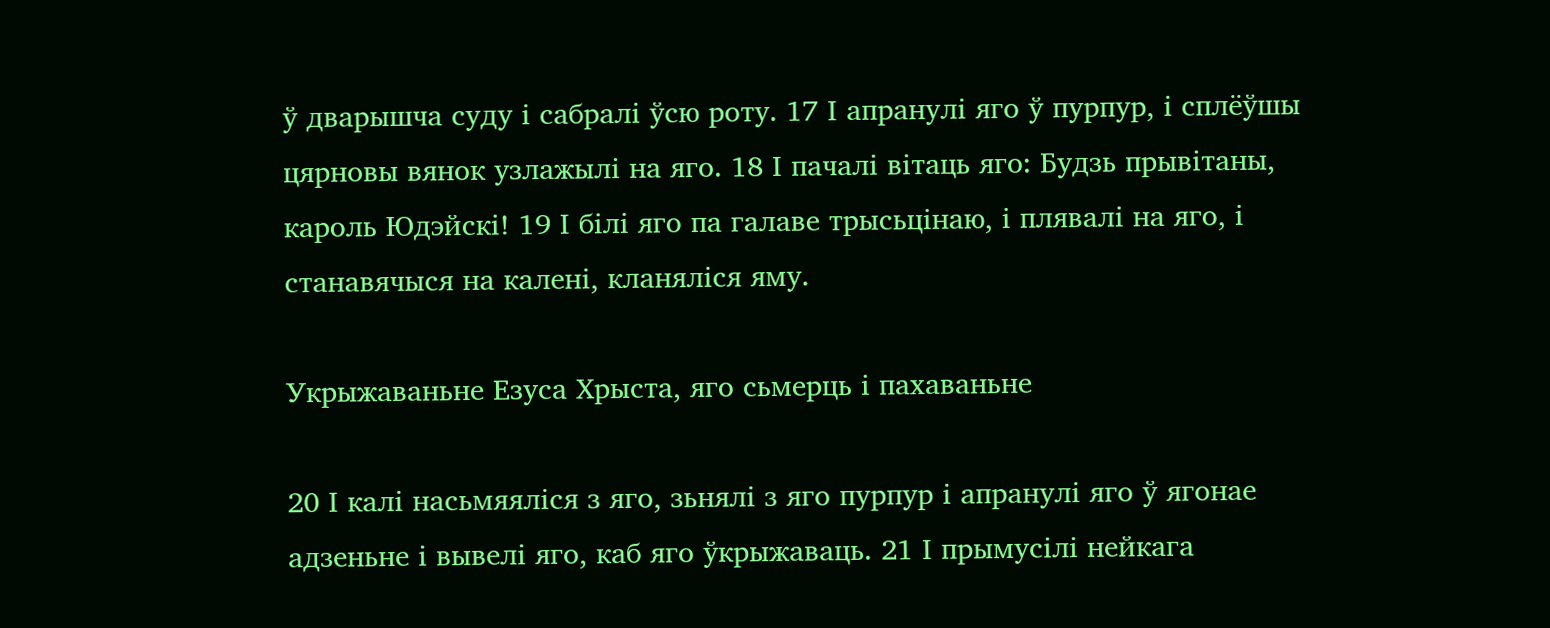ў дварышча суду і сабралі ўсю роту. 17 І апранулі яго ў пурпур, і сплёўшы цярновы вянок узлажылі на яго. 18 І пачалі вітаць яго: Будзь прывітаны, кароль Юдэйскі! 19 І білі яго па галаве трысьцінаю, і плявалі на яго, і станавячыся на калені, кланяліся яму.

Укрыжаваньне Езуса Хрыста, яго сьмерць і пахаваньне

20 І калі насьмяяліся з яго, зьнялі з яго пурпур і апранулі яго ў ягонае адзеньне і вывелі яго, каб яго ўкрыжаваць. 21 І прымусілі нейкага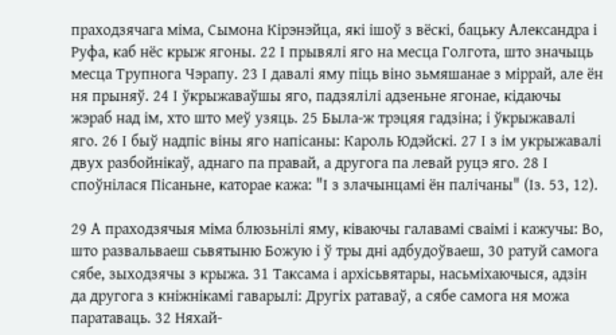праходзячага міма, Сымона Кірэнэйца, які ішоў з вёскі, бацьку Александра і Руфа, каб нёс крыж ягоны. 22 І прывялі яго на месца Голгота, што значыць месца Трупнога Чэрапу. 23 І давалі яму піць віно зьмяшанае з міррай, але ён ня прыняў. 24 І ўкрыжаваўшы яго, падзялілі адзеньне ягонае, кідаючы жэраб над ім, хто што меў узяць. 25 Была-ж трэцяя гадзіна; і ўкрыжавалі яго. 26 І быў надпіс віны яго напісаны: Кароль Юдэйскі. 27 І з ім укрыжавалі двух разбойнікаў, аднаго па правай, а другога па левай руцэ яго. 28 І споўнілася Пісаньне, каторае кажа: "І з злачынцамі ён палічаны" (Із. 53, 12).

29 А праходзячыя міма блюзьнілі яму, ківаючы галавамі сваімі і кажучы: Во, што развальваеш сьвятыню Божую і ў тры дні адбудоўваеш, 30 ратуй самога сябе, зыходзячы з крыжа. 31 Таксама і архісьвятары, насьміхаючыся, адзін да другога з кніжнікамі гаварылі: Другіх ратаваў, а сябе самога ня можа паратаваць. 32 Няхай-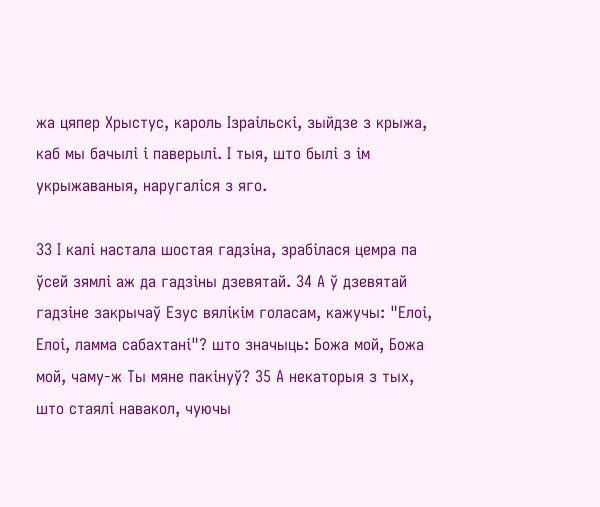жа цяпер Хрыстус, кароль Ізраільскі, зыйдзе з крыжа, каб мы бачылі і паверылі. І тыя, што былі з ім укрыжаваныя, наругаліся з яго.

33 І калі настала шостая гадзіна, зрабілася цемра па ўсей зямлі аж да гадзіны дзевятай. 34 А ў дзевятай гадзіне закрычаў Езус вялікім голасам, кажучы: "Елоі, Елоі, ламма сабахтані"? што значыць: Божа мой, Божа мой, чаму-ж Ты мяне пакінуў? 35 А некаторыя з тых, што стаялі навакол, чуючы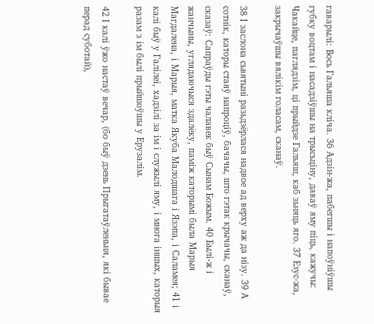гаварылі: Вось Гальяша кліча. 36 Адзін-жа, пабегшы і напоўніўшы губку воцтам і насадзіўшы на трысьціну, даваў яму піць, кажучы: Чакайце, паглядзім, ці прыйдзе Гальяш, каб зьняць яго. 37 Езус-жа, закрычаўшы вялікім голасам, сканаў.

38 І заслона сьвятыні разьдзёрлася надвое ад верху аж да нізу. 39 А сотнік, каторы стаяў напроціў, бачачы, што гэтак крычачы, сканаў, сказаў: Сапраўды гэты чалавек быў Сынам Божым. 40 Былі-ж і жанчыны, углядаючыся здалёку, паміж каторымі была Марыя Магдалена, і Марыя, матка Якуба Малодшага і Язэпа, і Саламея; 41 і калі быў у Галілеі, хадзілі за ім і служылі яму, і многа іншых, каторыя разам з ім былі прыйшоўшы у Ерузалім.

42 І калі ўжо настаў вечар, (бо быў дзень Прыгатаўленьня, які бывае перад суботай),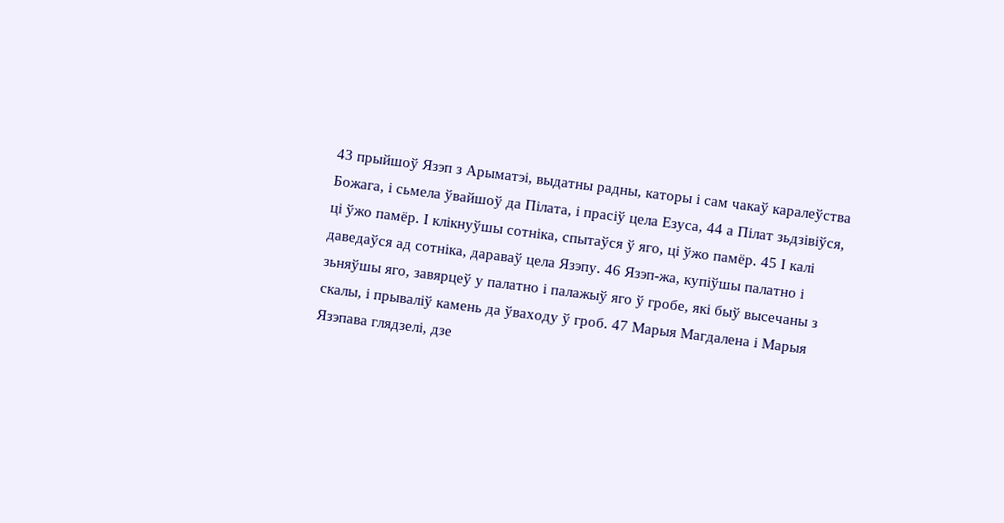43 прыйшоў Язэп з Арыматэі, выдатны радны, каторы і сам чакаў каралеўства Божага, і сьмела ўвайшоў да Пілата, і прасіў цела Езуса, 44 а Пілат зьдзівіўся, ці ўжо памёр. І клікнуўшы сотніка, спытаўся ў яго, ці ўжо памёр. 45 І калі даведаўся ад сотніка, дараваў цела Язэпу. 46 Язэп-жа, купіўшы палатно і зьняўшы яго, завярцеў у палатно і палажыў яго ў гробе, які быў высечаны з скалы, і прываліў камень да ўваходу ў гроб. 47 Марыя Магдалена і Марыя Язэпава глядзелі, дзе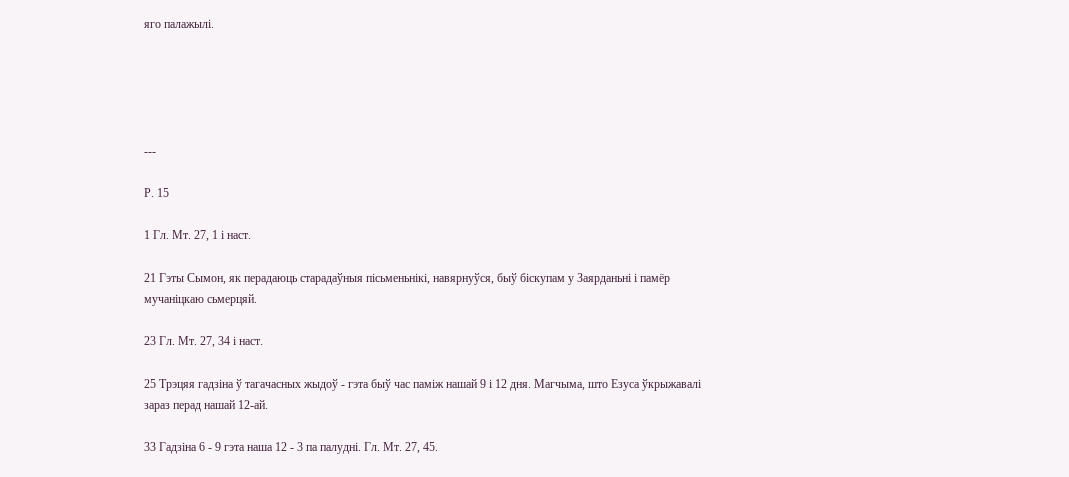яго палажылі.





---

Р. 15

1 Гл. Мт. 27, 1 і наст.

21 Гэты Сымон, як перадаюць старадаўныя пісьменьнікі, навярнуўся, быў біскупам у Заярданьні і памёр мучаніцкаю сьмерцяй.

23 Гл. Мт. 27, 34 і наст.

25 Трэцяя гадзіна ў тагачасных жыдоў - гэта быў час паміж нашай 9 і 12 дня. Магчыма, што Езуса ўкрыжавалі зараз перад нашай 12-ай.

33 Гадзіна 6 - 9 гэта наша 12 - 3 па палудні. Гл. Мт. 27, 45.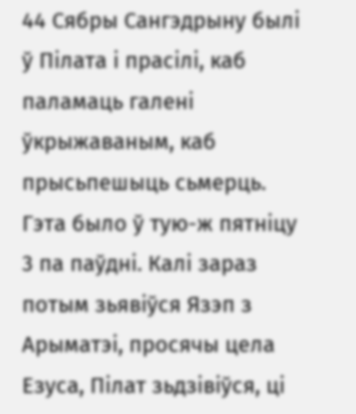44 Сябры Сангэдрыну былі ў Пілата і прасілі, каб паламаць галені ўкрыжаваным, каб прысьпешыць сьмерць. Гэта было ў тую-ж пятніцу 3 па паўдні. Калі зараз потым зьявіўся Язэп з Арыматэі, просячы цела Езуса, Пілат зьдзівіўся, ці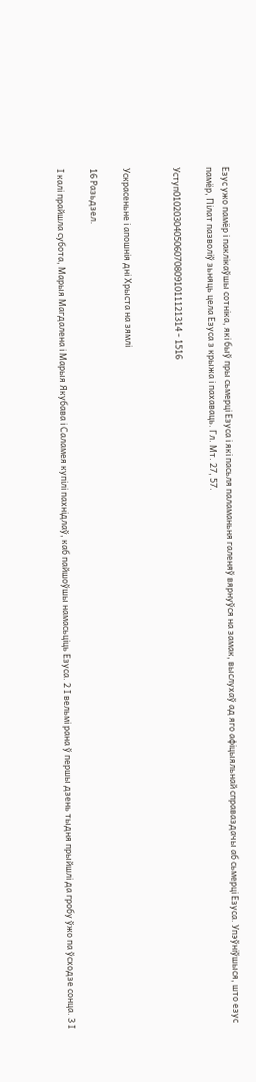Езус ужо памёр і паклікаўшы сотніка, які быў пры сьмерці Езуса і які пасьля паламаньня галеняў вярнуўся на замак, выслухаў ад яго афіцыяльнай справаздачы аб сьмерці Езуса. Упэўніўшыся, што езус памёр, Пілат пазволіў зьняць цела Езуса з крыжа і пахаваць. Гл. Мт. 27, 57.

Уступ0102030405060708091011121314 - 1516


Ускрасеньне і апошнія дні Хрыста на зямлі

16 Разьдзел.

І калі прайшла субота, Марыя Магдалена і Марыя Якубава і Саламея купілі пахнідлаў, каб пайшоўшы намасьціць Езуса. 2 І вельмі рана ў першы дзень тыдня прыйшлі да гробу ўжо па ўсходзе сонца. 3 І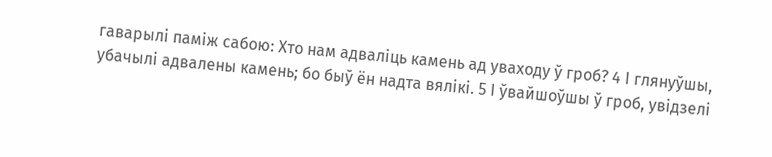гаварылі паміж сабою: Хто нам адваліць камень ад уваходу ў гроб? 4 І глянуўшы, убачылі адвалены камень; бо быў ён надта вялікі. 5 І ўвайшоўшы ў гроб, увідзелі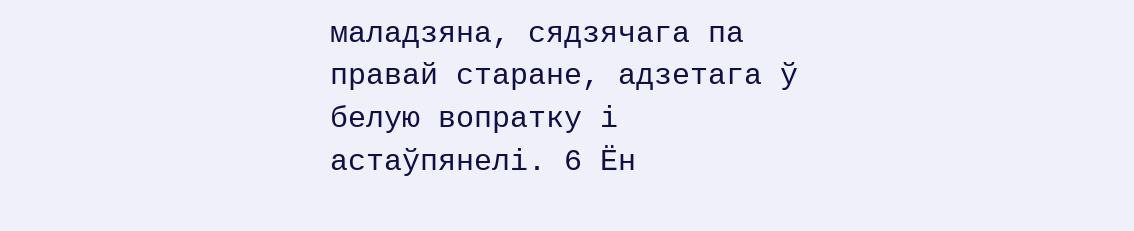маладзяна, сядзячага па правай старане, адзетага ў белую вопратку і астаўпянелі. 6 Ён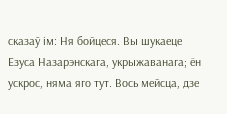сказаў ім: Ня бойцеся. Вы шукаеце Езуса Назарэнскага, укрыжаванага; ён ускрос, няма яго тут. Вось мейсца, дзе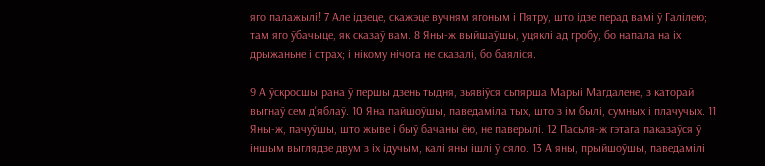яго палажылі! 7 Але ідзеце, скажэце вучням ягоным і Пятру, што ідзе перад вамі ў Галілею; там яго ўбачыце, як сказаў вам. 8 Яны-ж выйшаўшы, уцяклі ад гробу, бо напала на іх дрыжаньне і страх; і нікому нічога не сказалі, бо баяліся.

9 А ўскросшы рана ў першы дзень тыдня, зьявіўся сьпярша Марыі Магдалене, з каторай выгнаў сем д'яблаў. 10 Яна пайшоўшы, паведаміла тых, што з ім былі, сумных і плачучых. 11 Яны-ж, пачуўшы, што жыве і быў бачаны ёю, не паверылі. 12 Пасьля-ж гэтага паказаўся ў іншым выглядзе двум з іх ідучым, калі яны ішлі ў сяло. 13 А яны, прыйшоўшы, паведамілі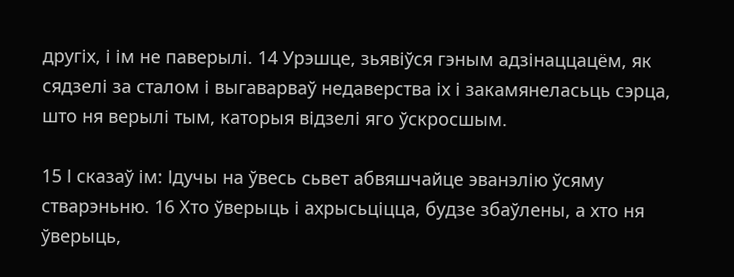другіх, і ім не паверылі. 14 Урэшце, зьявіўся гэным адзінаццацём, як сядзелі за сталом і выгаварваў недаверства іх і закамянеласьць сэрца, што ня верылі тым, каторыя відзелі яго ўскросшым.

15 І сказаў ім: Ідучы на ўвесь сьвет абвяшчайце эванэлію ўсяму стварэньню. 16 Хто ўверыць і ахрысьціцца, будзе збаўлены, а хто ня ўверыць,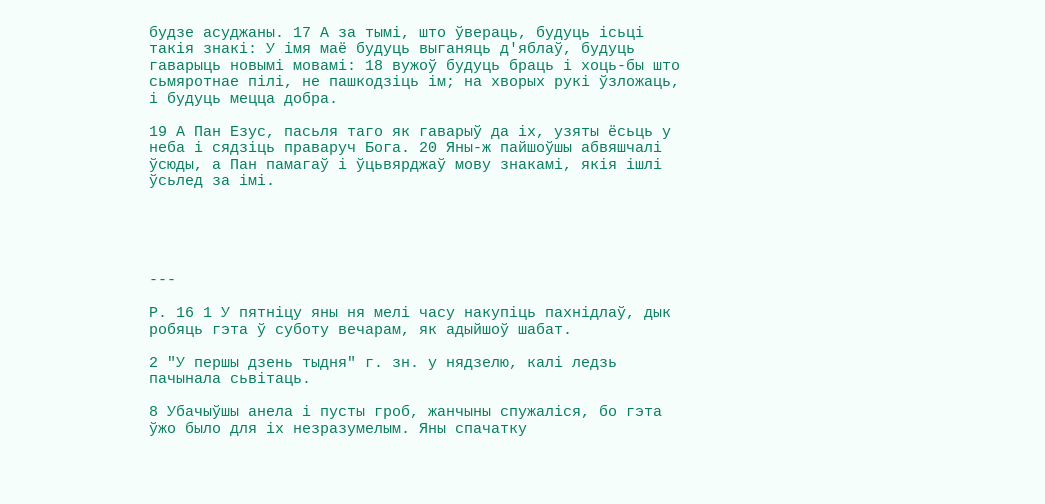будзе асуджаны. 17 А за тымі, што ўвераць, будуць ісьці такія знакі: У імя маё будуць выганяць д'яблаў, будуць гаварыць новымі мовамі: 18 вужоў будуць браць і хоць-бы што сьмяротнае пілі, не пашкодзіць ім; на хворых рукі ўзложаць, і будуць мецца добра.

19 А Пан Езус, пасьля таго як гаварыў да іх, узяты ёсьць у неба і сядзіць праваруч Бога. 20 Яны-ж пайшоўшы абвяшчалі ўсюды, а Пан памагаў і ўцьвярджаў мову знакамі, якія ішлі ўсьлед за імі.





---

Р. 16 1 У пятніцу яны ня мелі часу накупіць пахнідлаў, дык робяць гэта ў суботу вечарам, як адыйшоў шабат.

2 "У першы дзень тыдня" г. зн. у нядзелю, калі ледзь пачынала сьвітаць.

8 Убачыўшы анела і пусты гроб, жанчыны спужаліся, бо гэта ўжо было для іх незразумелым. Яны спачатку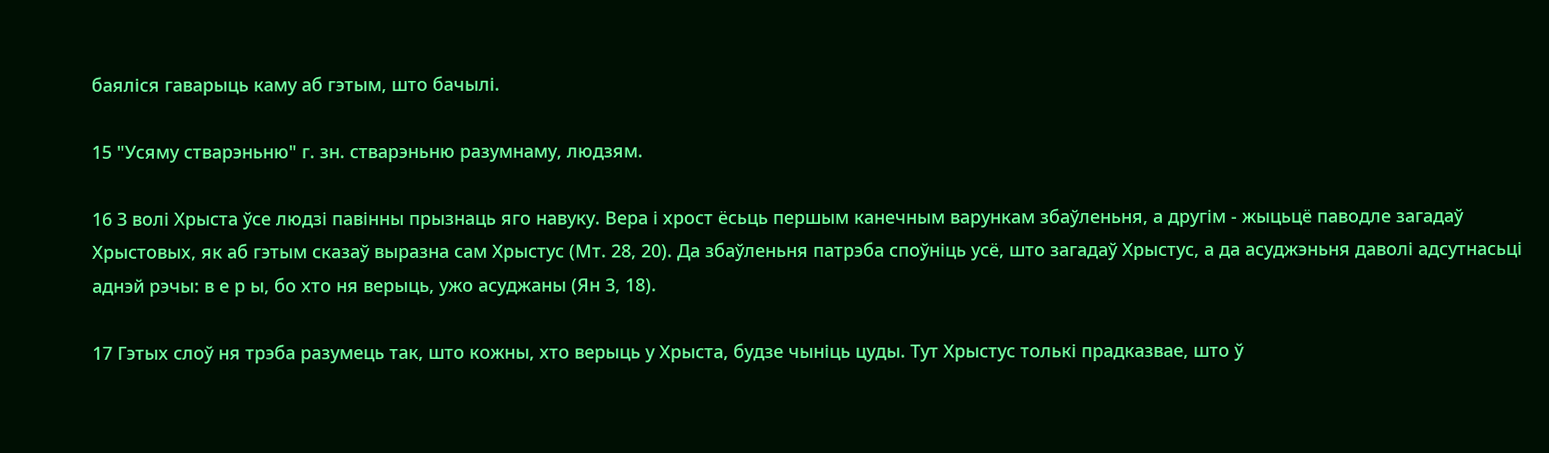баяліся гаварыць каму аб гэтым, што бачылі.

15 "Усяму стварэньню" г. зн. стварэньню разумнаму, людзям.

16 З волі Хрыста ўсе людзі павінны прызнаць яго навуку. Вера і хрост ёсьць першым канечным варункам збаўленьня, а другім - жыцьцё паводле загадаў Хрыстовых, як аб гэтым сказаў выразна сам Хрыстус (Мт. 28, 20). Да збаўленьня патрэба споўніць усё, што загадаў Хрыстус, а да асуджэньня даволі адсутнасьці аднэй рэчы: в е р ы, бо хто ня верыць, ужо асуджаны (Ян 3, 18).

17 Гэтых слоў ня трэба разумець так, што кожны, хто верыць у Хрыста, будзе чыніць цуды. Тут Хрыстус толькі прадказвае, што ў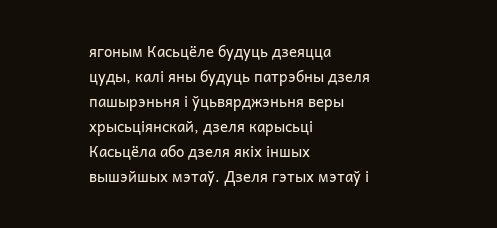ягоным Касьцёле будуць дзеяцца цуды, калі яны будуць патрэбны дзеля пашырэньня і ўцьвярджэньня веры хрысьціянскай, дзеля карысьці Касьцёла або дзеля якіх іншых вышэйшых мэтаў. Дзеля гэтых мэтаў і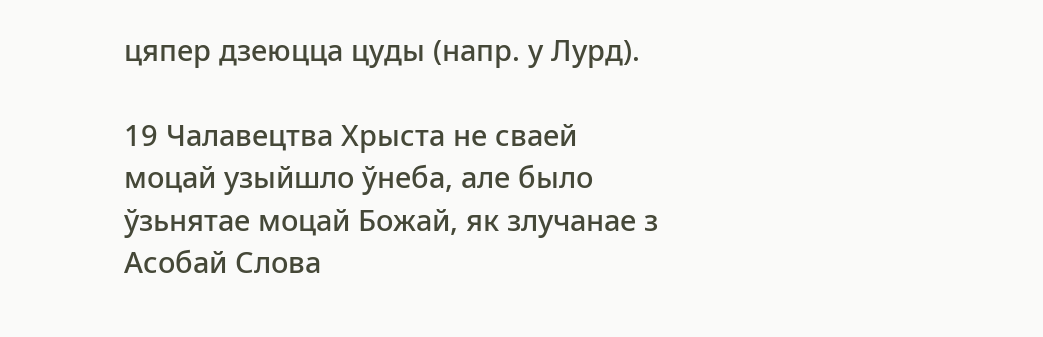цяпер дзеюцца цуды (напр. у Лурд).

19 Чалавецтва Хрыста не сваей моцай узыйшло ўнеба, але было ўзьнятае моцай Божай, як злучанае з Асобай Слова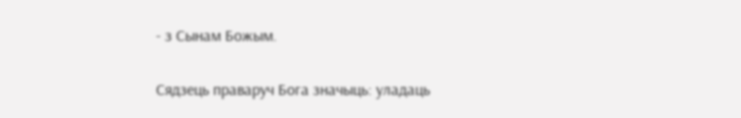- з Сынам Божым.

Сядзець праваруч Бога значыць: уладаць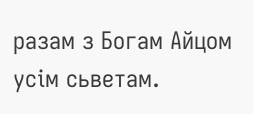разам з Богам Айцом усім сьветам.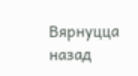Вярнуцца назад